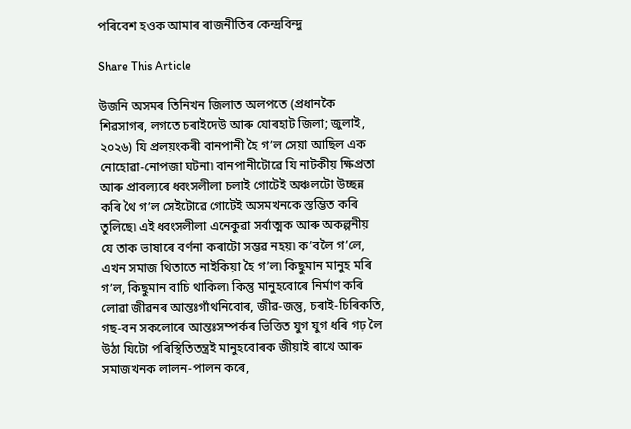পৰিবেশ হওক আমাৰ ৰাজনীতিৰ কেন্দ্ৰবিন্দু

Share This Article

উজনি অসমৰ তিনিখন জিলাত অলপতে (প্ৰধানকৈ শিৱসাগৰ, লগতে চৰাইদেউ আৰু যোৰহাট জিলা; জুলাই, ২০২৬) যি প্ৰলয়ংকৰী বানপানী হৈ গ’ল সেয়া আছিল এক নোহোৱা-নোপজা ঘটনা৷ বানপানীটোৱে যি নাটকীয় ক্ষিপ্ৰতা আৰু প্ৰাবল্যৰে ধ্বংসলীলা চলাই গোটেই অঞ্চলটো উচ্ছন্ন কৰি থৈ গ’ল সেইটোৱে গোটেই অসমখনকে স্তম্ভিত কৰি তুলিছে৷ এই ধ্বংসলীলা এনেকুৱা সৰ্বাত্মক আৰু অকল্পনীয় যে তাক ভাষাৰে বৰ্ণনা কৰাটো সম্ভৱ নহয়৷ ক’বলৈ গ’লে, এখন সমাজ থিতাতে নাইকিয়া হৈ গ’ল৷ কিছুমান মানুহ মৰি গ’ল, কিছুমান বাচি থাকিল৷ কিন্তু মানুহবোৰে নিৰ্মাণ কৰি লোৱা জীৱনৰ আন্তঃগাঁথনিবোৰ, জীৱ-জন্তু, চৰাই-চিৰিকতি, গছ-বন সকলোৰে আন্তঃসম্পৰ্কৰ ভিত্তিত যুগ যুগ ধৰি গঢ় লৈ উঠা যিটো পৰিস্থিতিতন্ত্ৰই মানুহবোৰক জীয়াই ৰাখে আৰু সমাজখনক লালন-পালন কৰে,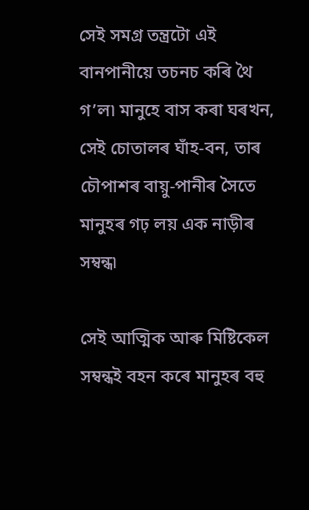সেই সমগ্ৰ তন্ত্ৰটো এই বানপানীয়ে তচনচ কৰি থৈ গ’ল৷ মানুহে বাস কৰা ঘৰখন, সেই চোতালৰ ঘাঁহ-বন, তাৰ চৌপাশৰ বায়ু-পানীৰ সৈতে মানুহৰ গঢ় লয় এক নাড়ীৰ সম্বন্ধ৷

সেই আত্মিক আৰু মিষ্টিকেল সম্বন্ধই বহন কৰে মানুহৰ বহু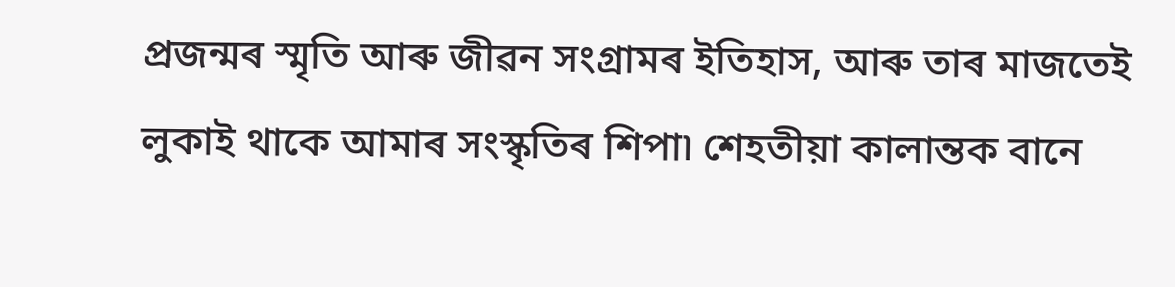প্ৰজন্মৰ স্মৃতি আৰু জীৱন সংগ্ৰামৰ ইতিহাস, আৰু তাৰ মাজতেই লুকাই থাকে আমাৰ সংস্কৃতিৰ শিপা৷ শেহতীয়া কালান্তক বানে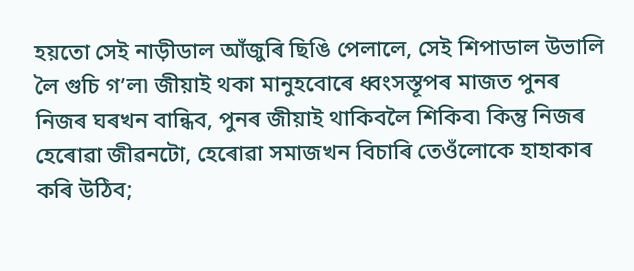হয়তো সেই নাড়ীডাল আঁজুৰি ছিঙি পেলালে, সেই শিপাডাল উভালি লৈ গুচি গ’ল৷ জীয়াই থকা মানুহবোৰে ধ্বংসস্তূপৰ মাজত পুনৰ নিজৰ ঘৰখন বান্ধিব, পুনৰ জীয়াই থাকিবলৈ শিকিব৷ কিন্তু নিজৰ হেৰোৱা জীৱনটো, হেৰোৱা সমাজখন বিচাৰি তেওঁলোকে হাহাকাৰ কৰি উঠিব;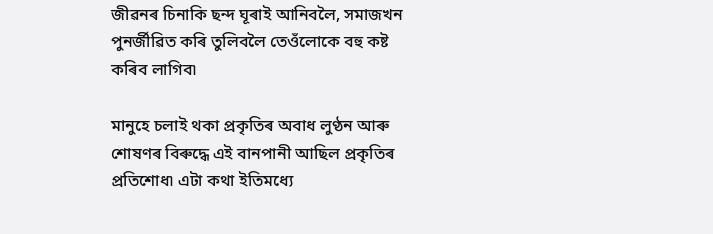জীৱনৰ চিনাকি ছন্দ ঘূৰাই আনিবলৈ, সমাজখন পুনৰ্জীৱিত কৰি তুলিবলৈ তেওঁলোকে বহু কষ্ট কৰিব লাগিব৷

মানুহে চলাই থকা প্ৰকৃতিৰ অবাধ লুণ্ঠন আৰু শোষণৰ বিৰুদ্ধে এই বানপানী আছিল প্ৰকৃতিৰ প্ৰতিশোধ৷ এটা কথা ইতিমধ্যে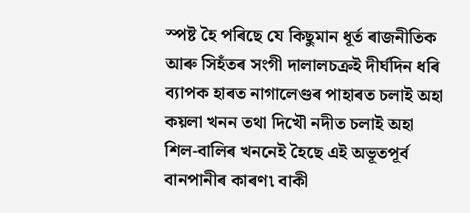স্পষ্ট হৈ পৰিছে যে কিছুমান ধূৰ্ত ৰাজনীতিক আৰু সিহঁতৰ সংগী দালালচক্ৰই দীৰ্ঘদিন ধৰি ব্যাপক হাৰত নাগালেণ্ডৰ পাহাৰত চলাই অহা কয়লা খনন তথা দিখৌ নদীত চলাই অহা শিল-বালিৰ খননেই হৈছে এই অভূতপূৰ্ব বানপানীৰ কাৰণ৷ বাকী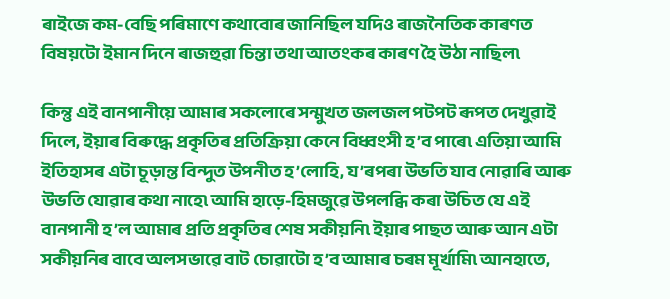ৰাইজে কম-বেছি পৰিমাণে কথাবোৰ জানিছিল যদিও ৰাজনৈতিক কাৰণত বিষয়টো ইমান দিনে ৰাজহুৱা চিন্তা তথা আতংকৰ কাৰণ হৈ উঠা নাছিল৷

কিন্তু এই বানপানীয়ে আমাৰ সকলোৰে সন্মুখত জলজল পটপট ৰূপত দেখুৱাই দিলে, ইয়াৰ বিৰুদ্ধে প্ৰকৃতিৰ প্ৰতিক্ৰিয়া কেনে বিধ্বংসী হ’ব পাৰে৷ এতিয়া আমি ইতিহাসৰ এটা চূড়ান্ত বিন্দুত উপনীত হ’লোহি, য’ৰপৰা উভতি যাব নোৱাৰি আৰু উভতি যোৱাৰ কথা নাহে৷ আমি হাড়ে-হিমজুৱে উপলব্ধি কৰা উচিত যে এই বানপানী হ’ল আমাৰ প্ৰতি প্ৰকৃতিৰ শেষ সকীয়নি৷ ইয়াৰ পাছত আৰু আন এটা সকীয়নিৰ বাবে অলসভাৱে বাট চোৱাটো হ’ব আমাৰ চৰম মূৰ্খামি৷ আনহাতে,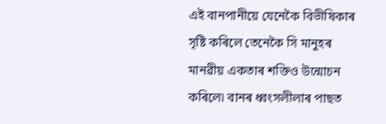এই বানপানীয়ে যেনেকৈ বিভীষিকাৰ সৃষ্টি কৰিলে তেনেকৈ সি মানুহৰ মানৱীয় একতাৰ শক্তিও উন্মোচন কৰিলে৷ বানৰ ধ্বংসলীলাৰ পাছত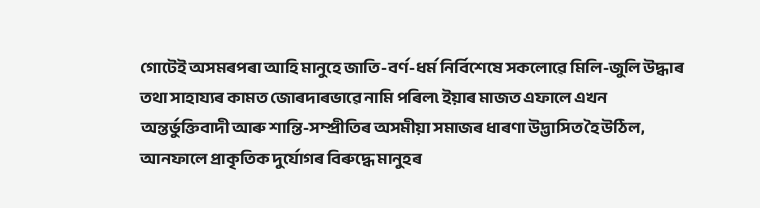গোটেই অসমৰপৰা আহি মানুহে জাতি-বৰ্ণ-ধৰ্ম নিৰ্বিশেষে সকলোৱে মিলি-জুলি উদ্ধাৰ তথা সাহায্যৰ কামত জোৰদাৰভাৱে নামি পৰিল৷ ইয়াৰ মাজত এফালে এখন অন্তৰ্ভুক্তিবাদী আৰু শান্তি-সম্প্ৰীতিৰ অসমীয়া সমাজৰ ধাৰণা উদ্ভাসিত হৈ উঠিল, আনফালে প্ৰাকৃতিক দুৰ্যোগৰ বিৰুদ্ধে মানুহৰ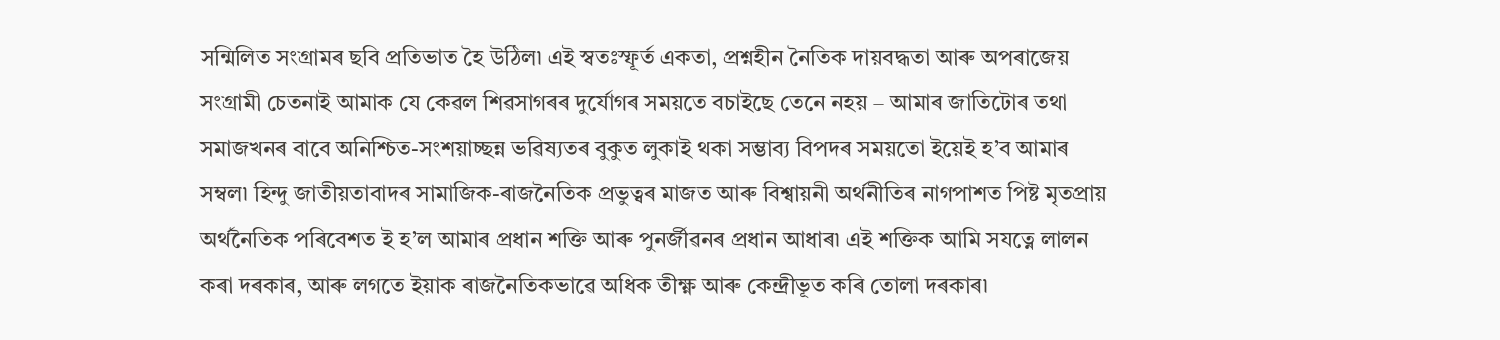সন্মিলিত সংগ্ৰামৰ ছবি প্ৰতিভাত হৈ উঠিল৷ এই স্বতঃস্ফূৰ্ত একতা, প্ৰশ্নহীন নৈতিক দায়বদ্ধতা আৰু অপৰাজেয় সংগ্ৰামী চেতনাই আমাক যে কেৱল শিৱসাগৰৰ দুৰ্যোগৰ সময়তে বচাইছে তেনে নহয় – আমাৰ জাতিটোৰ তথা সমাজখনৰ বাবে অনিশ্চিত-সংশয়াচ্ছন্ন ভৱিষ্যতৰ বুকুত লুকাই থকা সম্ভাব্য বিপদৰ সময়তো ইয়েই হ’ব আমাৰ সম্বল৷ হিন্দু জাতীয়তাবাদৰ সামাজিক-ৰাজনৈতিক প্ৰভুত্বৰ মাজত আৰু বিশ্বায়নী অৰ্থনীতিৰ নাগপাশত পিষ্ট মৃতপ্ৰায় অৰ্থনৈতিক পৰিবেশত ই হ’ল আমাৰ প্ৰধান শক্তি আৰু পুনৰ্জীৱনৰ প্ৰধান আধাৰ৷ এই শক্তিক আমি সযত্নে লালন কৰা দৰকাৰ, আৰু লগতে ইয়াক ৰাজনৈতিকভাৱে অধিক তীক্ষ্ণ আৰু কেন্দ্ৰীভূত কৰি তোলা দৰকাৰ৷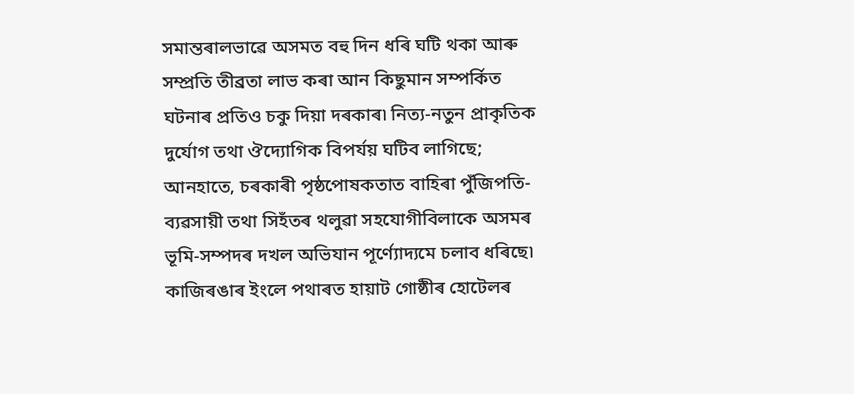সমান্তৰালভাৱে অসমত বহু দিন ধৰি ঘটি থকা আৰু সম্প্ৰতি তীব্ৰতা লাভ কৰা আন কিছুমান সম্পৰ্কিত ঘটনাৰ প্ৰতিও চকু দিয়া দৰকাৰ৷ নিত্য-নতুন প্ৰাকৃতিক দুৰ্যোগ তথা ঔদ্যোগিক বিপৰ্যয় ঘটিব লাগিছে; আনহাতে, চৰকাৰী পৃষ্ঠপোষকতাত বাহিৰা পুঁজিপতি-ব্যৱসায়ী তথা সিহঁতৰ থলুৱা সহযোগীবিলাকে অসমৰ ভূমি-সম্পদৰ দখল অভিযান পূৰ্ণ্যোদ্যমে চলাব ধৰিছে৷ কাজিৰঙাৰ ইংলে পথাৰত হায়াট গোষ্ঠীৰ হোটেলৰ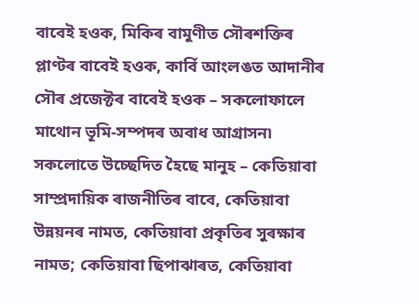বাবেই হওক, মিকিৰ বামুণীত সৌৰশক্তিৰ প্লাণ্টৰ বাবেই হওক, কাৰ্বি আংলঙত আদানীৰ সৌৰ প্ৰজেক্টৰ বাবেই হওক – সকলোফালে মাথোন ভূমি-সম্পদৰ অবাধ আগ্ৰাসন৷ সকলোতে উচ্ছেদিত হৈছে মানুহ – কেতিয়াবা সাম্প্ৰদায়িক ৰাজনীতিৰ বাবে, কেতিয়াবা উন্নয়নৰ নামত, কেতিয়াবা প্ৰকৃতিৰ সুৰক্ষাৰ নামত; কেতিয়াবা ছিপাঝাৰত, কেতিয়াবা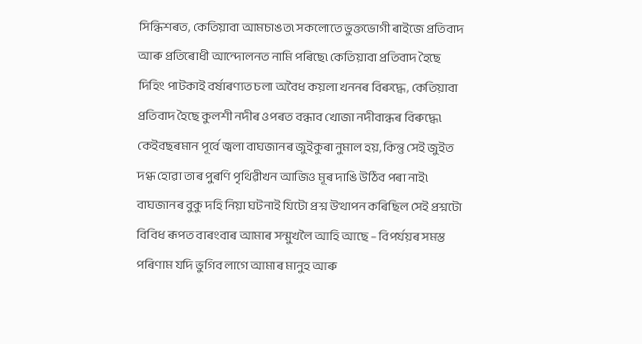সিন্ধিশৰত, কেতিয়াবা আমচাঙত৷ সকলোতে ভুক্তভোগী ৰাইজে প্ৰতিবাদ আৰু প্ৰতিৰোধী আন্দোলনত নামি পৰিছে৷ কেতিয়াবা প্ৰতিবাদ হৈছে দিহিং পাটকাই বৰ্ষাৰণ্যত চলা অবৈধ কয়লা খননৰ বিৰুদ্ধে, কেতিয়াবা প্ৰতিবাদ হৈছে কুলশী নদীৰ ওপৰত বন্ধাব খোজা নদীবান্ধৰ বিৰুদ্ধে৷ কেইবছৰমান পূৰ্বে জ্বলা বাঘজানৰ জুইকুৰা নুমাল হয়, কিন্তু সেই জুইত দগ্ধ হোৱা তাৰ পুৰণি পৃথিৱীখন আজিও মূৰ দাঙি উঠিব পৰা নাই৷ বাঘজানৰ বুকু দহি নিয়া ঘটনাই যিটো প্ৰশ্ন উত্থাপন কৰিছিল সেই প্ৰশ্নটো বিবিধ ৰূপত বাৰংবাৰ আমাৰ সন্মুখলৈ আহি আছে – বিপৰ্যয়ৰ সমস্ত পৰিণাম যদি ভুগিব লাগে আমাৰ মানুহ আৰু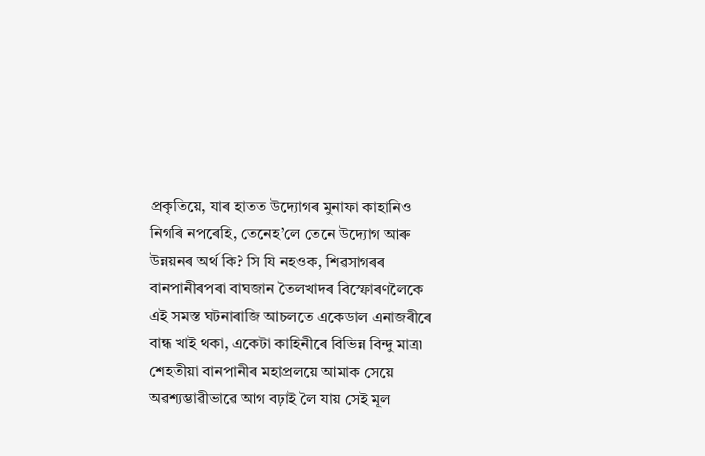প্ৰকৃতিয়ে, যাৰ হাতত উদ্যোগৰ মুনাফা কাহানিও নিগৰি নপৰেহি, তেনেহ’লে তেনে উদ্যোগ আৰু উন্নয়নৰ অৰ্থ কি? সি যি নহওক, শিৱসাগৰৰ বানপানীৰপৰা বাঘজান তৈলখাদৰ বিস্ফোৰণলৈকে এই সমস্ত ঘটনাৰাজি আচলতে একেডাল এনাজৰীৰে বান্ধ খাই থকা, একেটা কাহিনীৰে বিভিন্ন বিন্দু মাত্ৰ৷ শেহতীয়া বানপানীৰ মহাপ্ৰলয়ে আমাক সেয়ে অৱশ্যম্ভাৱীভাৱে আগ বঢ়াই লৈ যায় সেই মূল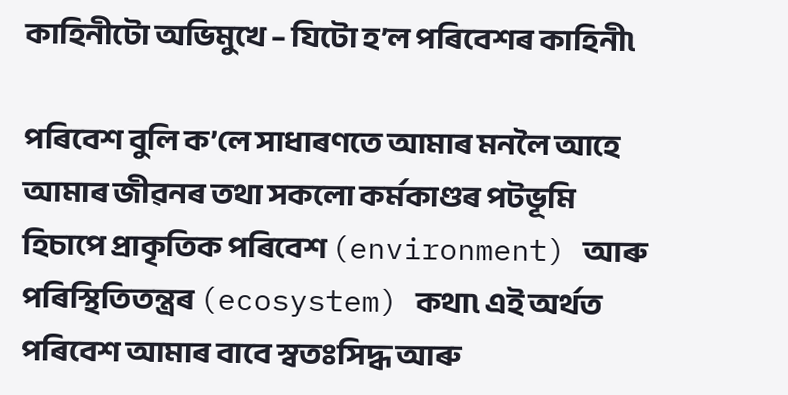কাহিনীটো অভিমুখে – যিটো হ’ল পৰিবেশৰ কাহিনী৷

পৰিবেশ বুলি ক’লে সাধাৰণতে আমাৰ মনলৈ আহে আমাৰ জীৱনৰ তথা সকলো কৰ্মকাণ্ডৰ পটভূমি হিচাপে প্ৰাকৃতিক পৰিবেশ (environment) আৰু পৰিস্থিতিতন্ত্ৰৰ (ecosystem) কথা৷ এই অৰ্থত পৰিবেশ আমাৰ বাবে স্বতঃসিদ্ধ আৰু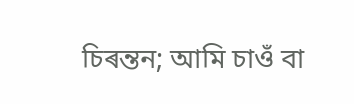চিৰন্তন; আমি চাওঁ বা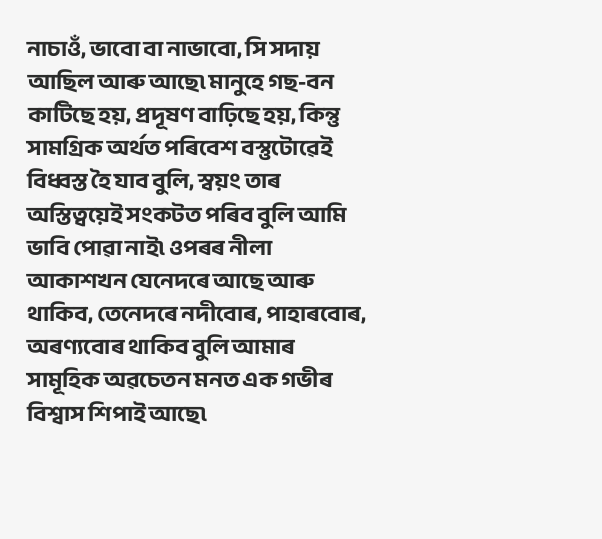নাচাওঁ, ভাবো বা নাভাবো, সি সদায় আছিল আৰু আছে৷ মানুহে গছ-বন কাটিছে হয়, প্ৰদূষণ বাঢ়িছে হয়, কিন্তু সামগ্ৰিক অৰ্থত পৰিবেশ বস্তুটোৱেই বিধ্বস্ত হৈ যাব বুলি, স্বয়ং তাৰ অস্তিত্বয়েই সংকটত পৰিব বুলি আমি ভাবি পোৱা নাই৷ ওপৰৰ নীলা আকাশখন যেনেদৰে আছে আৰু থাকিব, তেনেদৰে নদীবোৰ, পাহাৰবোৰ, অৰণ্যবোৰ থাকিব বুলি আমাৰ সামূহিক অৱচেতন মনত এক গভীৰ বিশ্বাস শিপাই আছে৷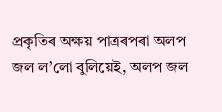প্ৰকৃতিৰ অক্ষয় পাত্ৰৰপৰা অলপ জল ল’লো বুলিয়েই, অলপ জল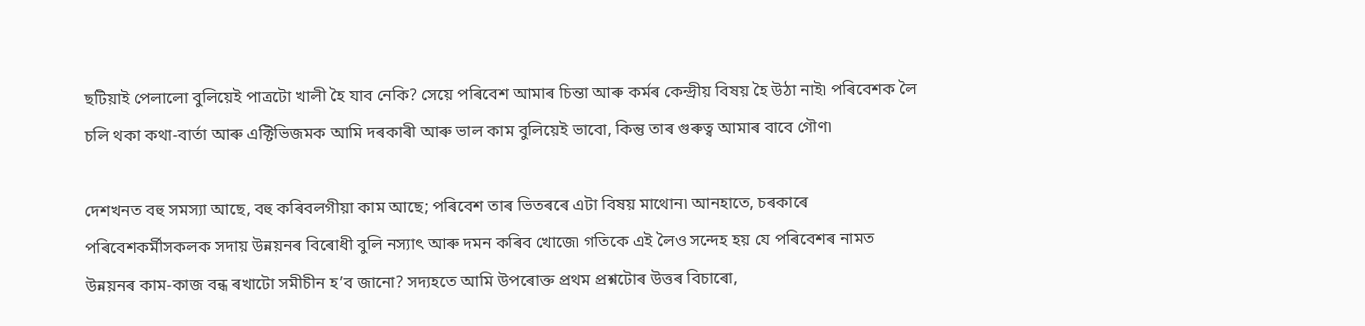ছটিয়াই পেলালো বুলিয়েই পাত্ৰটো খালী হৈ যাব নেকি? সেয়ে পৰিবেশ আমাৰ চিন্তা আৰু কৰ্মৰ কেন্দ্ৰীয় বিষয় হৈ উঠা নাই৷ পৰিবেশক লৈ চলি থকা কথা-বাৰ্তা আৰু এক্টিভিজমক আমি দৰকাৰী আৰু ভাল কাম বুলিয়েই ভাবো, কিন্তু তাৰ গুৰুত্ব আমাৰ বাবে গৌণ৷

দেশখনত বহু সমস্যা আছে, বহু কৰিবলগীয়া কাম আছে; পৰিবেশ তাৰ ভিতৰৰে এটা বিষয় মাথোন৷ আনহাতে, চৰকাৰে পৰিবেশকৰ্মীসকলক সদায় উন্নয়নৰ বিৰোধী বুলি নস্যাৎ আৰু দমন কৰিব খোজে৷ গতিকে এই লৈও সন্দেহ হয় যে পৰিবেশৰ নামত উন্নয়নৰ কাম-কাজ বন্ধ ৰখাটো সমীচীন হ’ব জানো? সদ্যহতে আমি উপৰোক্ত প্ৰথম প্ৰশ্নটোৰ উত্তৰ বিচাৰো,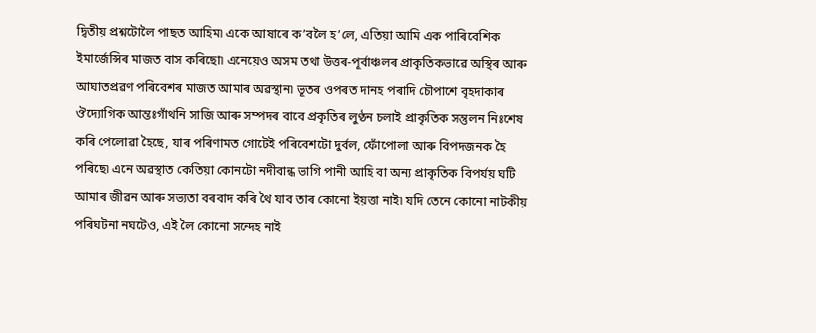দ্বিতীয় প্ৰশ্নটোলৈ পাছত আহিম৷ একে আষাৰে ক’বলৈ হ’লে, এতিয়া আমি এক পাৰিবেশিক ইমাৰ্জেন্সিৰ মাজত বাস কৰিছো৷ এনেয়েও অসম তথা উত্তৰ-পূৰ্বাঞ্চলৰ প্ৰাকৃতিকভাৱে অস্থিৰ আৰু আঘাতপ্ৰৱণ পৰিবেশৰ মাজত আমাৰ অৱস্থান৷ ভূতৰ ওপৰত দানহ পৰাদি চৌপাশে বৃহদাকাৰ ঔদ্যোগিক আন্তঃগাঁথনি সাজি আৰু সম্পদৰ বাবে প্ৰকৃতিৰ লুণ্ঠন চলাই প্ৰাকৃতিক সন্তুলন নিঃশেষ কৰি পেলোৱা হৈছে, যাৰ পৰিণামত গোটেই পৰিবেশটো দুৰ্বল, ফোঁপোলা আৰু বিপদজনক হৈ পৰিছে৷ এনে অৱস্থাত কেতিয়া কোনটো নদীবান্ধ ভাগি পানী আহি বা অন্য প্ৰাকৃতিক বিপৰ্যয় ঘটি আমাৰ জীৱন আৰু সভ্যতা বৰবাদ কৰি থৈ যাব তাৰ কোনো ইয়ত্তা নাই৷ যদি তেনে কোনো নাটকীয় পৰিঘটনা নঘটেও, এই লৈ কোনো সন্দেহ নাই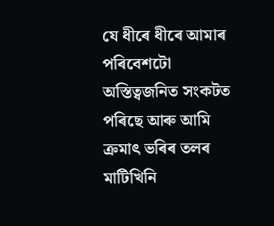যে ধীৰে ধীৰে আমাৰ পৰিবেশটো অস্তিত্বজনিত সংকটত পৰিছে আৰু আমি ক্ৰমাৎ ভৰিৰ তলৰ মাটিখিনি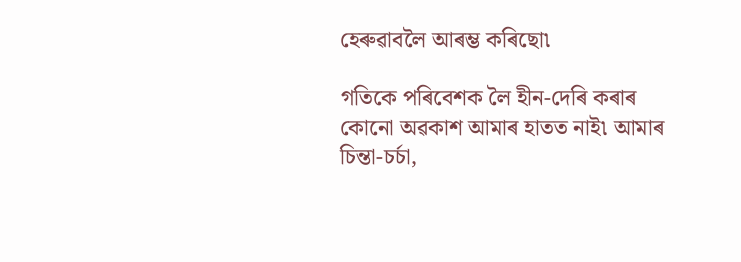হেৰুৱাবলৈ আৰম্ভ কৰিছো৷

গতিকে পৰিবেশক লৈ হীন-দেৰি কৰাৰ কোনো অৱকাশ আমাৰ হাতত নাই৷ আমাৰ চিন্তা-চৰ্চা,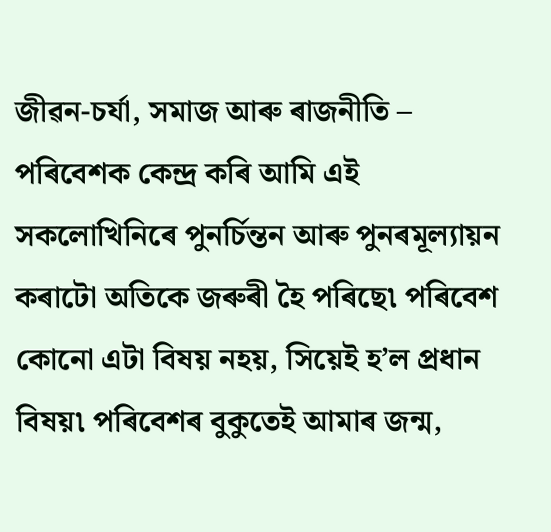জীৱন-চৰ্যা, সমাজ আৰু ৰাজনীতি – পৰিবেশক কেন্দ্ৰ কৰি আমি এই সকলোখিনিৰে পুনৰ্চিন্তন আৰু পুনৰমূল্যায়ন কৰাটো অতিকে জৰুৰী হৈ পৰিছে৷ পৰিবেশ কোনো এটা বিষয় নহয়, সিয়েই হ’ল প্ৰধান বিষয়৷ পৰিবেশৰ বুকুতেই আমাৰ জন্ম,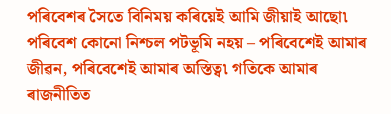পৰিবেশৰ সৈতে বিনিময় কৰিয়েই আমি জীয়াই আছো৷ পৰিবেশ কোনো নিশ্চল পটভূমি নহয় – পৰিবেশেই আমাৰ জীৱন, পৰিবেশেই আমাৰ অস্তিত্ব৷ গতিকে আমাৰ ৰাজনীতিত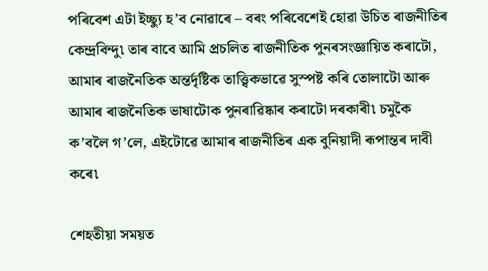পৰিবেশ এটা ইচ্ছ্যু হ’ব নোৱাৰে – বৰং পৰিবেশেই হোৱা উচিত ৰাজনীতিৰ কেন্দ্ৰবিন্দু৷ তাৰ বাবে আমি প্ৰচলিত ৰাজনীতিক পুনৰসংজ্ঞায়িত কৰাটো, আমাৰ ৰাজনৈতিক অন্তৰ্দৃষ্টিক তাত্ত্বিকভাৱে সুস্পষ্ট কৰি তোলাটো আৰু আমাৰ ৰাজনৈতিক ভাষাটোক পুনৰাৱিষ্কাৰ কৰাটো দৰকাৰী৷ চমুকৈ ক’বলৈ গ’লে, এইটোৱে আমাৰ ৰাজনীতিৰ এক বুনিয়াদী ৰূপান্তৰ দাবী কৰে৷

শেহতীয়া সময়ত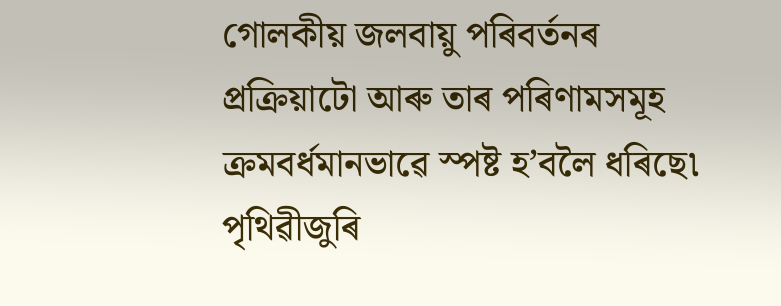গোলকীয় জলবায়ু পৰিবৰ্তনৰ প্ৰক্ৰিয়াটো আৰু তাৰ পৰিণামসমূহ ক্ৰমবৰ্ধমানভাৱে স্পষ্ট হ’বলৈ ধৰিছে৷ পৃথিৱীজুৰি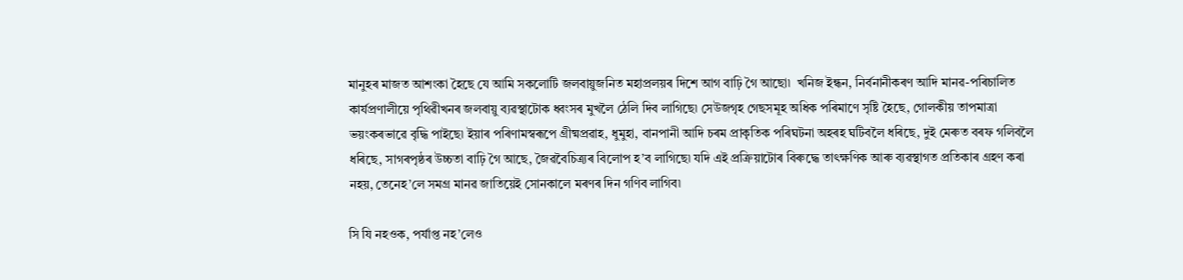মানুহৰ মাজত আশংকা হৈছে যে আমি সকলোটি জলবায়ুজনিত মহাপ্ৰলয়ৰ দিশে আগ বাঢ়ি গৈ আছো৷  খনিজ ইন্ধন, নিৰ্বনানীকৰণ আদি মানৱ-পৰিচালিত কাৰ্যপ্ৰণালীয়ে পৃথিৱীখনৰ জলবায়ু ব্যৱস্থাটোক ধ্বংসৰ মুখলৈ ঠেলি দিব লাগিছে৷ সেউজগৃহ গেছসমূহ অধিক পৰিমাণে সৃষ্টি হৈছে, গোলকীয় তাপমাত্ৰা ভয়ংকৰভাৱে বৃদ্ধি পাইছে৷ ইয়াৰ পৰিণামস্বৰূপে গ্ৰীষ্মপ্ৰৱাহ, ধুমুহা, বানপানী আদি চৰম প্ৰাকৃতিক পৰিঘটনা অহৰহ ঘটিবলৈ ধৰিছে, দুই মেৰুত বৰফ গলিবলৈ ধৰিছে, সাগৰপৃষ্ঠৰ উচ্চতা বাঢ়ি গৈ আছে, জৈৱবৈচিত্ৰ্যৰ বিলোপ হ’ব লাগিছে৷ যদি এই প্ৰক্ৰিয়াটোৰ বিৰুদ্ধে তাৎক্ষণিক আৰু ব্যৱস্থাগত প্ৰতিকাৰ গ্ৰহণ কৰা নহয়, তেনেহ’লে সমগ্ৰ মানৱ জাতিয়েই সোনকালে মৰণৰ দিন গণিব লাগিব৷

সি যি নহওক, পৰ্যাপ্ত নহ’লেও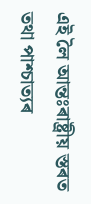এই লৈ আন্তঃৰাষ্ট্ৰীয় স্তৰত তথা পাশ্চাত্যৰ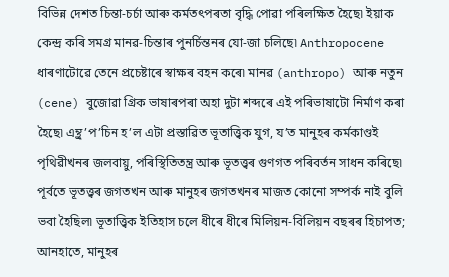বিভিন্ন দেশত চিন্তা-চৰ্চা আৰু কৰ্মতৎপৰতা বৃদ্ধি পোৱা পৰিলক্ষিত হৈছে৷ ইয়াক কেন্দ্ৰ কৰি সমগ্ৰ মানৱ-চিন্তাৰ পুনৰ্চিন্তনৰ যো-জা চলিছে৷ Anthropocene ধাৰণাটোৱে তেনে প্ৰচেষ্টাৰে স্বাক্ষৰ বহন কৰে৷ মানৱ (anthropo) আৰু নতুন (cene) বুজোৱা গ্ৰিক ভাষাৰপৰা অহা দুটা শব্দৰে এই পৰিভাষাটো নিৰ্মাণ কৰা হৈছে৷ এন্থ্ৰ’প’চিন হ’ল এটা প্ৰস্তাৱিত ভূতাত্ত্বিক যুগ, য’ত মানুহৰ কৰ্মকাণ্ডই পৃথিৱীখনৰ জলবায়ু, পৰিস্থিতিতন্ত্ৰ আৰু ভূতত্ত্বৰ গুণগত পৰিবৰ্তন সাধন কৰিছে৷ পূৰ্বতে ভূতত্ত্বৰ জগতখন আৰু মানুহৰ জগতখনৰ মাজত কোনো সম্পৰ্ক নাই বুলি ভবা হৈছিল৷ ভূতাত্ত্বিক ইতিহাস চলে ধীৰে ধীৰে মিলিয়ন-বিলিয়ন বছৰৰ হিচাপত; আনহাতে, মানুহৰ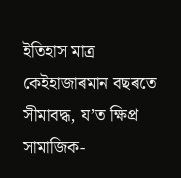ইতিহাস মাত্ৰ কেইহাজাৰমান বছৰতে সীমাবদ্ধ, য’ত ক্ষিপ্ৰ সামাজিক-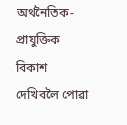অৰ্থনৈতিক-প্ৰাযুক্তিক বিকাশ দেখিবলৈ পোৱা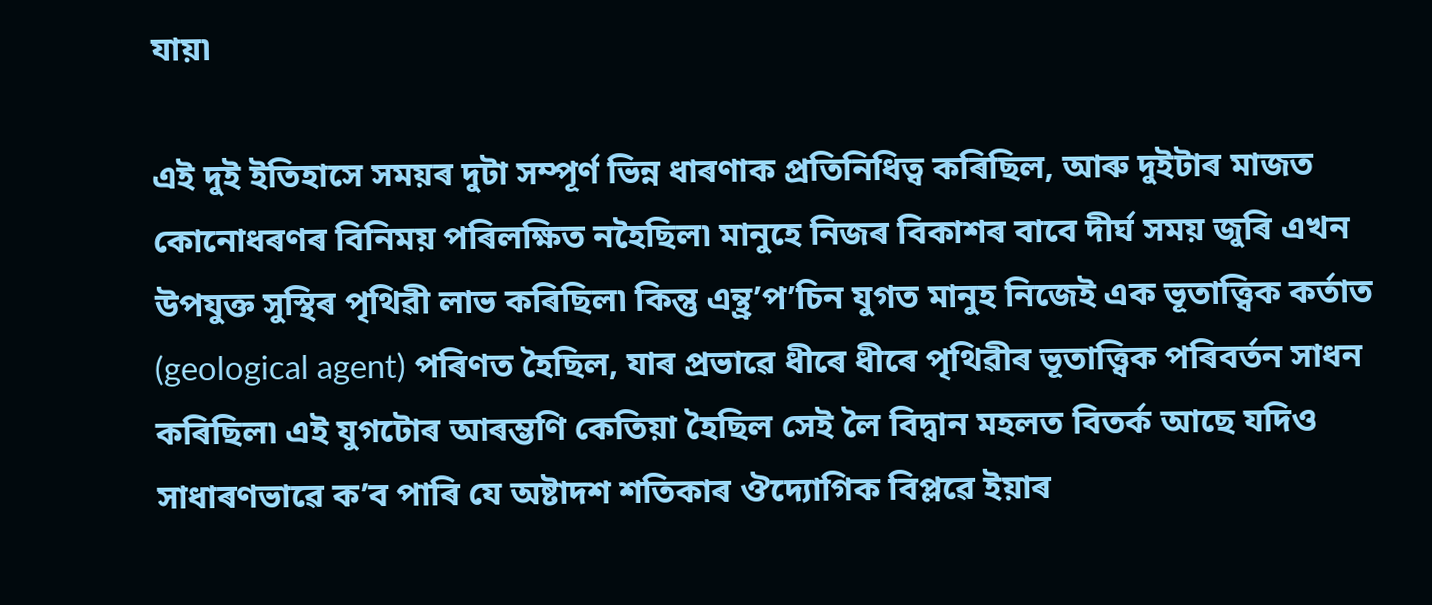যায়৷

এই দুই ইতিহাসে সময়ৰ দুটা সম্পূৰ্ণ ভিন্ন ধাৰণাক প্ৰতিনিধিত্ব কৰিছিল, আৰু দুইটাৰ মাজত কোনোধৰণৰ বিনিময় পৰিলক্ষিত নহৈছিল৷ মানুহে নিজৰ বিকাশৰ বাবে দীৰ্ঘ সময় জুৰি এখন উপযুক্ত সুস্থিৰ পৃথিৱী লাভ কৰিছিল৷ কিন্তু এন্থ্ৰ’প’চিন যুগত মানুহ নিজেই এক ভূতাত্ত্বিক কৰ্তাত (geological agent) পৰিণত হৈছিল, যাৰ প্ৰভাৱে ধীৰে ধীৰে পৃথিৱীৰ ভূতাত্ত্বিক পৰিবৰ্তন সাধন কৰিছিল৷ এই যুগটোৰ আৰম্ভণি কেতিয়া হৈছিল সেই লৈ বিদ্বান মহলত বিতৰ্ক আছে যদিও সাধাৰণভাৱে ক’ব পাৰি যে অষ্টাদশ শতিকাৰ ঔদ্যোগিক বিপ্লৱে ইয়াৰ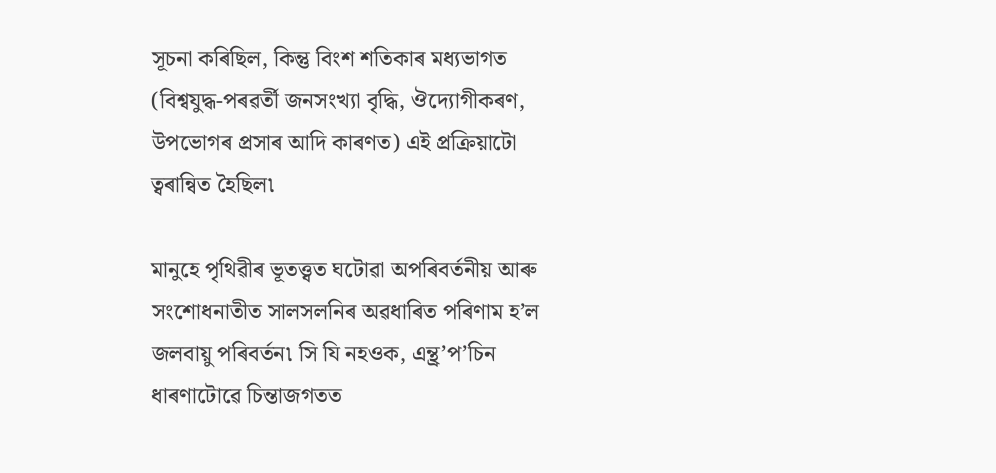সূচনা কৰিছিল, কিন্তু বিংশ শতিকাৰ মধ্যভাগত (বিশ্বযুদ্ধ-পৰৱৰ্তী জনসংখ্যা বৃদ্ধি, ঔদ্যোগীকৰণ, উপভোগৰ প্ৰসাৰ আদি কাৰণত) এই প্ৰক্ৰিয়াটো ত্বৰান্বিত হৈছিল৷

মানুহে পৃথিৱীৰ ভূতত্ত্বত ঘটোৱা অপৰিবৰ্তনীয় আৰু সংশোধনাতীত সালসলনিৰ অৱধাৰিত পৰিণাম হ’ল জলবায়ু পৰিবৰ্তন৷ সি যি নহওক, এন্থ্ৰ’প’চিন ধাৰণাটোৱে চিন্তাজগতত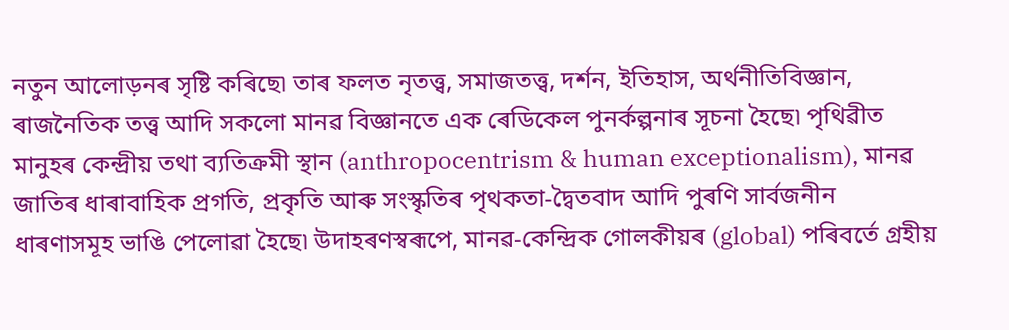নতুন আলোড়নৰ সৃষ্টি কৰিছে৷ তাৰ ফলত নৃতত্ত্ব, সমাজতত্ত্ব, দৰ্শন, ইতিহাস, অৰ্থনীতিবিজ্ঞান, ৰাজনৈতিক তত্ত্ব আদি সকলো মানৱ বিজ্ঞানতে এক ৰেডিকেল পুনৰ্কল্পনাৰ সূচনা হৈছে৷ পৃথিৱীত মানুহৰ কেন্দ্ৰীয় তথা ব্যতিক্ৰমী স্থান (anthropocentrism & human exceptionalism), মানৱ জাতিৰ ধাৰাবাহিক প্ৰগতি, প্ৰকৃতি আৰু সংস্কৃতিৰ পৃথকতা-দ্বৈতবাদ আদি পুৰণি সাৰ্বজনীন ধাৰণাসমূহ ভাঙি পেলোৱা হৈছে৷ উদাহৰণস্বৰূপে, মানৱ-কেন্দ্ৰিক গোলকীয়ৰ (global) পৰিবৰ্তে গ্ৰহীয়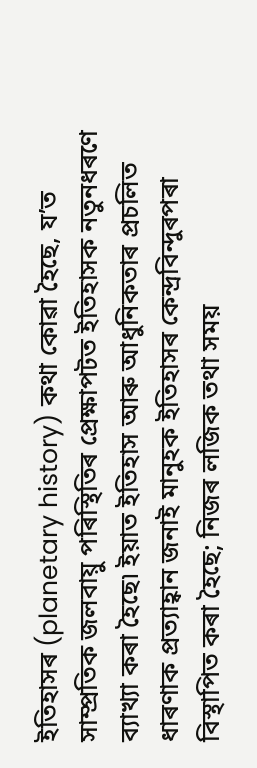ইতিহাসৰ (planetary history) কথা কোৱা হৈছে, য’ত সাম্প্ৰতিক জলবায়ু পৰিস্থিতিৰ প্ৰেক্ষাপটত ইতিহাসক নতুনধৰণে ব্যাখ্যা কৰা হৈছে৷ ইয়াত ইতিহাস আৰু আধুনিকতাৰ প্ৰচলিত ধাৰণাক প্ৰত্যাহ্বান জনাই মানুহক ইতিহাসৰ কেন্দ্ৰবিন্দুৰপৰা বিস্থাপিত কৰা হৈছে; নিজৰ লজিক তথা সময়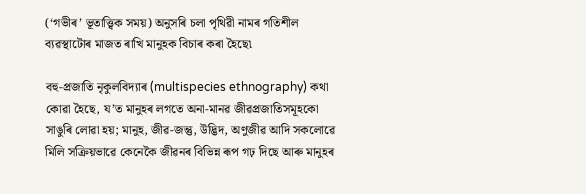(‘গভীৰ’ ভূতাত্ত্বিক সময়) অনুসৰি চলা পৃথিৱী নামৰ গতিশীল ব্যৱস্থাটোৰ মাজত ৰাখি মানুহক বিচাৰ কৰা হৈছে৷

বহু-প্ৰজাতি নৃকুলবিদ্যাৰ (multispecies ethnography) কথা কোৱা হৈছে, য’ত মানুহৰ লগতে অনা-মানৱ জীৱপ্ৰজাতিসমূহকো সাঙুৰি লোৱা হয়; মানুহ, জীৱ-জন্তু, উদ্ভিদ, অণুজীৱ আদি সকলোৱে মিলি সক্ৰিয়ভাৱে কেনেকৈ জীৱনৰ বিভিন্ন ৰূপ গঢ় দিছে আৰু মানুহৰ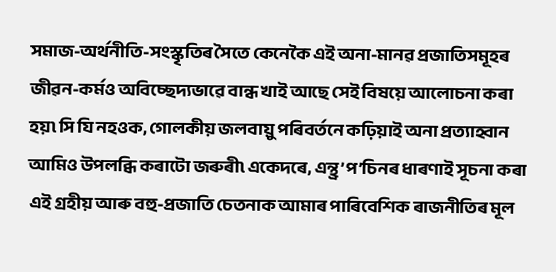সমাজ-অৰ্থনীতি-সংস্কৃতিৰ সৈতে কেনেকৈ এই অনা-মানৱ প্ৰজাতিসমূহৰ জীৱন-কৰ্মও অবিচ্ছেদ্যভাৱে বান্ধ খাই আছে সেই বিষয়ে আলোচনা কৰা হয়৷ সি যি নহওক, গোলকীয় জলবায়ু পৰিবৰ্তনে কঢ়িয়াই অনা প্ৰত্যাহ্বান আমিও উপলব্ধি কৰাটো জৰুৰী৷ একেদৰে, এন্থ্ৰ’প’চিনৰ ধাৰণাই সূচনা কৰা এই গ্ৰহীয় আৰু বহু-প্ৰজাতি চেতনাক আমাৰ পাৰিবেশিক ৰাজনীতিৰ মূল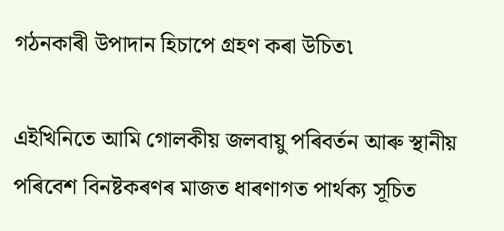গঠনকাৰী উপাদান হিচাপে গ্ৰহণ কৰা উচিত৷

এইখিনিতে আমি গোলকীয় জলবায়ু পৰিবৰ্তন আৰু স্থানীয় পৰিবেশ বিনষ্টকৰণৰ মাজত ধাৰণাগত পাৰ্থক্য সূচিত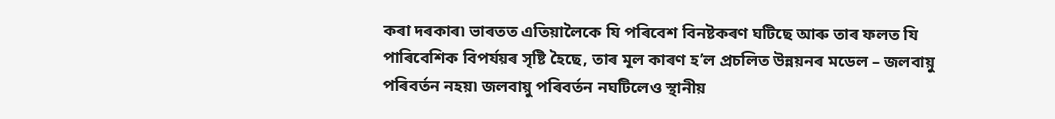কৰা দৰকাৰ৷ ভাৰতত এতিয়ালৈকে যি পৰিবেশ বিনষ্টকৰণ ঘটিছে আৰু তাৰ ফলত যি পাৰিবেশিক বিপৰ্যয়ৰ সৃষ্টি হৈছে, তাৰ মূল কাৰণ হ’ল প্ৰচলিত উন্নয়নৰ মডেল – জলবায়ু পৰিবৰ্তন নহয়৷ জলবায়ু পৰিবৰ্তন নঘটিলেও স্থানীয়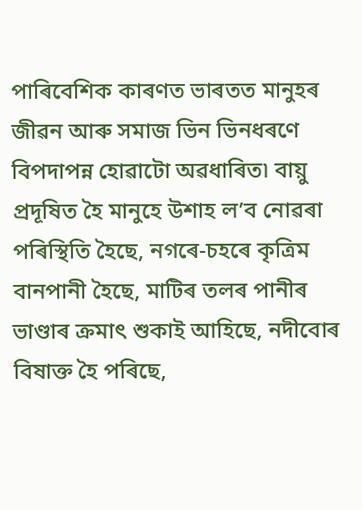পাৰিবেশিক কাৰণত ভাৰতত মানুহৰ জীৱন আৰু সমাজ ভিন ভিনধৰণে বিপদাপন্ন হোৱাটো অৱধাৰিত৷ বায়ু প্ৰদূষিত হৈ মানুহে উশাহ ল’ব নোৱৰা পৰিস্থিতি হৈছে, নগৰে-চহৰে কৃত্ৰিম বানপানী হৈছে, মাটিৰ তলৰ পানীৰ ভাণ্ডাৰ ক্ৰমাৎ শুকাই আহিছে, নদীবোৰ বিষাক্ত হৈ পৰিছে,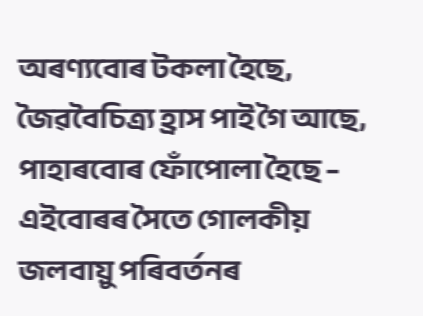অৰণ্যবোৰ টকলা হৈছে, জৈৱবৈচিত্ৰ্য হ্ৰাস পাই গৈ আছে, পাহাৰবোৰ ফোঁপোলা হৈছে – এইবোৰৰ সৈতে গোলকীয় জলবায়ু পৰিবৰ্তনৰ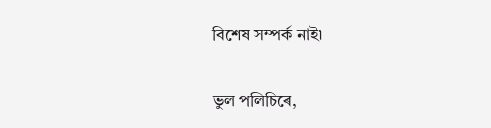বিশেষ সম্পৰ্ক নাই৷

ভুল পলিচিৰে,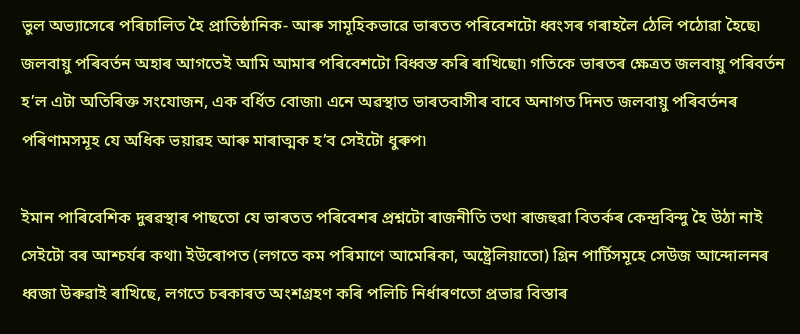ভুল অভ্যাসেৰে পৰিচালিত হৈ প্ৰাতিষ্ঠানিক- আৰু সামূহিকভাৱে ভাৰতত পৰিবেশটো ধ্বংসৰ গৰাহলৈ ঠেলি পঠোৱা হৈছে৷ জলবায়ু পৰিবৰ্তন অহাৰ আগতেই আমি আমাৰ পৰিবেশটো বিধ্বস্ত কৰি ৰাখিছো৷ গতিকে ভাৰতৰ ক্ষেত্ৰত জলবায়ু পৰিবৰ্তন হ’ল এটা অতিৰিক্ত সংযোজন, এক বৰ্ধিত বোজা৷ এনে অৱস্থাত ভাৰতবাসীৰ বাবে অনাগত দিনত জলবায়ু পৰিবৰ্তনৰ পৰিণামসমূহ যে অধিক ভয়াৱহ আৰু মাৰাত্মক হ’ব সেইটো ধুৰুপ৷

ইমান পাৰিবেশিক দুৰৱস্থাৰ পাছতো যে ভাৰতত পৰিবেশৰ প্ৰশ্নটো ৰাজনীতি তথা ৰাজহুৱা বিতৰ্কৰ কেন্দ্ৰবিন্দু হৈ উঠা নাই সেইটো বৰ আশ্চৰ্যৰ কথা৷ ইউৰোপত (লগতে কম পৰিমাণে আমেৰিকা, অষ্ট্ৰেলিয়াতো) গ্ৰিন পাৰ্টিসমূহে সেউজ আন্দোলনৰ ধ্বজা উৰুৱাই ৰাখিছে, লগতে চৰকাৰত অংশগ্ৰহণ কৰি পলিচি নিৰ্ধাৰণতো প্ৰভাৱ বিস্তাৰ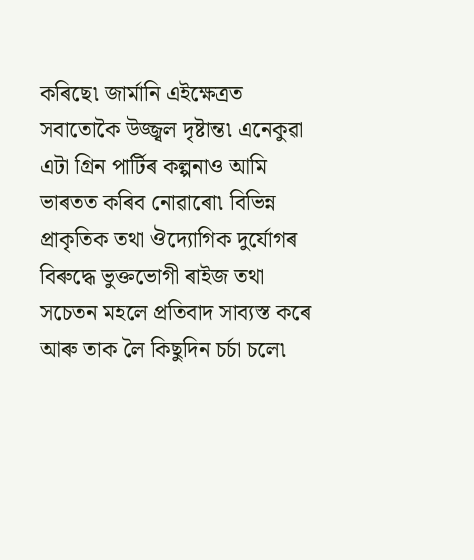কৰিছে৷ জাৰ্মানি এইক্ষেত্ৰত সবাতোকৈ উজ্জ্বল দৃষ্টান্ত৷ এনেকুৱা এটা গ্ৰিন পাৰ্টিৰ কল্পনাও আমি ভাৰতত কৰিব নোৱাৰো৷ বিভিন্ন প্ৰাকৃতিক তথা ঔদ্যোগিক দুৰ্যোগৰ বিৰুদ্ধে ভুক্তভোগী ৰাইজ তথা সচেতন মহলে প্ৰতিবাদ সাব্যস্ত কৰে আৰু তাক লৈ কিছুদিন চৰ্চা চলে৷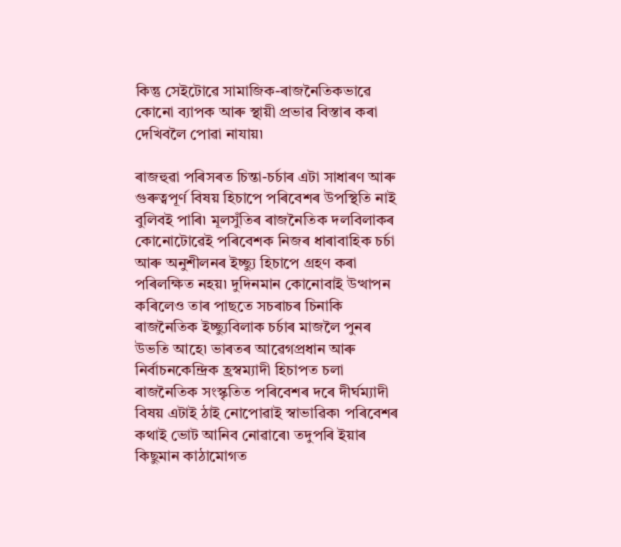কিন্তু সেইটোৱে সামাজিক-ৰাজনৈতিকভাৱে কোনো ব্যাপক আৰু স্থায়ী প্ৰভাৱ বিস্তাৰ কৰা দেখিবলৈ পোৱা নাযায়৷

ৰাজহুৱা পৰিসৰত চিন্তা-চৰ্চাৰ এটা সাধাৰণ আৰু গুৰুত্বপূৰ্ণ বিষয় হিচাপে পৰিবেশৰ উপস্থিতি নাই বুলিবই পাৰি৷ মূলসুঁতিৰ ৰাজনৈতিক দলবিলাকৰ কোনোটোৱেই পৰিবেশক নিজৰ ধাৰাবাহিক চৰ্চা আৰু অনুশীলনৰ ইচ্ছ্যু হিচাপে গ্ৰহণ কৰা পৰিলক্ষিত নহয়৷ দুদিনমান কোনোবাই উত্থাপন কৰিলেও তাৰ পাছতে সচৰাচৰ চিনাকি ৰাজনৈতিক ইচ্ছ্যুবিলাক চৰ্চাৰ মাজলৈ পুনৰ উভতি আহে৷ ভাৰতৰ আৱেগপ্ৰধান আৰু নিৰ্বাচনকেন্দ্ৰিক হ্ৰস্বম্যাদী হিচাপত চলা ৰাজনৈতিক সংস্কৃতিত পৰিবেশৰ দৰে দীৰ্ঘম্যাদী বিষয় এটাই ঠাই নোপোৱাই স্বাভাৱিক৷ পৰিবেশৰ কথাই ভোট আনিব নোৱাৰে৷ তদুপৰি ইয়াৰ কিছুমান কাঠামোগত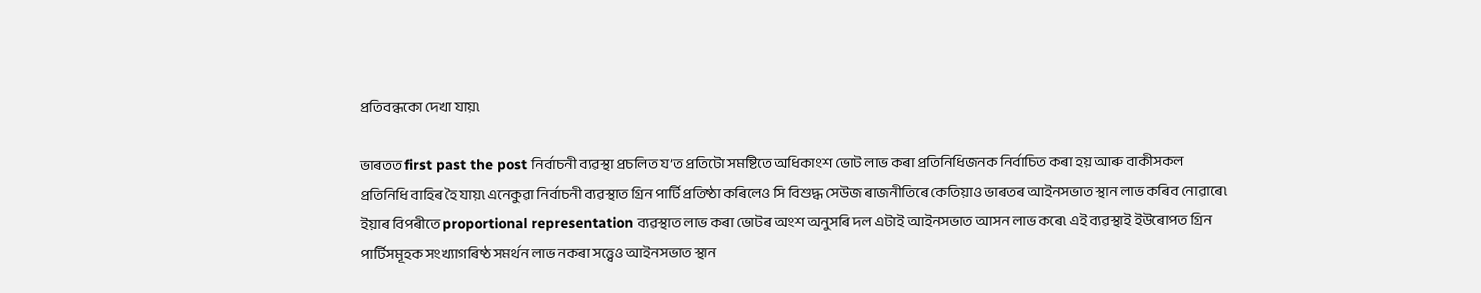প্ৰতিবন্ধকো দেখা যায়৷

ভাৰতত first past the post নিৰ্বাচনী ব্যৱস্থা প্ৰচলিত য’ত প্ৰতিটো সমষ্টিতে অধিকাংশ ভোট লাভ কৰা প্ৰতিনিধিজনক নিৰ্বাচিত কৰা হয় আৰু বাকীসকল প্ৰতিনিধি বাহিৰ হৈ যায়৷ এনেকুৱা নিৰ্বাচনী ব্যৱস্থাত গ্ৰিন পাৰ্টি প্ৰতিষ্ঠা কৰিলেও সি বিশুদ্ধ সেউজ ৰাজনীতিৰে কেতিয়াও ভাৰতৰ আইনসভাত স্থান লাভ কৰিব নোৱাৰে৷ ইয়াৰ বিপৰীতে proportional representation ব্যৱস্থাত লাভ কৰা ভোটৰ অংশ অনুসৰি দল এটাই আইনসভাত আসন লাভ কৰে৷ এই ব্যৱস্থাই ইউৰোপত গ্ৰিন পাৰ্টিসমূহক সংখ্যাগৰিষ্ঠ সমৰ্থন লাভ নকৰা সত্ত্বেও আইনসভাত স্থান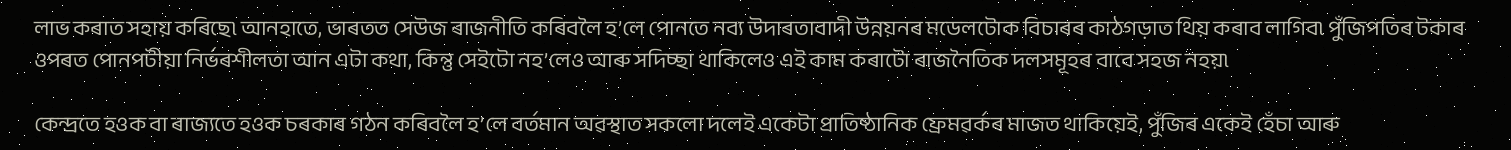লাভ কৰাত সহায় কৰিছে৷ আনহাতে, ভাৰতত সেউজ ৰাজনীতি কৰিবলৈ হ’লে পোনতে নব্য উদাৰতাবাদী উন্নয়নৰ মডেলটোক বিচাৰৰ কাঠগড়াত থিয় কৰাব লাগিব৷ পুঁজিপতিৰ টকাৰ ওপৰত পোনপটীয়া নিৰ্ভৰশীলতা আন এটা কথা, কিন্তু সেইটো নহ’লেও আৰু সদিচ্ছা থাকিলেও এই কাম কৰাটো ৰাজনৈতিক দলসমূহৰ বাবে সহজ নহয়৷

কেন্দ্ৰতে হওক বা ৰাজ্যতে হওক চৰকাৰ গঠন কৰিবলৈ হ’লে বৰ্তমান অৱস্থাত সকলো দলেই একেটা প্ৰাতিষ্ঠানিক ফ্ৰেমৱৰ্কৰ মাজত থাকিয়েই, পুঁজিৰ একেই হেঁচা আৰু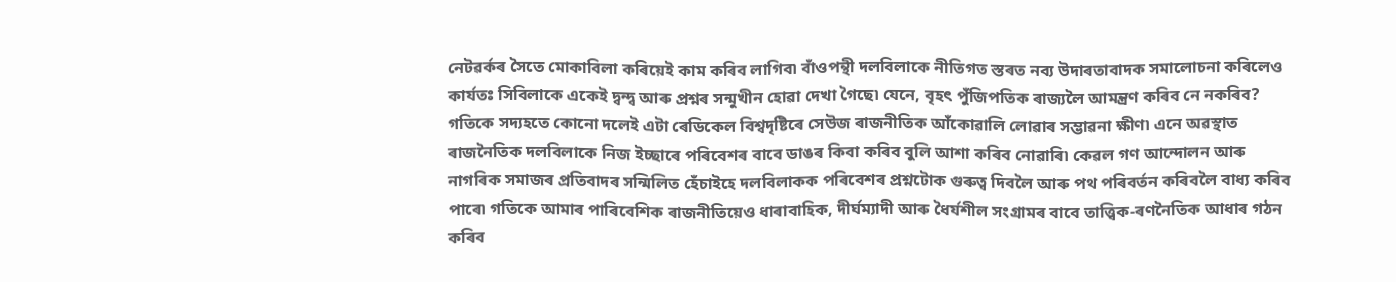নেটৱৰ্কৰ সৈতে মোকাবিলা কৰিয়েই কাম কৰিব লাগিব৷ বাঁওপন্থী দলবিলাকে নীতিগত স্তৰত নব্য উদাৰতাবাদক সমালোচনা কৰিলেও কাৰ্যতঃ সিবিলাকে একেই দ্বন্দ্ব আৰু প্ৰশ্নৰ সন্মুখীন হোৱা দেখা গৈছে৷ যেনে, বৃহৎ পুঁজিপতিক ৰাজ্যলৈ আমন্ত্ৰণ কৰিব নে নকৰিব? গতিকে সদ্যহতে কোনো দলেই এটা ৰেডিকেল বিশ্বদৃষ্টিৰে সেউজ ৰাজনীতিক আঁকোৱালি লোৱাৰ সম্ভাৱনা ক্ষীণ৷ এনে অৱস্থাত ৰাজনৈতিক দলবিলাকে নিজ ইচ্ছাৰে পৰিবেশৰ বাবে ডাঙৰ কিবা কৰিব বুলি আশা কৰিব নোৱাৰি৷ কেৱল গণ আন্দোলন আৰু নাগৰিক সমাজৰ প্ৰতিবাদৰ সন্মিলিত হেঁচাইহে দলবিলাকক পৰিবেশৰ প্ৰশ্নটোক গুৰুত্ব দিবলৈ আৰু পথ পৰিবৰ্তন কৰিবলৈ বাধ্য কৰিব পাৰে৷ গতিকে আমাৰ পাৰিবেশিক ৰাজনীতিয়েও ধাৰাবাহিক, দীৰ্ঘম্যাদী আৰু ধৈৰ্যশীল সংগ্ৰামৰ বাবে তাত্ত্বিক-ৰণনৈতিক আধাৰ গঠন কৰিব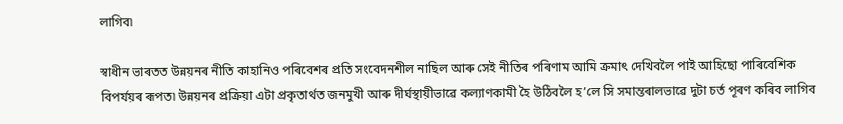লাগিব৷

স্বাধীন ভাৰতত উন্নয়নৰ নীতি কাহানিও পৰিবেশৰ প্ৰতি সংবেদনশীল নাছিল আৰু সেই নীতিৰ পৰিণাম আমি ক্ৰমাৎ দেখিবলৈ পাই আহিছো পাৰিবেশিক বিপৰ্যয়ৰ ৰূপত৷ উন্নয়নৰ প্ৰক্ৰিয়া এটা প্ৰকৃতাৰ্থত জনমুখী আৰু দীৰ্ঘস্থায়ীভাৱে কল্যাণকামী হৈ উঠিবলৈ হ’লে সি সমান্তৰালভাৱে দুটা চৰ্ত পূৰণ কৰিব লাগিব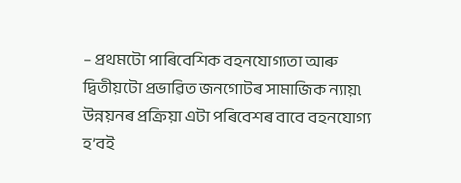– প্ৰথমটো পাৰিবেশিক বহনযোগ্যতা আৰু দ্বিতীয়টো প্ৰভাৱিত জনগোটৰ সামাজিক ন্যায়৷ উন্নয়নৰ প্ৰক্ৰিয়া এটা পৰিবেশৰ বাবে বহনযোগ্য হ’বই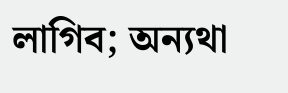লাগিব; অন্যথা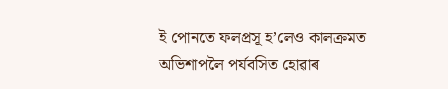ই পোনতে ফলপ্ৰসূ হ’লেও কালক্ৰমত অভিশাপলৈ পৰ্যবসিত হোৱাৰ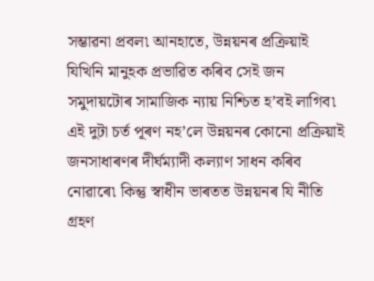সম্ভাৱনা প্ৰবল৷ আনহাতে, উন্নয়নৰ প্ৰক্ৰিয়াই যিখিনি মানুহক প্ৰভাৱিত কৰিব সেই জন সমুদায়টোৰ সামাজিক ন্যায় নিশ্চিত হ’বই লাগিব৷ এই দুটা চৰ্ত পূৰণ নহ’লে উন্নয়নৰ কোনো প্ৰক্ৰিয়াই জনসাধাৰণৰ দীৰ্ঘম্যাদী কল্যাণ সাধন কৰিব নোৱাৰে৷ কিন্তু স্বাধীন ভাৰতত উন্নয়নৰ যি নীতি গ্ৰহণ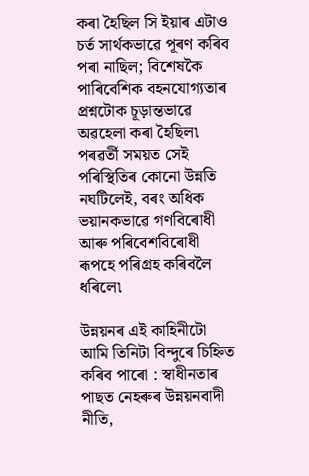কৰা হৈছিল সি ইয়াৰ এটাও চৰ্ত সাৰ্থকভাৱে পূৰণ কৰিব পৰা নাছিল; বিশেষকৈ পাৰিবেশিক বহনযোগ্যতাৰ প্ৰশ্নটোক চূড়ান্তভাৱে অৱহেলা কৰা হৈছিল৷ পৰৱৰ্তী সময়ত সেই পৰিস্থিতিৰ কোনো উন্নতি নঘটিলেই, বৰং অধিক ভয়ানকভাৱে গণবিৰোধী আৰু পৰিবেশবিৰোধী ৰূপহে পৰিগ্ৰহ কৰিবলৈ ধৰিলে৷

উন্নয়নৰ এই কাহিনীটো আমি তিনিটা বিন্দুৰে চিহ্নিত কৰিব পাৰো : স্বাধীনতাৰ পাছত নেহৰুৰ উন্নয়নবাদী নীতি,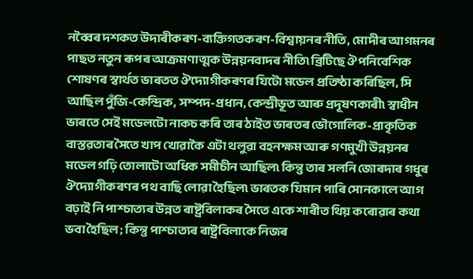নব্বৈৰ দশকত উদাৰীকৰণ-ব্যক্তিগতকৰণ-বিশ্বায়নৰ নীতি, মোদীৰ আগমনৰ পাছত নতুন ৰূপৰ আক্ৰমণাত্মক উন্নয়নবাদৰ নীতি৷ ব্ৰিটিছে ঔপনিবেশিক শোষণৰ স্বাৰ্থত ভাৰতত ঔদ্যোগীকৰণৰ যিটো মডেল প্ৰতিষ্ঠা কৰিছিল, সি আছিল পুঁজি-কেন্দ্ৰিক, সম্পদ-প্ৰধান, কেন্দ্ৰীভূত আৰু প্ৰদূষণকাৰী৷ স্বাধীন ভাৰতে সেই মডেলটো নাকচ কৰি তাৰ ঠাইত ভাৰতৰ ভৌগোলিক-প্ৰাকৃতিক বাস্তৱতাৰ সৈতে খাপ খোৱাকৈ এটা থলুৱা বহনক্ষম আৰু গণমুখী উন্নয়নৰ মডেল গঢ়ি তোলাটো অধিক সমীচীন আছিল৷ কিন্তু তাৰ সলনি জোৰদাৰ গধুৰ ঔদ্যোগীকৰণৰ পথ বাছি লোৱা হৈছিল৷ ভাৰতক যিমান পাৰি সোনকালে আগ বঢ়াই নি পাশ্চাত্যৰ উন্নত ৰাষ্ট্ৰবিলাকৰ সৈতে একে শাৰীত থিয় কৰোৱাৰ কথা ভবা হৈছিল; কিন্তু পাশ্চাত্যৰ ৰাষ্ট্ৰবিলাকে নিজৰ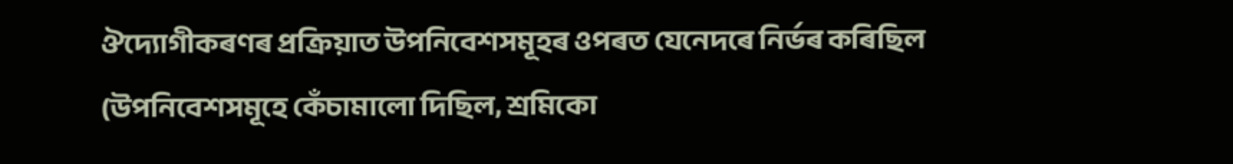ঔদ্যোগীকৰণৰ প্ৰক্ৰিয়াত উপনিবেশসমূহৰ ওপৰত যেনেদৰে নিৰ্ভৰ কৰিছিল (উপনিবেশসমূহে কেঁচামালো দিছিল, শ্ৰমিকো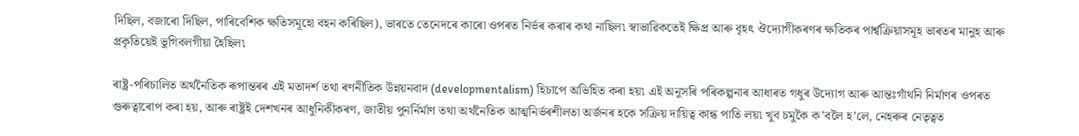দিছিল, বজাৰো দিছিল, পাৰিবেশিক ক্ষতিসমূহো বহন কৰিছিল), ভাৰতে তেনেদৰে কাৰো ওপৰত নিৰ্ভৰ কৰাৰ কথা নাছিল৷ স্বাভাৱিকতেই ক্ষিপ্ৰ আৰু বৃহৎ ঔদ্যোগীকৰণৰ ক্ষতিকৰ পাৰ্শ্বক্ৰিয়াসমূহ ভাৰতৰ মানুহ আৰু প্ৰকৃতিয়েই ভুগিবলগীয়া হৈছিল৷

ৰাষ্ট্ৰ-পৰিচালিত অৰ্থনৈতিক ৰূপান্তৰৰ এই মতাদৰ্শ তথা ৰণনীতিক উন্নয়নবাদ (developmentalism) হিচাপে অভিহিত কৰা হয়৷ এই অনুসৰি পৰিকল্পনাৰ আধাৰত গধুৰ উদ্যোগ আৰু আন্তঃগাঁথনি নিৰ্মাণৰ ওপৰত গুৰুত্বাৰোপ কৰা হয়, আৰু ৰাষ্ট্ৰই দেশখনৰ আধুনিকীকৰণ, জাতীয় পুনৰ্নিৰ্মাণ তথা অৰ্থনৈতিক আত্মনিৰ্ভৰশীলতা অৰ্জনৰ হকে সক্ৰিয় দায়িত্ব কান্ধ পাতি লয়৷ খুব চমুকৈ ক’বলৈ হ’লে, নেহৰুৰ নেতৃত্বত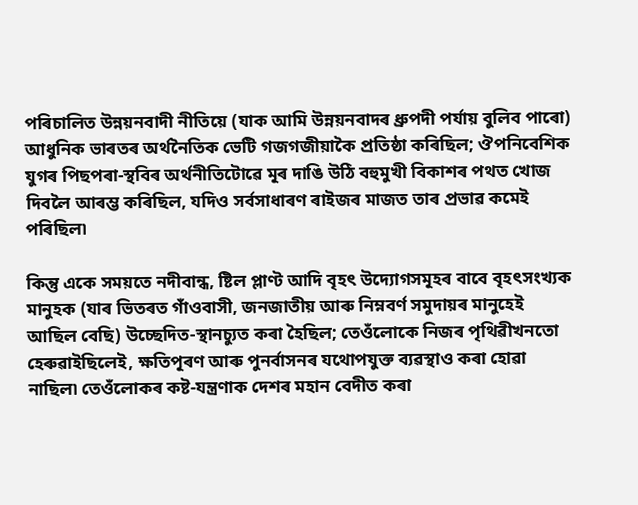পৰিচালিত উন্নয়নবাদী নীতিয়ে (যাক আমি উন্নয়নবাদৰ ধ্ৰুপদী পৰ্যায় বুলিব পাৰো) আধুনিক ভাৰতৰ অৰ্থনৈতিক ভেটি গজগজীয়াকৈ প্ৰতিষ্ঠা কৰিছিল; ঔপনিবেশিক যুগৰ পিছপৰা-স্থবিৰ অৰ্থনীতিটোৱে মূৰ দাঙি উঠি বহুমুখী বিকাশৰ পথত খোজ দিবলৈ আৰম্ভ কৰিছিল, যদিও সৰ্বসাধাৰণ ৰাইজৰ মাজত তাৰ প্ৰভাৱ কমেই পৰিছিল৷

কিন্তু একে সময়তে নদীবান্ধ, ষ্টিল প্লাণ্ট আদি বৃহৎ উদ্যোগসমূহৰ বাবে বৃহৎসংখ্যক মানুহক (যাৰ ভিতৰত গাঁওবাসী, জনজাতীয় আৰু নিম্নবৰ্ণ সমুদায়ৰ মানুহেই আছিল বেছি) উচ্ছেদিত-স্থানচ্যুত কৰা হৈছিল; তেওঁলোকে নিজৰ পৃথিৱীখনতো হেৰুৱাইছিলেই, ক্ষতিপূৰণ আৰু পুনৰ্বাসনৰ যথোপযুক্ত ব্যৱস্থাও কৰা হোৱা নাছিল৷ তেওঁলোকৰ কষ্ট-যন্ত্ৰণাক দেশৰ মহান বেদীত কৰা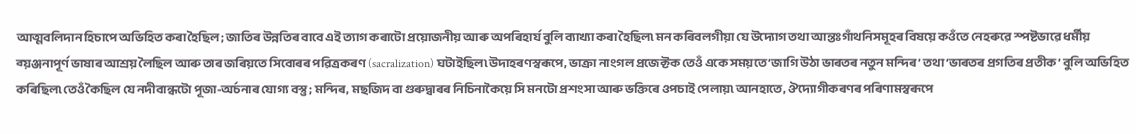আত্মবলিদান হিচাপে অভিহিত কৰা হৈছিল; জাতিৰ উন্নতিৰ বাবে এই ত্যাগ কৰাটো প্ৰয়োজনীয় আৰু অপৰিহাৰ্য বুলি ব্যাখ্যা কৰা হৈছিল৷ মন কৰিবলগীয়া যে উদ্যোগ তথা আন্তঃগাঁথনিসমূহৰ বিষয়ে কওঁতে নেহৰুৱে স্পষ্টভাৱে ধৰ্মীয় ব্য়ঞ্জনাপূৰ্ণ ভাষাৰ আশ্ৰয় লৈছিল আৰু তাৰ জৰিয়তে সিবোৰৰ পৱিত্ৰকৰণ (sacralization) ঘটাইছিল৷ উদাহৰণস্বৰূপে, ভাক্ৰা নাংগল প্ৰজেক্টক তেওঁ একে সময়তে ‘জাগি উঠা ভাৰতৰ নতুন মন্দিৰ’ তথা ‘ভাৰতৰ প্ৰগতিৰ প্ৰতীক’ বুলি অভিহিত কৰিছিল৷ তেওঁ কৈছিল যে নদীবান্ধটো পূজা-অৰ্চনাৰ যোগ্য বস্তু; মন্দিৰ, মছজিদ বা গুৰুদ্বাৰৰ নিচিনাকৈয়ে সি মনটো প্ৰশংসা আৰু ভক্তিৰে ওপচাই পেলায়৷ আনহাতে, ঔদ্যোগীকৰণৰ পৰিণামস্বৰূপে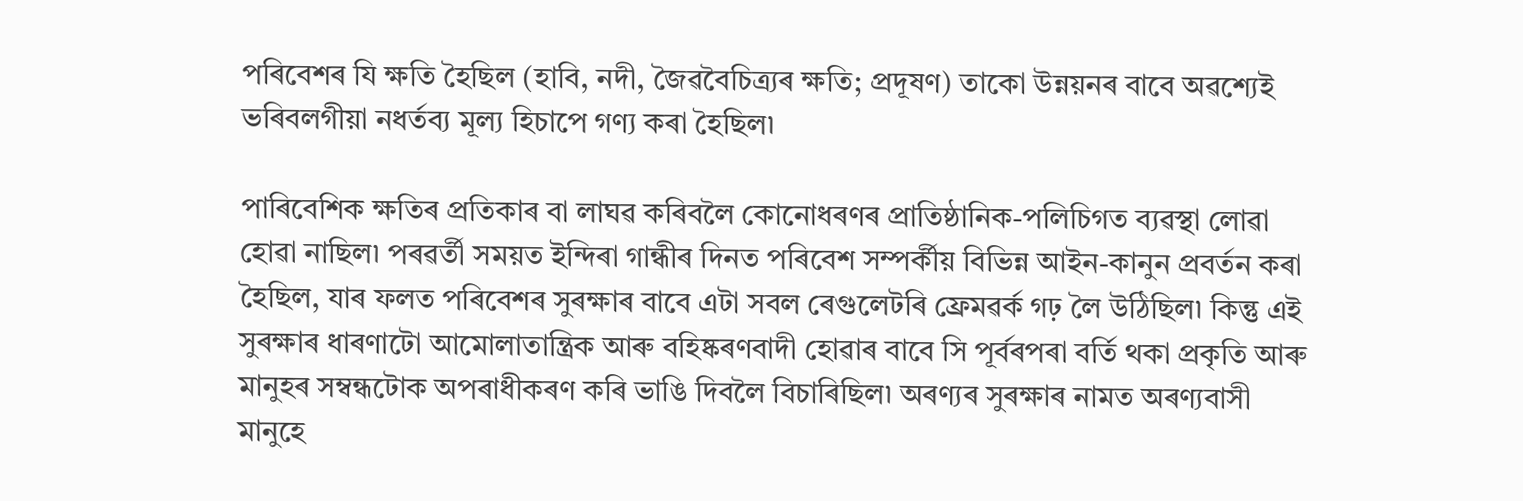পৰিবেশৰ যি ক্ষতি হৈছিল (হাবি, নদী, জৈৱবৈচিত্ৰ্যৰ ক্ষতি; প্ৰদূষণ) তাকো উন্নয়নৰ বাবে অৱশ্যেই ভৰিবলগীয়া নধৰ্তব্য মূল্য হিচাপে গণ্য কৰা হৈছিল৷

পাৰিবেশিক ক্ষতিৰ প্ৰতিকাৰ বা লাঘৱ কৰিবলৈ কোনোধৰণৰ প্ৰাতিষ্ঠানিক-পলিচিগত ব্যৱস্থা লোৱা হোৱা নাছিল৷ পৰৱৰ্তী সময়ত ইন্দিৰা গান্ধীৰ দিনত পৰিবেশ সম্পৰ্কীয় বিভিন্ন আইন-কানুন প্ৰবৰ্তন কৰা হৈছিল, যাৰ ফলত পৰিবেশৰ সুৰক্ষাৰ বাবে এটা সবল ৰেগুলেটৰি ফ্ৰেমৱৰ্ক গঢ় লৈ উঠিছিল৷ কিন্তু এই সুৰক্ষাৰ ধাৰণাটো আমোলাতান্ত্ৰিক আৰু বহিষ্কৰণবাদী হোৱাৰ বাবে সি পূৰ্বৰপৰা বৰ্তি থকা প্ৰকৃতি আৰু মানুহৰ সম্বন্ধটোক অপৰাধীকৰণ কৰি ভাঙি দিবলৈ বিচাৰিছিল৷ অৰণ্যৰ সুৰক্ষাৰ নামত অৰণ্যবাসী মানুহে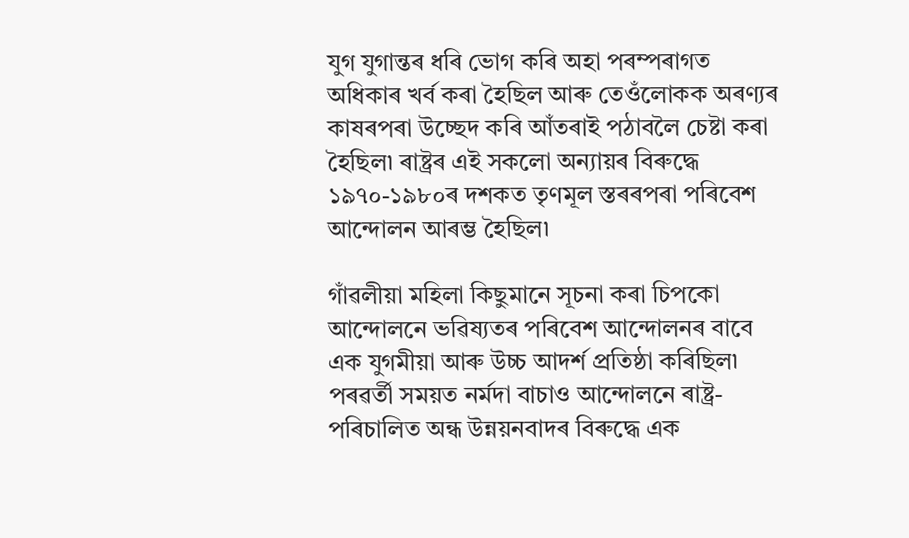যুগ যুগান্তৰ ধৰি ভোগ কৰি অহা পৰম্পৰাগত অধিকাৰ খৰ্ব কৰা হৈছিল আৰু তেওঁলোকক অৰণ্যৰ কাষৰপৰা উচ্ছেদ কৰি আঁতৰাই পঠাবলৈ চেষ্টা কৰা হৈছিল৷ ৰাষ্ট্ৰৰ এই সকলো অন্যায়ৰ বিৰুদ্ধে ১৯৭০-১৯৮০ৰ দশকত তৃণমূল স্তৰৰপৰা পৰিবেশ আন্দোলন আৰম্ভ হৈছিল৷

গাঁৱলীয়া মহিলা কিছুমানে সূচনা কৰা চিপকো আন্দোলনে ভৱিষ্যতৰ পৰিবেশ আন্দোলনৰ বাবে এক যুগমীয়া আৰু উচ্চ আদৰ্শ প্ৰতিষ্ঠা কৰিছিল৷ পৰৱৰ্তী সময়ত নৰ্মদা বাচাও আন্দোলনে ৰাষ্ট্ৰ-পৰিচালিত অন্ধ উন্নয়নবাদৰ বিৰুদ্ধে এক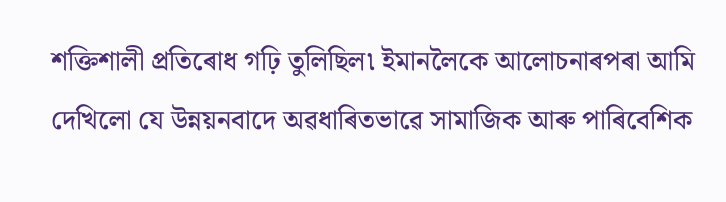শক্তিশালী প্ৰতিৰোধ গঢ়ি তুলিছিল৷ ইমানলৈকে আলোচনাৰপৰা আমি দেখিলো যে উন্নয়নবাদে অৱধাৰিতভাৱে সামাজিক আৰু পাৰিবেশিক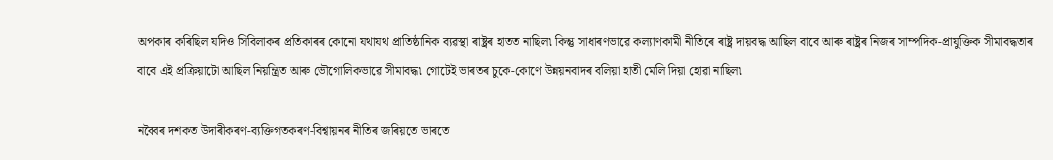অপকাৰ কৰিছিল যদিও সিবিলাকৰ প্ৰতিকাৰৰ কোনো যথাযথ প্ৰাতিষ্ঠানিক ব্যৱস্থা ৰাষ্ট্ৰৰ হাতত নাছিল৷ কিন্তু সাধাৰণভাৱে কল্যাণকামী নীতিৰে ৰাষ্ট্ৰ দায়বদ্ধ আছিল বাবে আৰু ৰাষ্ট্ৰৰ নিজৰ সাম্পদিক-প্ৰাযুক্তিক সীমাবদ্ধতাৰ বাবে এই প্ৰক্ৰিয়াটো আছিল নিয়ন্ত্ৰিত আৰু ভৌগোলিকভাৱে সীমাবদ্ধ৷ গোটেই ভাৰতৰ চুকে-কোণে উন্নয়নবাদৰ বলিয়া হাতী মেলি দিয়া হোৱা নাছিল৷

নব্বৈৰ দশকত উদাৰীকৰণ-ব্যক্তিগতকৰণ-বিশ্বায়নৰ নীতিৰ জৰিয়তে ভাৰতে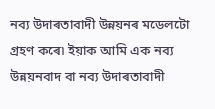নব্য উদাৰতাবাদী উন্নয়নৰ মডেলটো গ্ৰহণ কৰে৷ ইয়াক আমি এক নব্য উন্নয়নবাদ বা নব্য উদাৰতাবাদী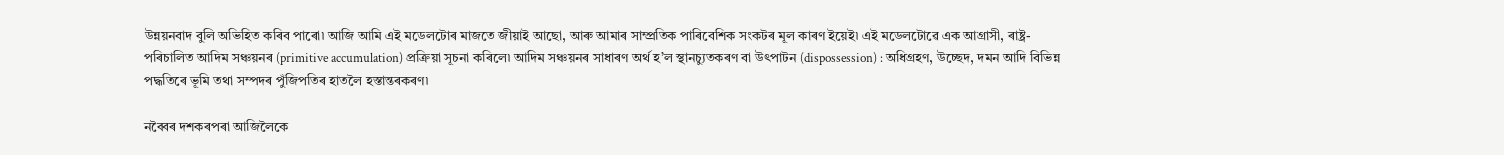উন্নয়নবাদ বুলি অভিহিত কৰিব পাৰো৷ আজি আমি এই মডেলটোৰ মাজতে জীয়াই আছো, আৰু আমাৰ সাম্প্ৰতিক পাৰিবেশিক সংকটৰ মূল কাৰণ ইয়েই৷ এই মডেলটোৱে এক আগ্ৰাসী, ৰাষ্ট্ৰ-পৰিচালিত আদিম সঞ্চয়নৰ (primitive accumulation) প্ৰক্ৰিয়া সূচনা কৰিলে৷ আদিম সঞ্চয়নৰ সাধাৰণ অৰ্থ হ’ল স্থানচ্যুতকৰণ বা উৎপাটন (dispossession) : অধিগ্ৰহণ, উচ্ছেদ, দমন আদি বিভিন্ন পদ্ধতিৰে ভূমি তথা সম্পদৰ পুঁজিপতিৰ হাতলৈ হস্তান্তৰকৰণ৷

নব্বৈৰ দশকৰপৰা আজিলৈকে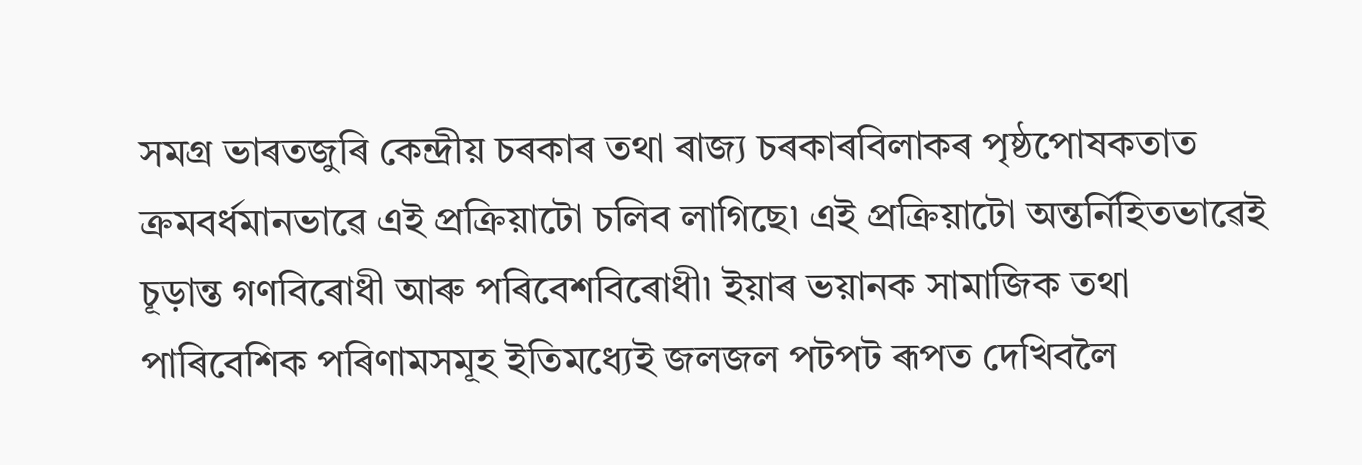সমগ্ৰ ভাৰতজুৰি কেন্দ্ৰীয় চৰকাৰ তথা ৰাজ্য চৰকাৰবিলাকৰ পৃষ্ঠপোষকতাত ক্ৰমবৰ্ধমানভাৱে এই প্ৰক্ৰিয়াটো চলিব লাগিছে৷ এই প্ৰক্ৰিয়াটো অন্তৰ্নিহিতভাৱেই চূড়ান্ত গণবিৰোধী আৰু পৰিবেশবিৰোধী৷ ইয়াৰ ভয়ানক সামাজিক তথা পাৰিবেশিক পৰিণামসমূহ ইতিমধ্যেই জলজল পটপট ৰূপত দেখিবলৈ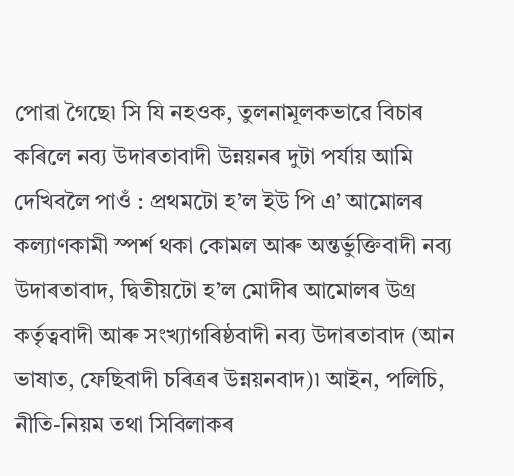পোৱা গৈছে৷ সি যি নহওক, তুলনামূলকভাৱে বিচাৰ কৰিলে নব্য উদাৰতাবাদী উন্নয়নৰ দুটা পৰ্যায় আমি দেখিবলৈ পাওঁ : প্ৰথমটো হ’ল ইউ পি এ’ আমোলৰ কল্যাণকামী স্পৰ্শ থকা কোমল আৰু অন্তৰ্ভুক্তিবাদী নব্য উদাৰতাবাদ, দ্বিতীয়টো হ’ল মোদীৰ আমোলৰ উগ্ৰ কৰ্তৃত্ববাদী আৰু সংখ্যাগৰিষ্ঠবাদী নব্য উদাৰতাবাদ (আন ভাষাত, ফেছিবাদী চৰিত্ৰৰ উন্নয়নবাদ)৷ আইন, পলিচি, নীতি-নিয়ম তথা সিবিলাকৰ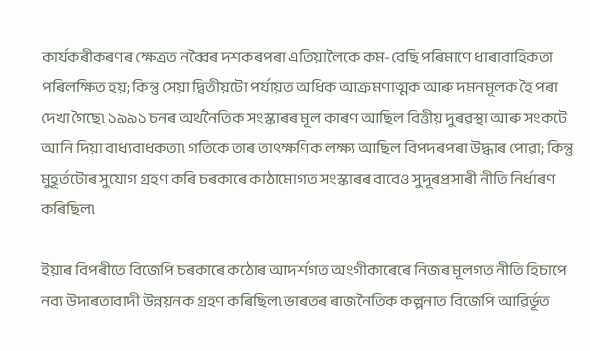কাৰ্যকৰীকৰণৰ ক্ষেত্ৰত নব্বৈৰ দশকৰপৰা এতিয়ালৈকে কম-বেছি পৰিমাণে ধাৰাবাহিকতা পৰিলক্ষিত হয়; কিন্তু সেয়া দ্বিতীয়টো পৰ্যায়ত অধিক আক্ৰমণাত্মক আৰু দমনমূলক হৈ পৰা দেখা গৈছে৷ ১৯৯১ চনৰ অৰ্থনৈতিক সংস্কাৰৰ মূল কাৰণ আছিল বিত্তীয় দুৰৱস্থা আৰু সংকটে আনি দিয়া বাধ্যবাধকতা৷ গতিকে তাৰ তাৎক্ষণিক লক্ষ্য আছিল বিপদৰপৰা উদ্ধাৰ পোৱা; কিন্তু মুহূৰ্তটোৰ সুযোগ গ্ৰহণ কৰি চৰকাৰে কাঠামোগত সংস্কাৰৰ বাবেও সুদূৰপ্ৰসাৰী নীতি নিৰ্ধাৰণ কৰিছিল৷

ইয়াৰ বিপৰীতে বিজেপি চৰকাৰে কঠোৰ আদৰ্শগত অংগীকাৰেৰে নিজৰ মূলগত নীতি হিচাপে নব্য উদাৰতাবাদী উন্নয়নক গ্ৰহণ কৰিছিল৷ ভাৰতৰ ৰাজনৈতিক কল্পনাত বিজেপি আৱিৰ্ভূত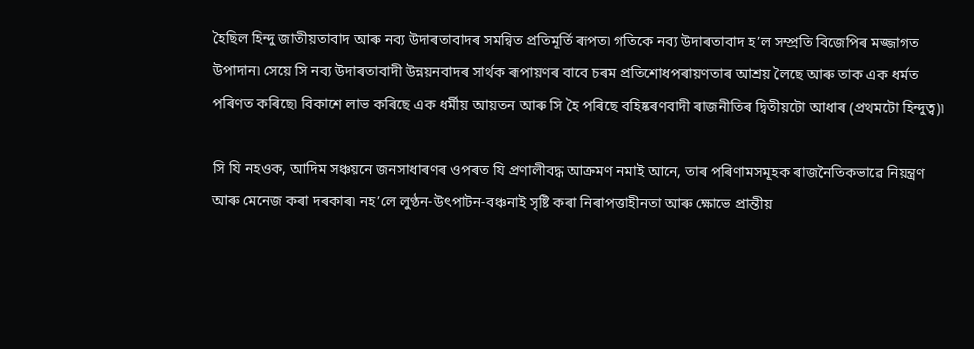হৈছিল হিন্দু জাতীয়তাবাদ আৰু নব্য উদাৰতাবাদৰ সমন্বিত প্ৰতিমূৰ্তি ৰূপত৷ গতিকে নব্য উদাৰতাবাদ হ’ল সম্প্ৰতি বিজেপিৰ মজ্জাগত উপাদান৷ সেয়ে সি নব্য উদাৰতাবাদী উন্নয়নবাদৰ সাৰ্থক ৰূপায়ণৰ বাবে চৰম প্ৰতিশোধপৰায়ণতাৰ আশ্ৰয় লৈছে আৰু তাক এক ধৰ্মত পৰিণত কৰিছে৷ বিকাশে লাভ কৰিছে এক ধৰ্মীয় আয়তন আৰু সি হৈ পৰিছে বহিষ্কৰণবাদী ৰাজনীতিৰ দ্বিতীয়টো আধাৰ (প্ৰথমটো হিন্দুত্ব)৷

সি যি নহওক, আদিম সঞ্চয়নে জনসাধাৰণৰ ওপৰত যি প্ৰণালীবদ্ধ আক্ৰমণ নমাই আনে, তাৰ পৰিণামসমূহক ৰাজনৈতিকভাৱে নিয়ন্ত্ৰণ আৰু মেনেজ কৰা দৰকাৰ৷ নহ’লে লুণ্ঠন-উৎপাটন-বঞ্চনাই সৃষ্টি কৰা নিৰাপত্তাহীনতা আৰু ক্ষোভে প্ৰান্তীয়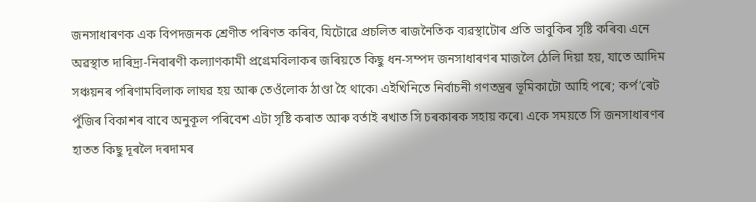জনসাধাৰণক এক বিপদজনক শ্ৰেণীত পৰিণত কৰিব, যিটোৱে প্ৰচলিত ৰাজনৈতিক ব্যৱস্থাটোৰ প্ৰতি ভাবুকিৰ সৃষ্টি কৰিব৷ এনে অৱস্থাত দাৰিদ্ৰ্য-নিবাৰণী কল্যাণকামী প্ৰগ্ৰেমবিলাকৰ জৰিয়তে কিছু ধন-সম্পদ জনসাধাৰণৰ মাজলৈ ঠেলি দিয়া হয়, যাতে আদিম সঞ্চয়নৰ পৰিণামবিলাক লাঘৱ হয় আৰু তেওঁলোক ঠাণ্ডা হৈ থাকে৷ এইখিনিতে নিৰ্বাচনী গণতন্ত্ৰৰ ভূমিকাটো আহি পৰে; কৰ্প’ৰেট পুঁজিৰ বিকাশৰ বাবে অনুকূল পৰিবেশ এটা সৃষ্টি কৰাত আৰু বৰ্তাই ৰখাত সি চৰকাৰক সহায় কৰে৷ একে সময়তে সি জনসাধাৰণৰ হাতত কিছু দূৰলৈ দৰদামৰ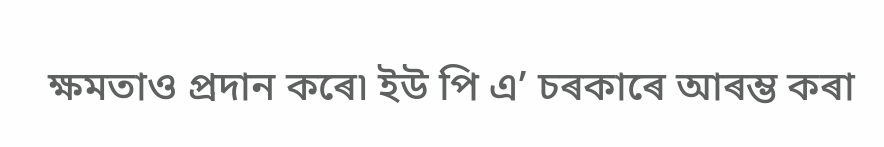ক্ষমতাও প্ৰদান কৰে৷ ইউ পি এ’ চৰকাৰে আৰম্ভ কৰা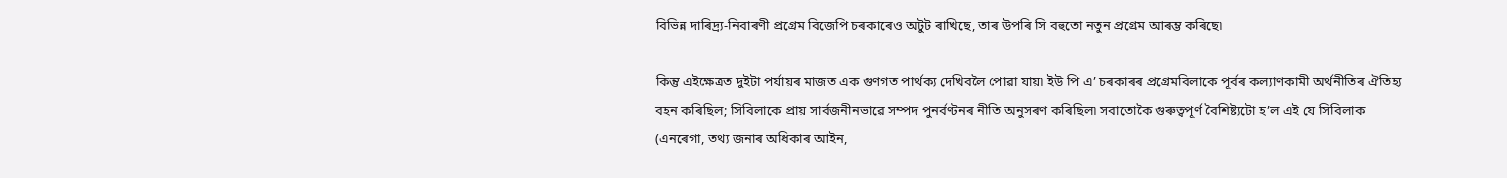বিভিন্ন দাৰিদ্ৰ্য-নিবাৰণী প্ৰগ্ৰেম বিজেপি চৰকাৰেও অটুট ৰাখিছে, তাৰ উপৰি সি বহুতো নতুন প্ৰগ্ৰেম আৰম্ভ কৰিছে৷

কিন্তু এইক্ষেত্ৰত দুইটা পৰ্যায়ৰ মাজত এক গুণগত পাৰ্থক্য দেখিবলৈ পোৱা যায়৷ ইউ পি এ’ চৰকাৰৰ প্ৰগ্ৰেমবিলাকে পূৰ্বৰ কল্যাণকামী অৰ্থনীতিৰ ঐতিহ্য বহন কৰিছিল; সিবিলাকে প্ৰায় সাৰ্বজনীনভাৱে সম্পদ পুনৰ্বণ্টনৰ নীতি অনুসৰণ কৰিছিল৷ সবাতোকৈ গুৰুত্বপূৰ্ণ বৈশিষ্ট্যটো হ’ল এই যে সিবিলাক (এনৰেগা, তথ্য জনাৰ অধিকাৰ আইন,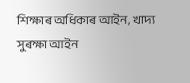শিক্ষাৰ অধিকাৰ আইন, খাদ্য সুৰক্ষা আইন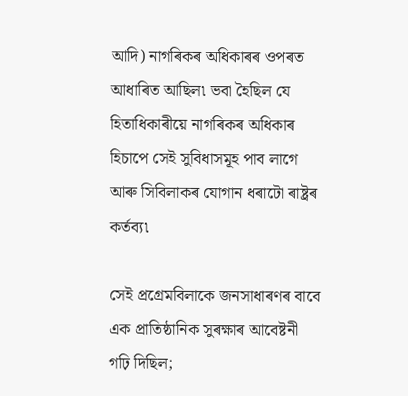আদি) নাগৰিকৰ অধিকাৰৰ ওপৰত আধাৰিত আছিল৷ ভবা হৈছিল যে হিতাধিকাৰীয়ে নাগৰিকৰ অধিকাৰ হিচাপে সেই সুবিধাসমূহ পাব লাগে আৰু সিবিলাকৰ যোগান ধৰাটো ৰাষ্ট্ৰৰ কৰ্তব্য৷

সেই প্ৰগ্ৰেমবিলাকে জনসাধাৰণৰ বাবে এক প্ৰাতিষ্ঠানিক সুৰক্ষাৰ আবেষ্টনী গঢ়ি দিছিল;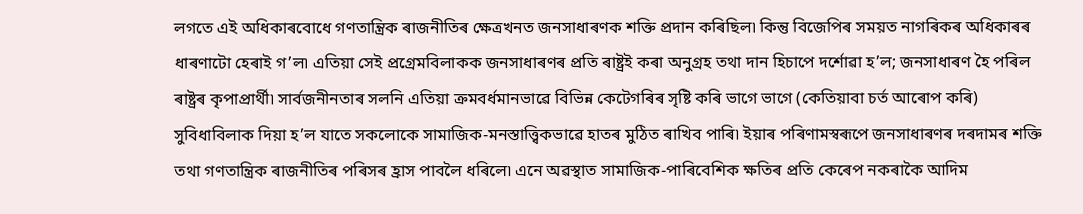লগতে এই অধিকাৰবোধে গণতান্ত্ৰিক ৰাজনীতিৰ ক্ষেত্ৰখনত জনসাধাৰণক শক্তি প্ৰদান কৰিছিল৷ কিন্তু বিজেপিৰ সময়ত নাগৰিকৰ অধিকাৰৰ ধাৰণাটো হেৰাই গ’ল৷ এতিয়া সেই প্ৰগ্ৰেমবিলাকক জনসাধাৰণৰ প্ৰতি ৰাষ্ট্ৰই কৰা অনুগ্ৰহ তথা দান হিচাপে দৰ্শোৱা হ’ল; জনসাধাৰণ হৈ পৰিল ৰাষ্ট্ৰৰ কৃপাপ্ৰাৰ্থী৷ সাৰ্বজনীনতাৰ সলনি এতিয়া ক্ৰমবৰ্ধমানভাৱে বিভিন্ন কেটেগৰিৰ সৃষ্টি কৰি ভাগে ভাগে (কেতিয়াবা চৰ্ত আৰোপ কৰি) সুবিধাবিলাক দিয়া হ’ল যাতে সকলোকে সামাজিক-মনস্তাত্ত্বিকভাৱে হাতৰ মুঠিত ৰাখিব পাৰি৷ ইয়াৰ পৰিণামস্বৰূপে জনসাধাৰণৰ দৰদামৰ শক্তি তথা গণতান্ত্ৰিক ৰাজনীতিৰ পৰিসৰ হ্ৰাস পাবলৈ ধৰিলে৷ এনে অৱস্থাত সামাজিক-পাৰিবেশিক ক্ষতিৰ প্ৰতি কেৰেপ নকৰাকৈ আদিম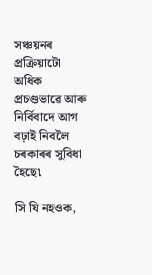সঞ্চয়নৰ প্ৰক্ৰিয়াটো অধিক প্ৰচণ্ডভাৱে আৰু নিৰ্বিবাদে আগ বঢ়াই নিবলৈ চৰকাৰৰ সুবিধা হৈছে৷

সি যি নহওক,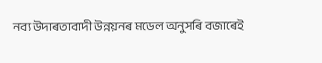নব্য উদাৰতাবাদী উন্নয়নৰ মডেল অনুসৰি বজাৰেই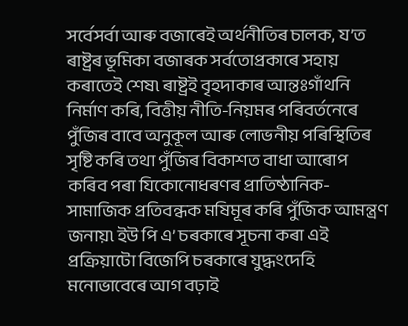সৰ্বেসৰ্বা আৰু বজাৰেই অৰ্থনীতিৰ চালক, য’ত ৰাষ্ট্ৰৰ ভূমিকা বজাৰক সৰ্বতোপ্ৰকাৰে সহায় কৰাতেই শেষ৷ ৰাষ্ট্ৰই বৃহদাকাৰ আন্তঃগাঁথনি নিৰ্মাণ কৰি, বিত্তীয় নীতি-নিয়মৰ পৰিবৰ্তনেৰে পুঁজিৰ বাবে অনুকূল আৰু লোভনীয় পৰিস্থিতিৰ সৃষ্টি কৰি তথা পুঁজিৰ বিকাশত বাধা আৰোপ কৰিব পৰা যিকোনোধৰণৰ প্ৰাতিষ্ঠানিক-সামাজিক প্ৰতিবন্ধক মষিমূৰ কৰি পুঁজিক আমন্ত্ৰণ জনায়৷ ইউ পি এ’ চৰকাৰে সূচনা কৰা এই প্ৰক্ৰিয়াটো বিজেপি চৰকাৰে যুদ্ধংদেহি মনোভাবেৰে আগ বঢ়াই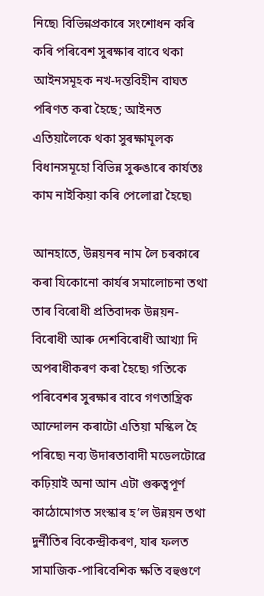নিছে৷ বিভিন্নপ্ৰকাৰে সংশোধন কৰি কৰি পৰিবেশ সুৰক্ষাৰ বাবে থকা আইনসমূহক নখ-দন্তবিহীন বাঘত পৰিণত কৰা হৈছে; আইনত এতিয়ালৈকে থকা সুৰক্ষামূলক বিধানসমূহো বিভিন্ন সুৰুঙাৰে কাৰ্যতঃ কাম নাইকিয়া কৰি পেলোৱা হৈছে৷

আনহাতে, উন্নয়নৰ নাম লৈ চৰকাৰে কৰা যিকোনো কাৰ্যৰ সমালোচনা তথা তাৰ বিৰোধী প্ৰতিবাদক উন্নয়ন-বিৰোধী আৰু দেশবিৰোধী আখ্যা দি অপৰাধীকৰণ কৰা হৈছে৷ গতিকে পৰিবেশৰ সুৰক্ষাৰ বাবে গণতান্ত্ৰিক আন্দোলন কৰাটো এতিয়া মস্কিল হৈ পৰিছে৷ নব্য উদাৰতাবাদী মডেলটোৱে কঢ়িয়াই অনা আন এটা গুৰুত্বপূৰ্ণ কাঠোমোগত সংস্কাৰ হ’ল উন্নয়ন তথা দুৰ্নীতিৰ বিকেন্দ্ৰীকৰণ, যাৰ ফলত সামাজিক-পাৰিবেশিক ক্ষতি বহুগুণে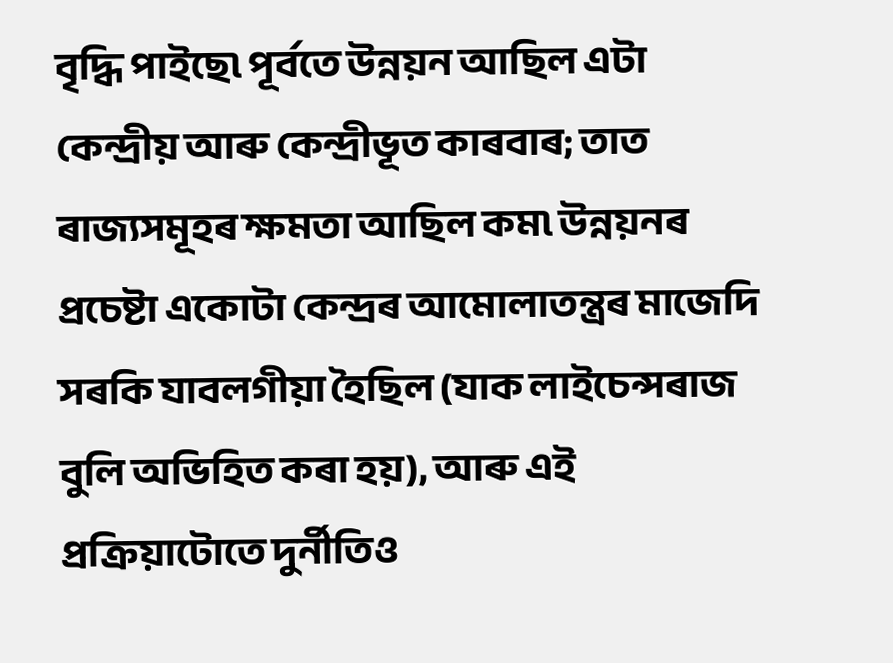বৃদ্ধি পাইছে৷ পূৰ্বতে উন্নয়ন আছিল এটা কেন্দ্ৰীয় আৰু কেন্দ্ৰীভূত কাৰবাৰ; তাত ৰাজ্যসমূহৰ ক্ষমতা আছিল কম৷ উন্নয়নৰ প্ৰচেষ্টা একোটা কেন্দ্ৰৰ আমোলাতন্ত্ৰৰ মাজেদি সৰকি যাবলগীয়া হৈছিল (যাক লাইচেন্সৰাজ বুলি অভিহিত কৰা হয়), আৰু এই প্ৰক্ৰিয়াটোতে দুৰ্নীতিও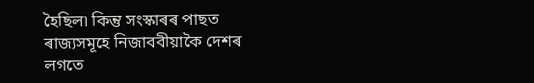হৈছিল৷ কিন্তু সংস্কাৰৰ পাছত ৰাজ্যসমূহে নিজাববীয়াকৈ দেশৰ লগতে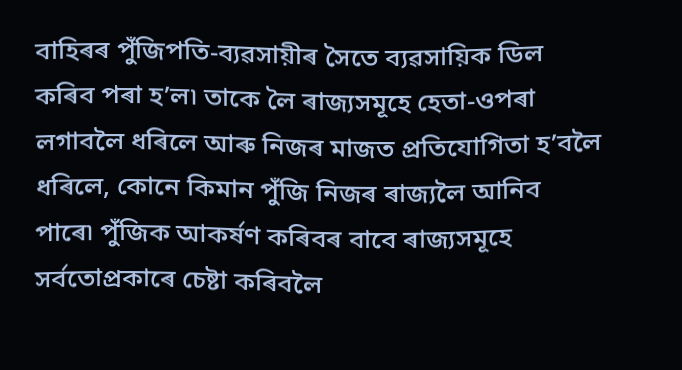বাহিৰৰ পুঁজিপতি-ব্যৱসায়ীৰ সৈতে ব্যৱসায়িক ডিল কৰিব পৰা হ’ল৷ তাকে লৈ ৰাজ্যসমূহে হেতা-ওপৰা লগাবলৈ ধৰিলে আৰু নিজৰ মাজত প্ৰতিযোগিতা হ’বলৈ ধৰিলে, কোনে কিমান পুঁজি নিজৰ ৰাজ্যলৈ আনিব পাৰে৷ পুঁজিক আকৰ্ষণ কৰিবৰ বাবে ৰাজ্যসমূহে সৰ্বতোপ্ৰকাৰে চেষ্টা কৰিবলৈ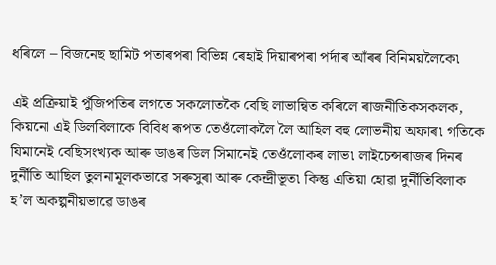ধৰিলে – বিজনেছ ছামিট পতাৰপৰা বিভিন্ন ৰেহাই দিয়াৰপৰা পৰ্দাৰ আঁৰৰ বিনিময়লৈকে৷

এই প্ৰক্ৰিয়াই পুঁজিপতিৰ লগতে সকলোতকৈ বেছি লাভান্বিত কৰিলে ৰাজনীতিকসকলক, কিয়নো এই ডিলবিলাকে বিবিধ ৰূপত তেওঁলোকলৈ লৈ আহিল বহু লোভনীয় অফাৰ৷ গতিকে যিমানেই বেছিসংখ্যক আৰু ডাঙৰ ডিল সিমানেই তেওঁলোকৰ লাভ৷ লাইচেন্সৰাজৰ দিনৰ দুৰ্নীতি আছিল তুলনামূলকভাৱে সৰুসুৰা আৰু কেন্দ্ৰীভূত৷ কিন্তু এতিয়া হোৱা দুৰ্নীতিবিলাক হ’ল অকল্পনীয়ভাৱে ডাঙৰ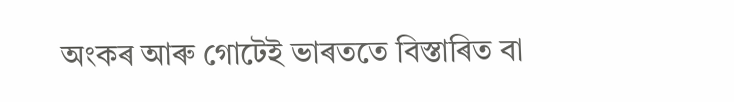অংকৰ আৰু গোটেই ভাৰততে বিস্তাৰিত বা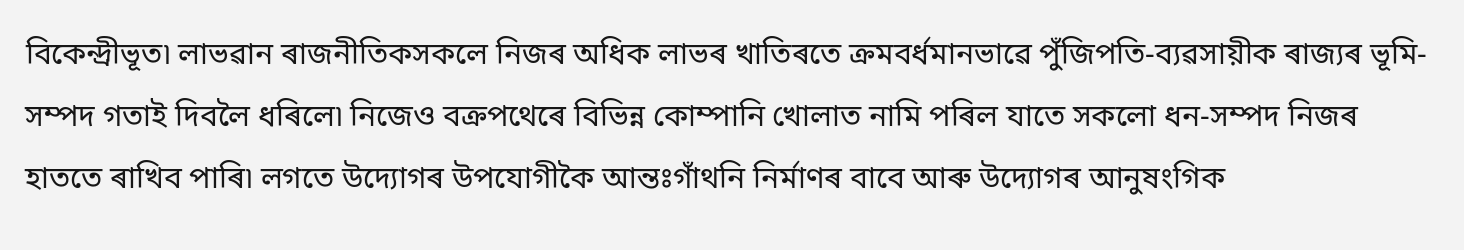বিকেন্দ্ৰীভূত৷ লাভৱান ৰাজনীতিকসকলে নিজৰ অধিক লাভৰ খাতিৰতে ক্ৰমবৰ্ধমানভাৱে পুঁজিপতি-ব্যৱসায়ীক ৰাজ্যৰ ভূমি-সম্পদ গতাই দিবলৈ ধৰিলে৷ নিজেও বক্ৰপথেৰে বিভিন্ন কোম্পানি খোলাত নামি পৰিল যাতে সকলো ধন-সম্পদ নিজৰ হাততে ৰাখিব পাৰি৷ লগতে উদ্যোগৰ উপযোগীকৈ আন্তঃগাঁথনি নিৰ্মাণৰ বাবে আৰু উদ্যোগৰ আনুষংগিক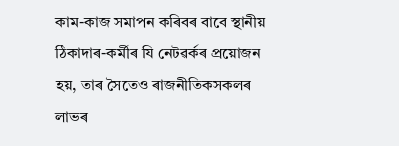কাম-কাজ সমাপন কৰিবৰ বাবে স্থানীয় ঠিকাদাৰ-কৰ্মীৰ যি নেটৱৰ্কৰ প্ৰয়োজন হয়, তাৰ সৈতেও ৰাজনীতিকসকলৰ লাভৰ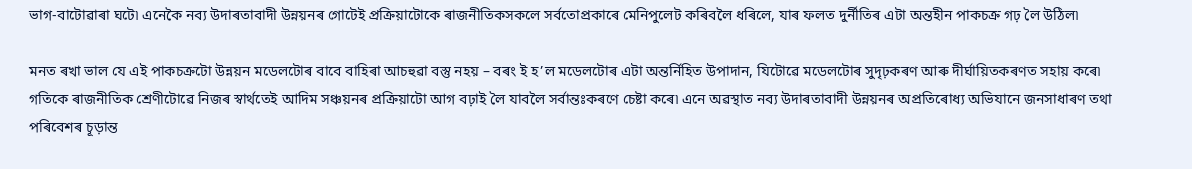ভাগ-বাটোৱাৰা ঘটে৷ এনেকৈ নব্য উদাৰতাবাদী উন্নয়নৰ গোটেই প্ৰক্ৰিয়াটোকে ৰাজনীতিকসকলে সৰ্বতোপ্ৰকাৰে মেনিপুলেট কৰিবলৈ ধৰিলে, যাৰ ফলত দুৰ্নীতিৰ এটা অন্তহীন পাকচক্ৰ গঢ় লৈ উঠিল৷

মনত ৰখা ভাল যে এই পাকচক্ৰটো উন্নয়ন মডেলটোৰ বাবে বাহিৰা আচহুৱা বস্তু নহয় – বৰং ই হ’ল মডেলটোৰ এটা অন্তৰ্নিহিত উপাদান, যিটোৱে মডেলটোৰ সুদৃঢ়কৰণ আৰু দীৰ্ঘায়িতকৰণত সহায় কৰে৷ গতিকে ৰাজনীতিক শ্ৰেণীটোৱে নিজৰ স্বাৰ্থতেই আদিম সঞ্চয়নৰ প্ৰক্ৰিয়াটো আগ বঢ়াই লৈ যাবলৈ সৰ্বান্তঃকৰণে চেষ্টা কৰে৷ এনে অৱস্থাত নব্য উদাৰতাবাদী উন্নয়নৰ অপ্ৰতিৰোধ্য অভিযানে জনসাধাৰণ তথা পৰিবেশৰ চূড়ান্ত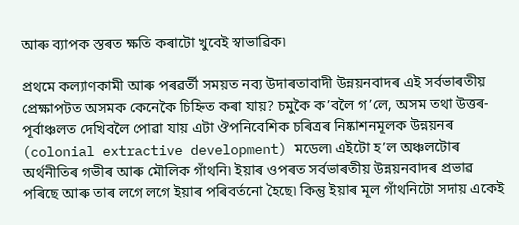আৰু ব্যাপক স্তৰত ক্ষতি কৰাটো খুবেই স্বাভাৱিক৷

প্ৰথমে কল্যাণকামী আৰু পৰৱৰ্তী সময়ত নব্য উদাৰতাবাদী উন্নয়নবাদৰ এই সৰ্বভাৰতীয় প্ৰেক্ষাপটত অসমক কেনেকৈ চিহ্নিত কৰা যায়? চমুকৈ ক’বলৈ গ’লে, অসম তথা উত্তৰ-পূৰ্বাঞ্চলত দেখিবলৈ পোৱা যায় এটা ঔপনিবেশিক চৰিত্ৰৰ নিষ্কাশনমূলক উন্নয়নৰ (colonial extractive development) মডেল৷ এইটো হ’ল অঞ্চলটোৰ অৰ্থনীতিৰ গভীৰ আৰু মৌলিক গাঁথনি৷ ইয়াৰ ওপৰত সৰ্বভাৰতীয় উন্নয়নবাদৰ প্ৰভাৱ পৰিছে আৰু তাৰ লগে লগে ইয়াৰ পৰিবৰ্তনো হৈছে৷ কিন্তু ইয়াৰ মূল গাঁথনিটো সদায় একেই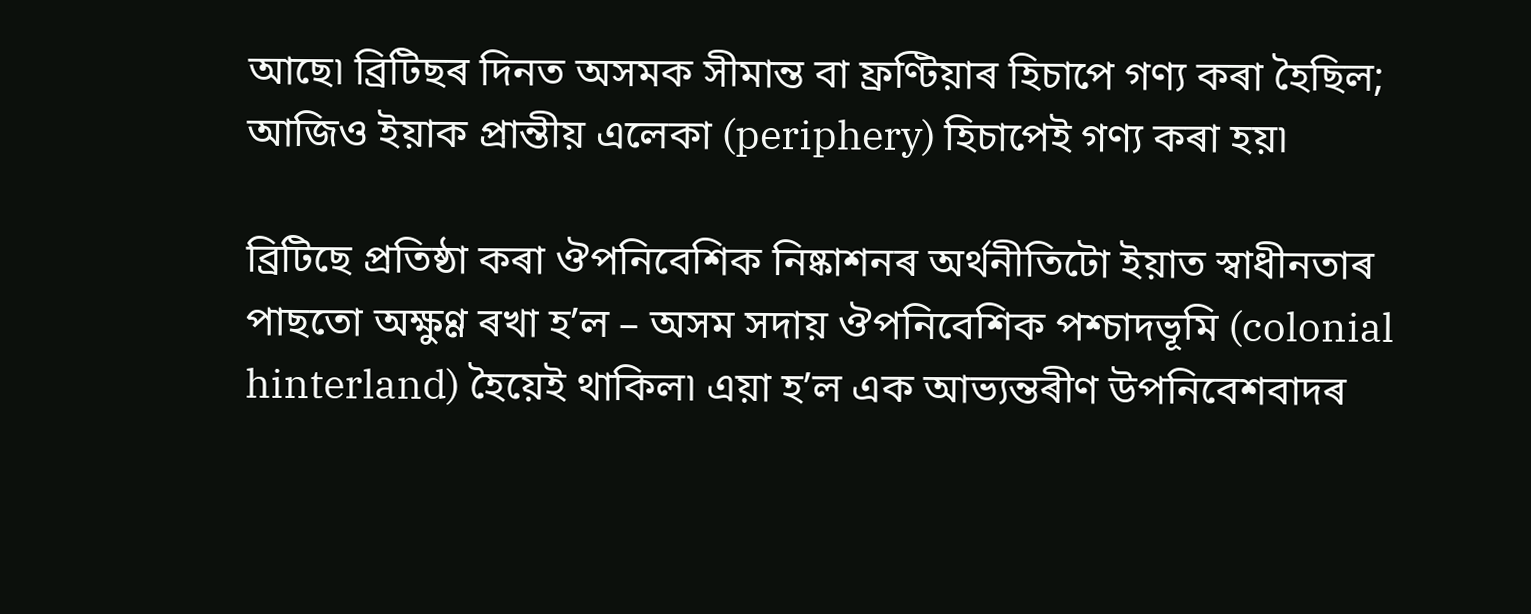আছে৷ ব্ৰিটিছৰ দিনত অসমক সীমান্ত বা ফ্ৰণ্টিয়াৰ হিচাপে গণ্য কৰা হৈছিল; আজিও ইয়াক প্ৰান্তীয় এলেকা (periphery) হিচাপেই গণ্য কৰা হয়৷

ব্ৰিটিছে প্ৰতিষ্ঠা কৰা ঔপনিবেশিক নিষ্কাশনৰ অৰ্থনীতিটো ইয়াত স্বাধীনতাৰ পাছতো অক্ষুণ্ণ ৰখা হ’ল – অসম সদায় ঔপনিবেশিক পশ্চাদভূমি (colonial hinterland) হৈয়েই থাকিল৷ এয়া হ’ল এক আভ্যন্তৰীণ উপনিবেশবাদৰ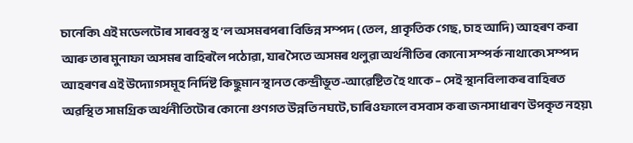চানেকি৷ এই মডেলটোৰ সাৰবস্তু হ’ল অসমৰপৰা বিভিন্ন সম্পদ (তেল, প্ৰাকৃতিক গেছ, চাহ আদি) আহৰণ কৰা আৰু তাৰ মুনাফা অসমৰ বাহিৰলৈ পঠোৱা, যাৰ সৈতে অসমৰ থলুৱা অৰ্থনীতিৰ কোনো সম্পৰ্ক নাথাকে৷ সম্পদ আহৰণৰ এই উদ্যোগসমূহ নিৰ্দিষ্ট কিছুমান স্থানত কেন্দ্ৰীভূত-আৱেষ্টিত হৈ থাকে – সেই স্থানবিলাকৰ বাহিৰত অৱস্থিত সামগ্ৰিক অৰ্থনীতিটোৰ কোনো গুণগত উন্নতি নঘটে, চাৰিওফালে বসবাস কৰা জনসাধাৰণ উপকৃত নহয়৷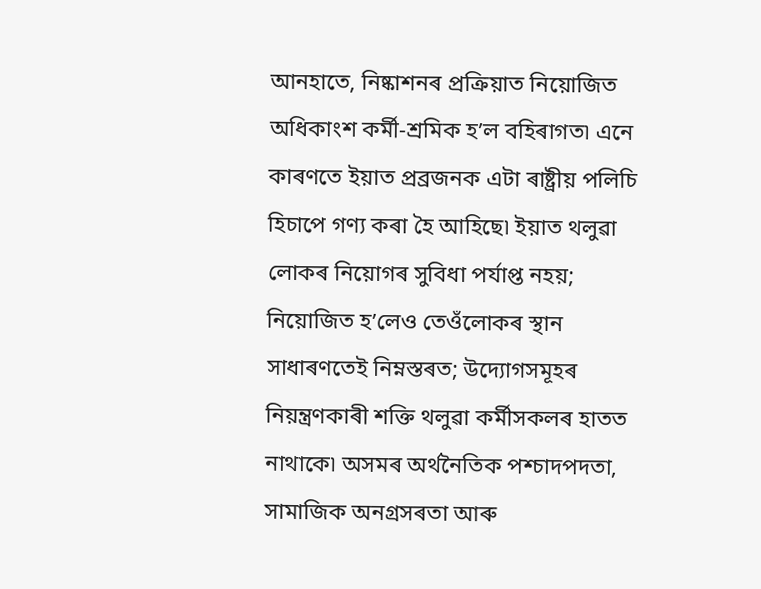আনহাতে, নিষ্কাশনৰ প্ৰক্ৰিয়াত নিয়োজিত অধিকাংশ কৰ্মী-শ্ৰমিক হ’ল বহিৰাগত৷ এনে কাৰণতে ইয়াত প্ৰব্ৰজনক এটা ৰাষ্ট্ৰীয় পলিচি হিচাপে গণ্য কৰা হৈ আহিছে৷ ইয়াত থলুৱা লোকৰ নিয়োগৰ সুবিধা পৰ্যাপ্ত নহয়; নিয়োজিত হ’লেও তেওঁলোকৰ স্থান সাধাৰণতেই নিম্নস্তৰত; উদ্যোগসমূহৰ নিয়ন্ত্ৰণকাৰী শক্তি থলুৱা কৰ্মীসকলৰ হাতত নাথাকে৷ অসমৰ অৰ্থনৈতিক পশ্চাদপদতা, সামাজিক অনগ্ৰসৰতা আৰু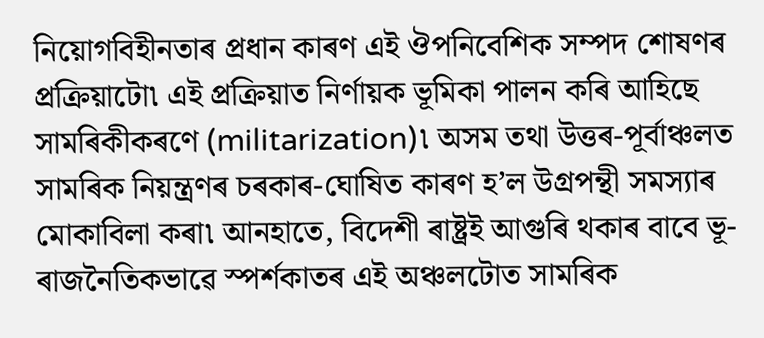নিয়োগবিহীনতাৰ প্ৰধান কাৰণ এই ঔপনিবেশিক সম্পদ শোষণৰ প্ৰক্ৰিয়াটো৷ এই প্ৰক্ৰিয়াত নিৰ্ণায়ক ভূমিকা পালন কৰি আহিছে সামৰিকীকৰণে (militarization)৷ অসম তথা উত্তৰ-পূৰ্বাঞ্চলত সামৰিক নিয়ন্ত্ৰণৰ চৰকাৰ-ঘোষিত কাৰণ হ’ল উগ্ৰপন্থী সমস্যাৰ মোকাবিলা কৰা৷ আনহাতে, বিদেশী ৰাষ্ট্ৰই আগুৰি থকাৰ বাবে ভূ-ৰাজনৈতিকভাৱে স্পৰ্শকাতৰ এই অঞ্চলটোত সামৰিক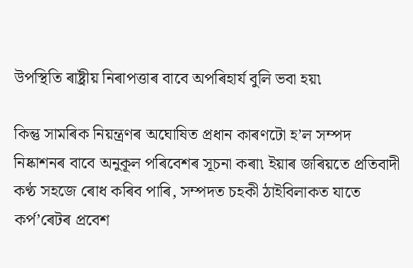উপস্থিতি ৰাষ্ট্ৰীয় নিৰাপত্তাৰ বাবে অপৰিহাৰ্য বুলি ভবা হয়৷

কিন্তু সামৰিক নিয়ন্ত্ৰণৰ অঘোষিত প্ৰধান কাৰণটো হ’ল সম্পদ নিষ্কাশনৰ বাবে অনুকূল পৰিবেশৰ সূচনা কৰা৷ ইয়াৰ জৰিয়তে প্ৰতিবাদী কণ্ঠ সহজে ৰোধ কৰিব পাৰি, সম্পদত চহকী ঠাইবিলাকত যাতে কৰ্প’ৰেটৰ প্ৰবেশ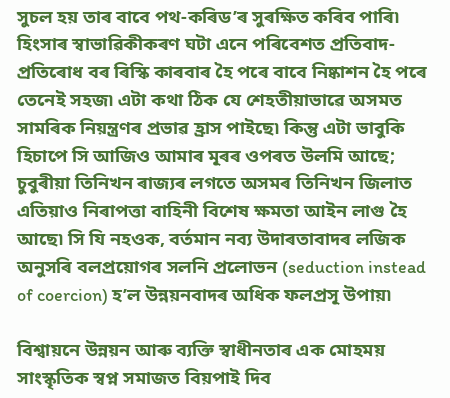সুচল হয় তাৰ বাবে পথ-কৰিড’ৰ সুৰক্ষিত কৰিব পাৰি৷ হিংসাৰ স্বাভাৱিকীকৰণ ঘটা এনে পৰিবেশত প্ৰতিবাদ-প্ৰতিৰোধ বৰ ৰিস্কি কাৰবাৰ হৈ পৰে বাবে নিষ্কাশন হৈ পৰে তেনেই সহজ৷ এটা কথা ঠিক যে শেহতীয়াভাৱে অসমত সামৰিক নিয়ন্ত্ৰণৰ প্ৰভাৱ হ্ৰাস পাইছে৷ কিন্তু এটা ভাবুকি হিচাপে সি আজিও আমাৰ মূৰৰ ওপৰত উলমি আছে; চুবুৰীয়া তিনিখন ৰাজ্যৰ লগতে অসমৰ তিনিখন জিলাত এতিয়াও নিৰাপত্তা বাহিনী বিশেষ ক্ষমতা আইন লাগু হৈ আছে৷ সি যি নহওক, বৰ্তমান নব্য উদাৰতাবাদৰ লজিক অনুসৰি বলপ্ৰয়োগৰ সলনি প্ৰলোভন (seduction instead of coercion) হ’ল উন্নয়নবাদৰ অধিক ফলপ্ৰসূ উপায়৷

বিশ্বায়নে উন্নয়ন আৰু ব্যক্তি স্বাধীনতাৰ এক মোহময় সাংস্কৃতিক স্বপ্ন সমাজত বিয়পাই দিব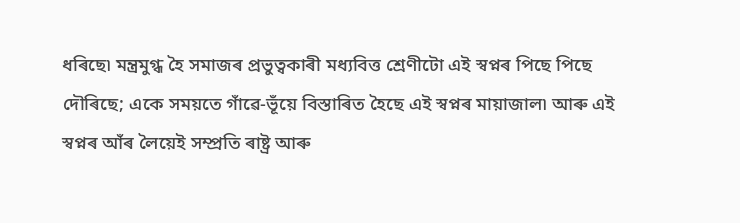ধৰিছে৷ মন্ত্ৰমুগ্ধ হৈ সমাজৰ প্ৰভুত্বকাৰী মধ্যবিত্ত শ্ৰেণীটো এই স্বপ্নৰ পিছে পিছে দৌৰিছে; একে সময়তে গাঁৱে-ভূঁয়ে বিস্তাৰিত হৈছে এই স্বপ্নৰ মায়াজাল৷ আৰু এই স্বপ্নৰ আঁৰ লৈয়েই সম্প্ৰতি ৰাষ্ট্ৰ আৰু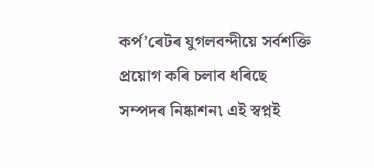কৰ্প’ৰেটৰ যুগলবন্দীয়ে সৰ্বশক্তি প্ৰয়োগ কৰি চলাব ধৰিছে সম্পদৰ নিষ্কাশন৷ এই স্বপ্নই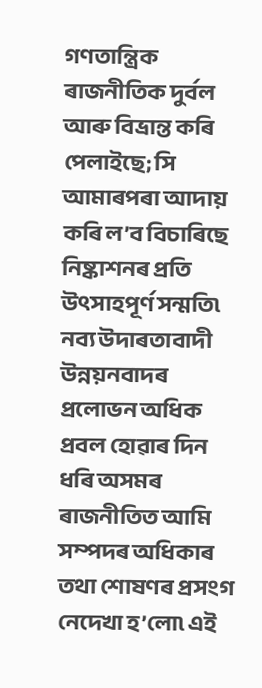গণতান্ত্ৰিক ৰাজনীতিক দুৰ্বল আৰু বিভ্ৰান্ত কৰি পেলাইছে; সি আমাৰপৰা আদায় কৰি ল’ব বিচাৰিছে নিষ্কাশনৰ প্ৰতি উৎসাহপূৰ্ণ সন্মতি৷ নব্য উদাৰতাবাদী উন্নয়নবাদৰ প্ৰলোভন অধিক প্ৰবল হোৱাৰ দিন ধৰি অসমৰ ৰাজনীতিত আমি সম্পদৰ অধিকাৰ তথা শোষণৰ প্ৰসংগ নেদেখা হ’লো৷ এই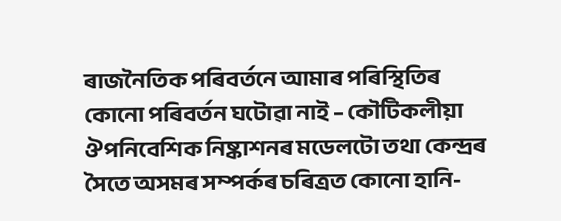ৰাজনৈতিক পৰিবৰ্তনে আমাৰ পৰিস্থিতিৰ কোনো পৰিবৰ্তন ঘটোৱা নাই – কৌটিকলীয়া ঔপনিবেশিক নিষ্কাশনৰ মডেলটো তথা কেন্দ্ৰৰ সৈতে অসমৰ সম্পৰ্কৰ চৰিত্ৰত কোনো হানি-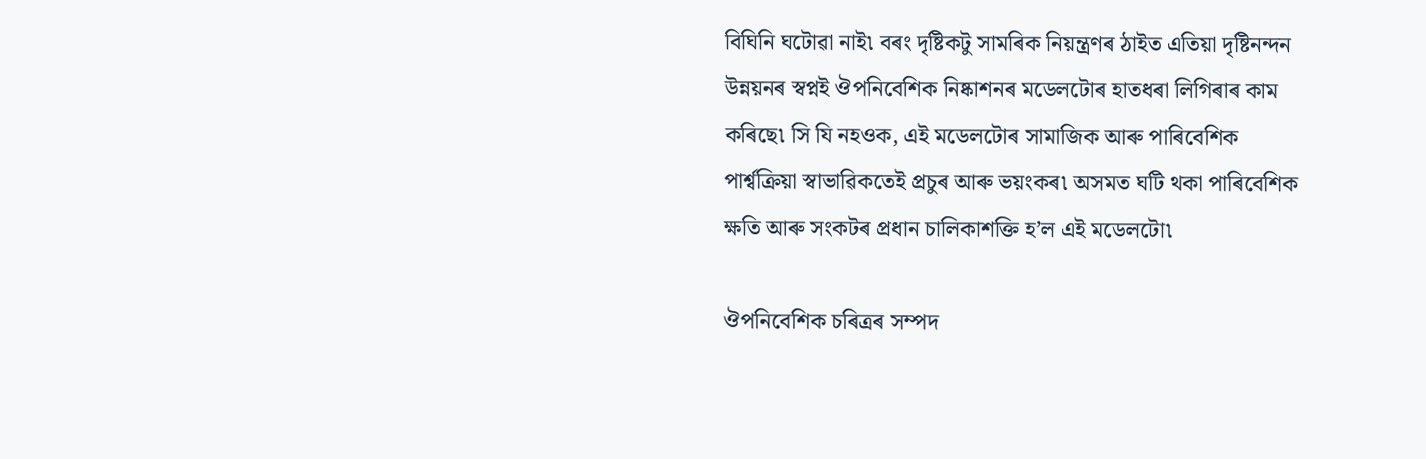বিঘিনি ঘটোৱা নাই৷ বৰং দৃষ্টিকটু সামৰিক নিয়ন্ত্ৰণৰ ঠাইত এতিয়া দৃষ্টিনন্দন উন্নয়নৰ স্বপ্নই ঔপনিবেশিক নিষ্কাশনৰ মডেলটোৰ হাতধৰা লিগিৰাৰ কাম কৰিছে৷ সি যি নহওক, এই মডেলটোৰ সামাজিক আৰু পাৰিবেশিক পাৰ্শ্বক্ৰিয়া স্বাভাৱিকতেই প্ৰচুৰ আৰু ভয়ংকৰ৷ অসমত ঘটি থকা পাৰিবেশিক ক্ষতি আৰু সংকটৰ প্ৰধান চালিকাশক্তি হ’ল এই মডেলটো৷

ঔপনিবেশিক চৰিত্ৰৰ সম্পদ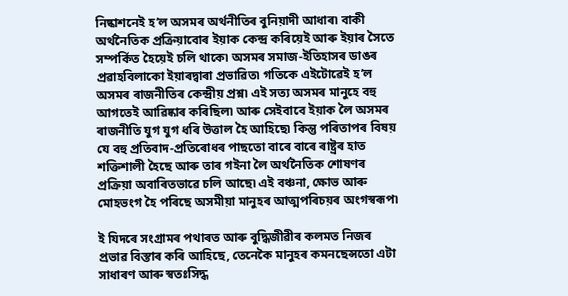নিষ্কাশনেই হ’ল অসমৰ অৰ্থনীতিৰ বুনিয়াদী আধাৰ৷ বাকী অৰ্থনৈতিক প্ৰক্ৰিয়াবোৰ ইয়াক কেন্দ্ৰ কৰিয়েই আৰু ইয়াৰ সৈতে সম্পৰ্কিত হৈয়েই চলি থাকে৷ অসমৰ সমাজ-ইতিহাসৰ ডাঙৰ প্ৰৱাহবিলাকো ইয়াৰদ্বাৰা প্ৰভাৱিত৷ গতিকে এইটোৱেই হ’ল অসমৰ ৰাজনীতিৰ কেন্দ্ৰীয় প্ৰশ্ন৷ এই সত্য অসমৰ মানুহে বহু আগতেই আৱিষ্কাৰ কৰিছিল৷ আৰু সেইবাবে ইয়াক লৈ অসমৰ ৰাজনীতি যুগ যুগ ধৰি উত্তাল হৈ আহিছে৷ কিন্তু পৰিতাপৰ বিষয় যে বহু প্ৰতিবাদ-প্ৰতিৰোধৰ পাছতো বাৰে বাৰে ৰাষ্ট্ৰৰ হাত শক্তিশালী হৈছে আৰু তাৰ গইনা লৈ অৰ্থনৈতিক শোষণৰ প্ৰক্ৰিয়া অবাৰিতভাৱে চলি আছে৷ এই বঞ্চনা, ক্ষোভ আৰু মোহভংগ হৈ পৰিছে অসমীয়া মানুহৰ আত্মপৰিচয়ৰ অংগস্বৰূপ৷

ই যিদৰে সংগ্ৰামৰ পথাৰত আৰু বুদ্ধিজীৱীৰ কলমত নিজৰ প্ৰভাৱ বিস্তাৰ কৰি আহিছে, তেনেকৈ মানুহৰ কমনছেন্সতো এটা সাধাৰণ আৰু স্বতঃসিদ্ধ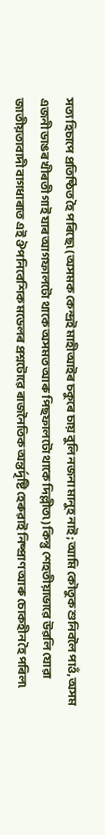সত্য হিচাপে প্ৰতিষ্ঠিত হৈ পৰিছে৷ (অসমক কেন্দ্ৰই মাহীআইৰ চকুৰে চায় বুলি নজনা মানুহ নাই; আমি কৌতুক শুনিবলৈ পাওঁ, অসম এজনী ডাঙৰ খীৰতী গাই যাৰ আগফালটো থাকে অসমত আৰু পিছফালটো থাকে দিল্লীত৷) কিন্তু শেহতীয়াভাৱে উৱলি যোৱা জাতীয়তাবাদী বাগধাৰাত এই ঔপনিবেশিক মডেলৰ প্ৰশ্নটোৱে ৰাজনৈতিক অন্তৰ্দৃষ্টি হেৰুৱাই নিষ্প্ৰাণ আৰু চোকহীন হৈ পৰিল৷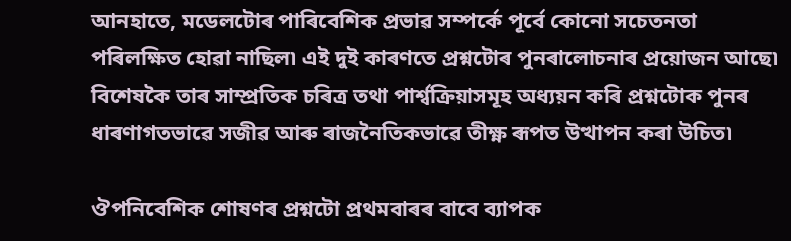আনহাতে, মডেলটোৰ পাৰিবেশিক প্ৰভাৱ সম্পৰ্কে পূৰ্বে কোনো সচেতনতা পৰিলক্ষিত হোৱা নাছিল৷ এই দুই কাৰণতে প্ৰশ্নটোৰ পুনৰালোচনাৰ প্ৰয়োজন আছে৷ বিশেষকৈ তাৰ সাম্প্ৰতিক চৰিত্ৰ তথা পাৰ্শ্বক্ৰিয়াসমূহ অধ্যয়ন কৰি প্ৰশ্নটোক পুনৰ ধাৰণাগতভাৱে সজীৱ আৰু ৰাজনৈতিকভাৱে তীক্ষ্ণ ৰূপত উত্থাপন কৰা উচিত৷

ঔপনিবেশিক শোষণৰ প্ৰশ্নটো প্ৰথমবাৰৰ বাবে ব্যাপক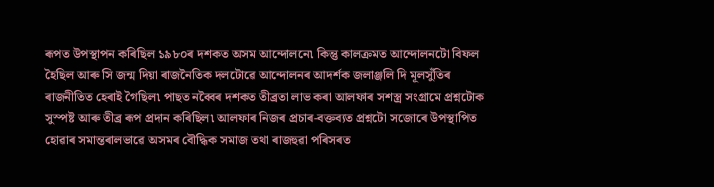ৰূপত উপস্থাপন কৰিছিল ১৯৮০ৰ দশকত অসম আন্দোলনে৷ কিন্তু কালক্ৰমত আন্দোলনটো বিফল হৈছিল আৰু সি জন্ম দিয়া ৰাজনৈতিক দলটোৱে আন্দোলনৰ আদৰ্শক জলাঞ্জলি দি মূলসুঁতিৰ ৰাজনীতিত হেৰাই গৈছিল৷ পাছত নব্বৈৰ দশকত তীব্ৰতা লাভ কৰা আলফাৰ সশস্ত্ৰ সংগ্ৰামে প্ৰশ্নটোক সুস্পষ্ট আৰু তীব্ৰ ৰূপ প্ৰদান কৰিছিল৷ আলফাৰ নিজৰ প্ৰচাৰ-বক্তব্যত প্ৰশ্নটো সজোৰে উপস্থাপিত হোৱাৰ সমান্তৰালভাৱে অসমৰ বৌদ্ধিক সমাজ তথা ৰাজহুৱা পৰিসৰত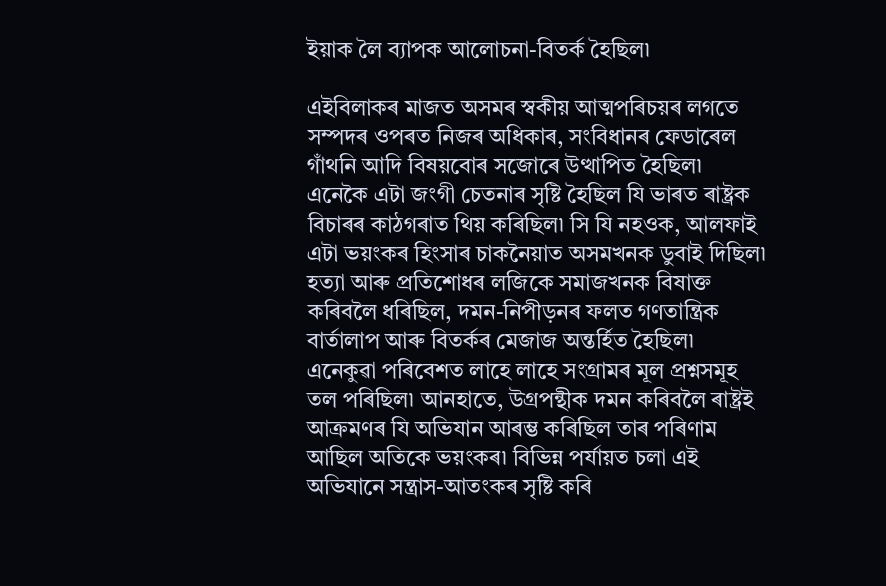ইয়াক লৈ ব্যাপক আলোচনা-বিতৰ্ক হৈছিল৷

এইবিলাকৰ মাজত অসমৰ স্বকীয় আত্মপৰিচয়ৰ লগতে সম্পদৰ ওপৰত নিজৰ অধিকাৰ, সংবিধানৰ ফেডাৰেল গাঁথনি আদি বিষয়বোৰ সজোৰে উত্থাপিত হৈছিল৷ এনেকৈ এটা জংগী চেতনাৰ সৃষ্টি হৈছিল যি ভাৰত ৰাষ্ট্ৰক বিচাৰৰ কাঠগৰাত থিয় কৰিছিল৷ সি যি নহওক, আলফাই এটা ভয়ংকৰ হিংসাৰ চাকনৈয়াত অসমখনক ডুবাই দিছিল৷ হত্যা আৰু প্ৰতিশোধৰ লজিকে সমাজখনক বিষাক্ত কৰিবলৈ ধৰিছিল, দমন-নিপীড়নৰ ফলত গণতান্ত্ৰিক বাৰ্তালাপ আৰু বিতৰ্কৰ মেজাজ অন্তৰ্হিত হৈছিল৷ এনেকুৱা পৰিবেশত লাহে লাহে সংগ্ৰামৰ মূল প্ৰশ্নসমূহ তল পৰিছিল৷ আনহাতে, উগ্ৰপন্থীক দমন কৰিবলৈ ৰাষ্ট্ৰই আক্ৰমণৰ যি অভিযান আৰম্ভ কৰিছিল তাৰ পৰিণাম আছিল অতিকে ভয়ংকৰ৷ বিভিন্ন পৰ্যায়ত চলা এই অভিযানে সন্ত্ৰাস-আতংকৰ সৃষ্টি কৰি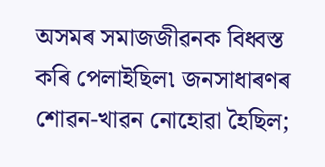অসমৰ সমাজজীৱনক বিধ্বস্ত কৰি পেলাইছিল৷ জনসাধাৰণৰ শোৱন-খাৱন নোহোৱা হৈছিল;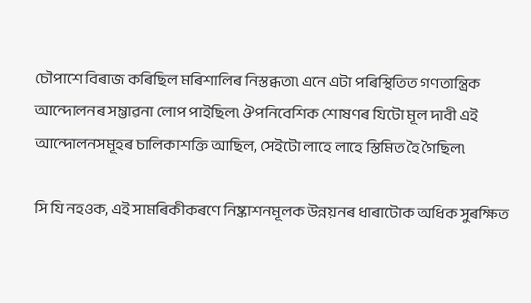চৌপাশে বিৰাজ কৰিছিল মৰিশালিৰ নিস্তব্ধতা৷ এনে এটা পৰিস্থিতিত গণতান্ত্ৰিক আন্দোলনৰ সম্ভাৱনা লোপ পাইছিল৷ ঔপনিবেশিক শোষণৰ যিটো মূল দাবী এই আন্দোলনসমূহৰ চালিকাশক্তি আছিল, সেইটো লাহে লাহে স্তিমিত হৈ গৈছিল৷

সি যি নহওক, এই সামৰিকীকৰণে নিষ্কাশনমূলক উন্নয়নৰ ধাৰাটোক অধিক সুৰক্ষিত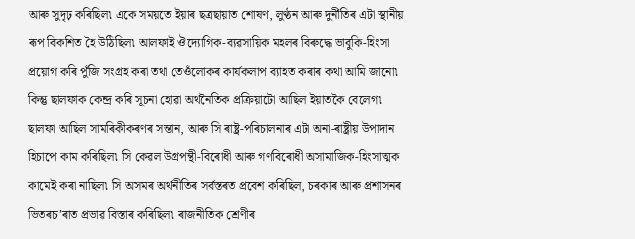আৰু সুদৃঢ় কৰিছিল৷ একে সময়তে ইয়াৰ ছত্ৰছায়াত শোষণ, লুণ্ঠন আৰু দুৰ্নীতিৰ এটা স্থানীয় ৰূপ বিকশিত হৈ উঠিছিল৷ আলফাই ঔদ্যোগিক-ব্যৱসায়িক মহলৰ বিৰুদ্ধে ভাবুকি-হিংসা প্ৰয়োগ কৰি পুঁজি সংগ্ৰহ কৰা তথা তেওঁলোকৰ কাৰ্যকলাপ ব্যাহত কৰাৰ কথা আমি জানো৷ কিন্তু ছালফাক কেন্দ্ৰ কৰি সূচনা হোৱা অৰ্থনৈতিক প্ৰক্ৰিয়াটো আছিল ইয়াতকৈ বেলেগ৷ ছালফা আছিল সামৰিকীকৰণৰ সন্তান, আৰু সি ৰাষ্ট্ৰ-পৰিচালনাৰ এটা অনা-ৰাষ্ট্ৰীয় উপাদান হিচাপে কাম কৰিছিল৷ সি কেৱল উগ্ৰপন্থী-বিৰোধী আৰু গণবিৰোধী অসামাজিক-হিংসাত্মক কামেই কৰা নাছিল৷ সি অসমৰ অৰ্থনীতিৰ সৰ্বস্তৰত প্ৰবেশ কৰিছিল, চৰকাৰ আৰু প্ৰশাসনৰ ভিতৰচ’ৰাত প্ৰভাৱ বিস্তাৰ কৰিছিল৷ ৰাজনীতিক শ্ৰেণীৰ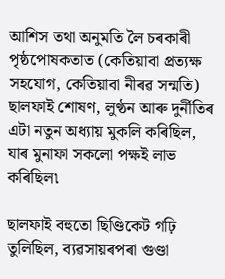আশিস তথা অনুমতি লৈ চৰকাৰী পৃষ্ঠপোষকতাত (কেতিয়াবা প্ৰত্যক্ষ সহযোগ, কেতিয়াবা নীৰৱ সন্মতি) ছালফাই শোষণ, লুণ্ঠন আৰু দুৰ্নীতিৰ এটা নতুন অধ্যায় মুকলি কৰিছিল, যাৰ মুনাফা সকলো পক্ষই লাভ কৰিছিল৷

ছালফাই বহুতো ছিণ্ডিকেট গঢ়ি তুলিছিল, ব্যৱসায়ৰপৰা গুণ্ডা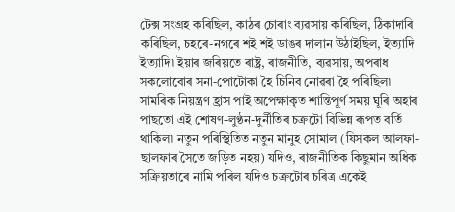টেক্স সংগ্ৰহ কৰিছিল, কাঠৰ চোৰাং ব্যৱসায় কৰিছিল, ঠিকাদাৰি কৰিছিল, চহৰে-নগৰে শই শই ডাঙৰ দালান উঠাইছিল, ইত্যাদি ইত্যাদি৷ ইয়াৰ জৰিয়তে ৰাষ্ট্ৰ, ৰাজনীতি, ব্যৱসায়, অপৰাধ সকলোবোৰ সনা-পোটোকা হৈ চিনিব নোৱৰা হৈ পৰিছিল৷ সামৰিক নিয়ন্ত্ৰণ হ্ৰাস পাই অপেক্ষাকৃত শান্তিপূৰ্ণ সময় ঘূৰি অহাৰ পাছতো এই শোষণ-লুণ্ঠন-দুৰ্নীতিৰ চক্ৰটো বিভিন্ন ৰূপত বৰ্তি থাকিল৷ নতুন পৰিস্থিতিত নতুন মানুহ সোমাল (যিসকল আলফা-ছালফাৰ সৈতে জড়িত নহয়) যদিও, ৰাজনীতিক কিছুমান অধিক সক্ৰিয়তাৰে নামি পৰিল যদিও চক্ৰটোৰ চৰিত্ৰ একেই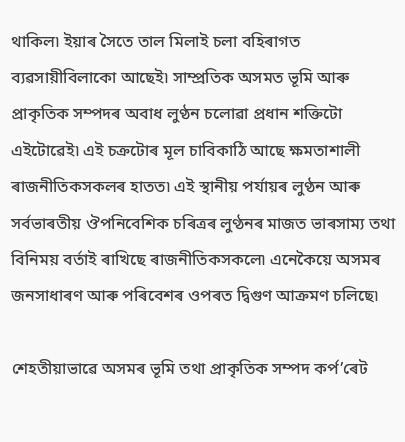থাকিল৷ ইয়াৰ সৈতে তাল মিলাই চলা বহিৰাগত ব্যৱসায়ীবিলাকো আছেই৷ সাম্প্ৰতিক অসমত ভূমি আৰু প্ৰাকৃতিক সম্পদৰ অবাধ লুণ্ঠন চলোৱা প্ৰধান শক্তিটো এইটোৱেই৷ এই চক্ৰটোৰ মূল চাবিকাঠি আছে ক্ষমতাশালী ৰাজনীতিকসকলৰ হাতত৷ এই স্থানীয় পৰ্যায়ৰ লুণ্ঠন আৰু সৰ্বভাৰতীয় ঔপনিবেশিক চৰিত্ৰৰ লুণ্ঠনৰ মাজত ভাৰসাম্য তথা বিনিময় বৰ্তাই ৰাখিছে ৰাজনীতিকসকলে৷ এনেকৈয়ে অসমৰ জনসাধাৰণ আৰু পৰিবেশৰ ওপৰত দ্বিগুণ আক্ৰমণ চলিছে৷

শেহতীয়াভাৱে অসমৰ ভূমি তথা প্ৰাকৃতিক সম্পদ কৰ্প’ৰেট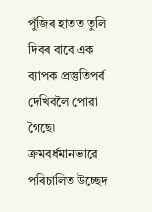পুঁজিৰ হাতত তুলি দিবৰ বাবে এক ব্যাপক প্ৰস্তুতিপৰ্ব দেখিবলৈ পোৱা গৈছে৷ ক্ৰমবৰ্ধমানভাৱে পৰিচালিত উচ্ছেদ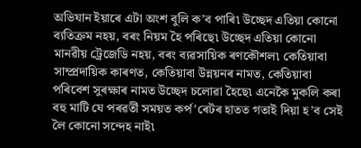অভিযান ইয়াৰে এটা অংশ বুলি ক’ব পাৰি৷ উচ্ছেদ এতিয়া কোনো ব্যতিক্ৰম নহয়, বৰং নিয়ম হৈ পৰিছে৷ উচ্ছেদ এতিয়া কোনো মানৱীয় ট্ৰেজেডি নহয়, বৰং ব্যৱসায়িক ৰণকৌশল৷ কেতিয়াবা সাম্প্ৰদায়িক কাৰণত, কেতিয়াবা উন্নয়নৰ নামত, কেতিয়াবা পৰিবেশ সুৰক্ষাৰ নামত উচ্ছেদ চলোৱা হৈছে৷ এনেকৈ মুকলি কৰা বহু মাটি যে পৰৱৰ্তী সময়ত কৰ্প’ৰেটৰ হাতত গতাই দিয়া হ’ব সেই লৈ কোনো সন্দেহ নাই৷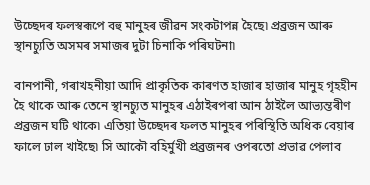উচ্ছেদৰ ফলস্বৰূপে বহু মানুহৰ জীৱন সংকটাপন্ন হৈছে৷ প্ৰব্ৰজন আৰু স্থানচ্যুতি অসমৰ সমাজৰ দুটা চিনাকি পৰিঘটনা৷

বানপানী, গৰাখহনীয়া আদি প্ৰাকৃতিক কাৰণত হাজাৰ হাজাৰ মানুহ গৃহহীন হৈ থাকে আৰু তেনে স্থানচ্যুত মানুহৰ এঠাইৰপৰা আন ঠাইলৈ আভ্যন্তৰীণ প্ৰব্ৰজন ঘটি থাকে৷ এতিয়া উচ্ছেদৰ ফলত মানুহৰ পৰিস্থিতি অধিক বেয়াৰ ফালে ঢাল খাইছে৷ সি আকৌ বহিৰ্মুখী প্ৰব্ৰজনৰ ওপৰতো প্ৰভাৱ পেলাব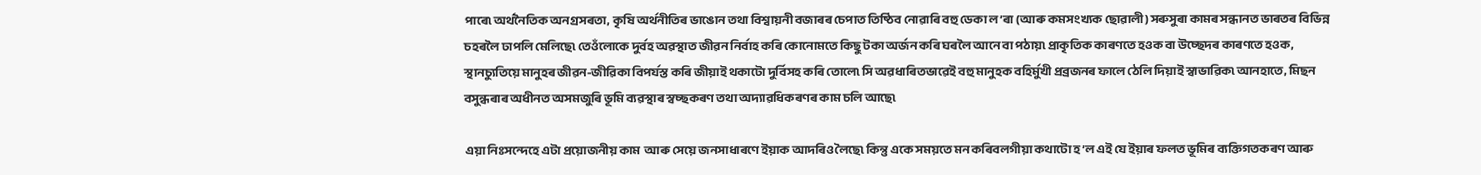পাৰে৷ অৰ্থনৈতিক অনগ্ৰসৰতা, কৃষি অৰ্থনীতিৰ ভাঙোন তথা বিশ্বায়নী বজাৰৰ চেপাত তিষ্ঠিব নোৱাৰি বহু ডেকা ল’ৰা (আৰু কমসংখ্যক ছোৱালী) সৰুসুৰা কামৰ সন্ধানত ভাৰতৰ বিভিন্ন চহৰলৈ ঢাপলি মেলিছে৷ তেওঁলোকে দুৰ্বহ অৱস্থাত জীৱন নিৰ্বাহ কৰি কোনোমতে কিছু টকা অৰ্জন কৰি ঘৰলৈ আনে বা পঠায়৷ প্ৰাকৃতিক কাৰণতে হওক বা উচ্ছেদৰ কাৰণতে হওক, স্থানচ্যুতিয়ে মানুহৰ জীৱন-জীৱিকা বিপৰ্যস্ত কৰি জীয়াই থকাটো দুৰ্বিসহ কৰি তোলে৷ সি অৱধাৰিতভাৱেই বহু মানুহক বহিৰ্মুখী প্ৰব্ৰজনৰ ফালে ঠেলি দিয়াই স্বাভাৱিক৷ আনহাতে, মিছন বসুন্ধৰাৰ অধীনত অসমজুৰি ভূমি ব্যৱস্থাৰ স্বচ্ছকৰণ তথা অদ্যাৱধিকৰণৰ কাম চলি আছে৷

এয়া নিঃসন্দেহে এটা প্ৰয়োজনীয় কাম  আৰু সেয়ে জনসাধাৰণে ইয়াক আদৰিও লৈছে৷ কিন্তু একে সময়তে মন কৰিবলগীয়া কথাটো হ’ল এই যে ইয়াৰ ফলত ভূমিৰ ব্যক্তিগতকৰণ আৰু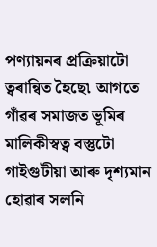পণ্যায়নৰ প্ৰক্ৰিয়াটো ত্বৰান্বিত হৈছে৷ আগতে গাঁৱৰ সমাজত ভূমিৰ মালিকীস্বত্ব বস্তুটো গাইগুটীয়া আৰু দৃশ্যমান হোৱাৰ সলনি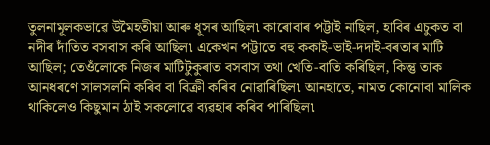তুলনামূলকভাৱে উমৈহতীয়া আৰু ধূসৰ আছিল৷ কাৰোবাৰ পট্টাই নাছিল, হাবিৰ এচুকত বা নদীৰ দাঁতিত বসবাস কৰি আছিল৷ একেখন পট্টাতে বহু ককাই-ভাই-দদাই-বৰতাৰ মাটি আছিল; তেওঁলোকে নিজৰ মাটিটুকুৰাত বসবাস তথা খেতি-বাতি কৰিছিল, কিন্তু তাক আনধৰণে সালসলনি কৰিব বা বিক্ৰী কৰিব নোৱাৰিছিল৷ আনহাতে, নামত কোনোবা মালিক থাকিলেও কিছুমান ঠাই সকলোৱে ব্যৱহাৰ কৰিব পাৰিছিল৷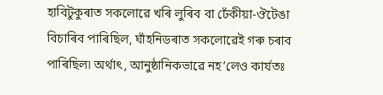হাবিটুকুৰাত সকলোৱে খৰি লুৰিব বা ঢেঁকীয়া-ঔটেঙা বিচাৰিব পাৰিছিল, ঘাঁহনিডৰাত সকলোৱেই গৰু চৰাব পাৰিছিল৷ অৰ্থাৎ, আনুষ্ঠানিকভাৱে নহ’লেও কাৰ্যতঃ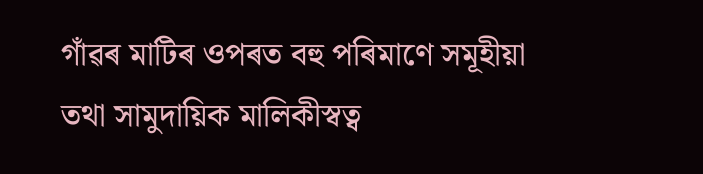গাঁৱৰ মাটিৰ ওপৰত বহু পৰিমাণে সমূহীয়া তথা সামুদায়িক মালিকীস্বত্ব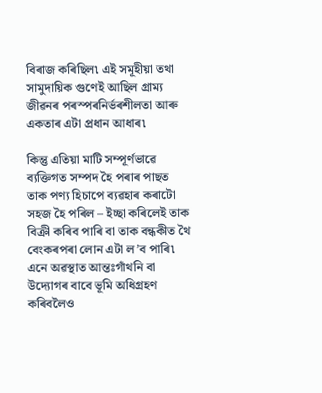বিৰাজ কৰিছিল৷ এই সমূহীয়া তথা সামুদায়িক গুণেই আছিল গ্ৰাম্য জীৱনৰ পৰস্পৰনিৰ্ভৰশীলতা আৰু একতাৰ এটা প্ৰধান আধাৰ৷

কিন্তু এতিয়া মাটি সম্পূৰ্ণভাৱে ব্যক্তিগত সম্পদ হৈ পৰাৰ পাছত তাক পণ্য হিচাপে ব্যৱহাৰ কৰাটো সহজ হৈ পৰিল – ইচ্ছা কৰিলেই তাক বিক্ৰী কৰিব পাৰি বা তাক বন্ধকীত থৈ বেংকৰপৰা লোন এটা ল’ব পাৰি৷ এনে অৱস্থাত আন্তঃগাঁথনি বা উদ্যোগৰ বাবে ভূমি অধিগ্ৰহণ কৰিবলৈও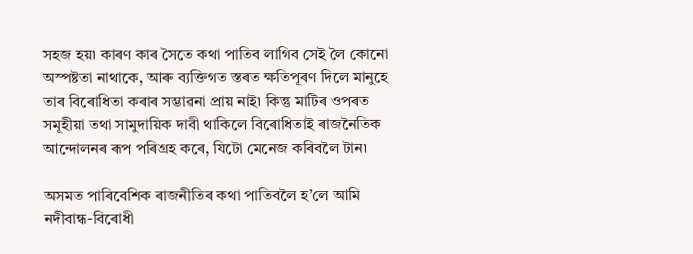সহজ হয়৷ কাৰণ কাৰ সৈতে কথা পাতিব লাগিব সেই লৈ কোনো অস্পষ্টতা নাথাকে, আৰু ব্যক্তিগত স্তৰত ক্ষতিপূৰণ দিলে মানুহে তাৰ বিৰোধিতা কৰাৰ সম্ভাৱনা প্ৰায় নাই৷ কিন্তু মাটিৰ ওপৰত সমূহীয়া তথা সামুদায়িক দাবী থাকিলে বিৰোধিতাই ৰাজনৈতিক আন্দোলনৰ ৰূপ পৰিগ্ৰহ কৰে, যিটো মেনেজ কৰিবলৈ টান৷

অসমত পাৰিবেশিক ৰাজনীতিৰ কথা পাতিবলৈ হ’লে আমি নদীবান্ধ-বিৰোধী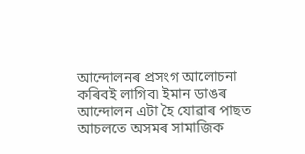আন্দোলনৰ প্ৰসংগ আলোচনা কৰিবই লাগিব৷ ইমান ডাঙৰ আন্দোলন এটা হৈ যোৱাৰ পাছত আচলতে অসমৰ সামাজিক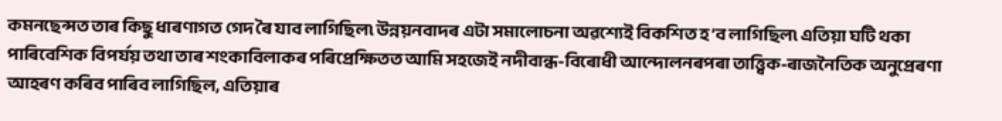কমনছেন্সত তাৰ কিছু ধাৰণাগত গেদ ৰৈ যাব লাগিছিল৷ উন্নয়নবাদৰ এটা সমালোচনা অৱশ্যেই বিকশিত হ’ব লাগিছিল৷ এতিয়া ঘটি থকা পাৰিবেশিক বিপৰ্যয় তথা তাৰ শংকাবিলাকৰ পৰিপ্ৰেক্ষিতত আমি সহজেই নদীবান্ধ-বিৰোধী আন্দোলনৰপৰা তাত্ত্বিক-ৰাজনৈতিক অনুপ্ৰেৰণা আহৰণ কৰিব পাৰিব লাগিছিল, এতিয়াৰ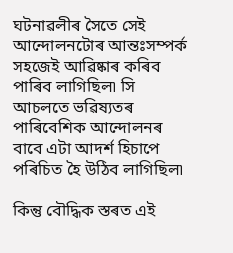ঘটনাৱলীৰ সৈতে সেই আন্দোলনটোৰ আন্তঃসম্পৰ্ক সহজেই আৱিষ্কাৰ কৰিব পাৰিব লাগিছিল৷ সি আচলতে ভৱিষ্যতৰ পাৰিবেশিক আন্দোলনৰ বাবে এটা আদৰ্শ হিচাপে পৰিচিত হৈ উঠিব লাগিছিল৷

কিন্তু বৌদ্ধিক স্তৰত এই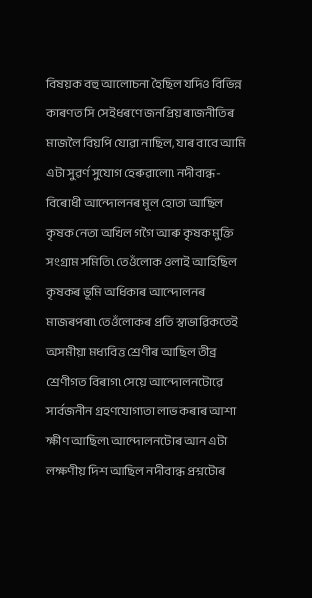বিষয়ক বহু আলোচনা হৈছিল যদিও বিভিন্ন কাৰণত সি সেইধৰণে জনপ্ৰিয় ৰাজনীতিৰ মাজলৈ বিয়পি যোৱা নাছিল, যাৰ বাবে আমি এটা সুৱৰ্ণ সুযোগ হেৰুৱালো৷ নদীবান্ধ-বিৰোধী আন্দোলনৰ মূল হোতা আছিল কৃষক নেতা অখিল গগৈ আৰু কৃষক মুক্তি সংগ্ৰাম সমিতি৷ তেওঁলোক ওলাই আহিছিল কৃষকৰ ভূমি অধিকাৰ আন্দোলনৰ মাজৰপৰা৷ তেওঁলোকৰ প্ৰতি স্বাভাৱিকতেই অসমীয়া মধ্যবিত্ত শ্ৰেণীৰ আছিল তীব্ৰ শ্ৰেণীগত বিৰাগ৷ সেয়ে আন্দোলনটোৱে সাৰ্বজনীন গ্ৰহণযোগ্যতা লাভ কৰাৰ আশা ক্ষীণ আছিল৷ আন্দোলনটোৰ আন এটা লক্ষণীয় দিশ আছিল নদীবান্ধ প্ৰশ্নটোৰ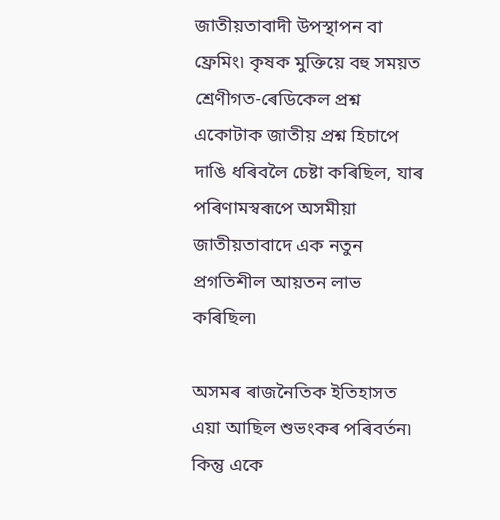জাতীয়তাবাদী উপস্থাপন বা ফ্ৰেমিং৷ কৃষক মুক্তিয়ে বহু সময়ত শ্ৰেণীগত-ৰেডিকেল প্ৰশ্ন একোটাক জাতীয় প্ৰশ্ন হিচাপে দাঙি ধৰিবলৈ চেষ্টা কৰিছিল, যাৰ পৰিণামস্বৰূপে অসমীয়া জাতীয়তাবাদে এক নতুন প্ৰগতিশীল আয়তন লাভ কৰিছিল৷

অসমৰ ৰাজনৈতিক ইতিহাসত এয়া আছিল শুভংকৰ পৰিবৰ্তন৷ কিন্তু একে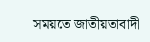সময়তে জাতীয়তাবাদী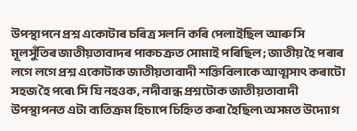উপস্থাপনে প্ৰশ্ন একোটাৰ চৰিত্ৰ সলনি কৰি পেলাইছিল আৰু সি মূলসুঁতিৰ জাতীয়তাবাদৰ পাকচক্ৰত সোমাই পৰিছিল; জাতীয় হৈ পৰাৰ লগে লগে প্ৰশ্ন একোটাক জাতীয়তাবাদী শক্তিবিলাকে আত্মসাৎ কৰাটো সহজ হৈ পৰে৷ সি যি নহওক, নদীবান্ধ প্ৰশ্নটোক জাতীয়তাবাদী উপস্থাপনত এটা ব্যতিক্ৰম হিচাপে চিহ্নিত কৰা হৈছিল৷ অসমত উদ্যোগ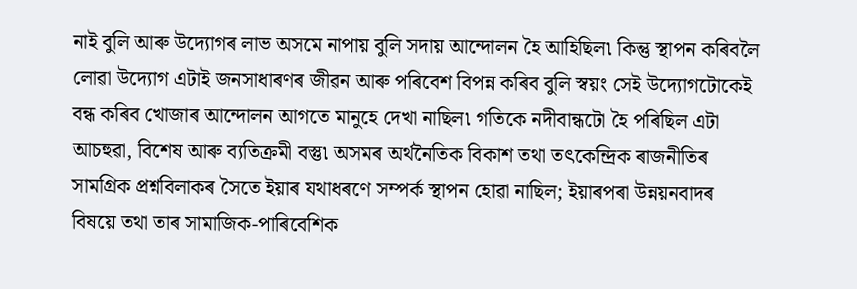নাই বুলি আৰু উদ্যোগৰ লাভ অসমে নাপায় বুলি সদায় আন্দোলন হৈ আহিছিল৷ কিন্তু স্থাপন কৰিবলৈ লোৱা উদ্যোগ এটাই জনসাধাৰণৰ জীৱন আৰু পৰিবেশ বিপন্ন কৰিব বুলি স্বয়ং সেই উদ্যোগটোকেই বন্ধ কৰিব খোজাৰ আন্দোলন আগতে মানুহে দেখা নাছিল৷ গতিকে নদীবান্ধটো হৈ পৰিছিল এটা আচহুৱা, বিশেষ আৰু ব্যতিক্ৰমী বস্তু৷ অসমৰ অৰ্থনৈতিক বিকাশ তথা তৎকেন্দ্ৰিক ৰাজনীতিৰ সামগ্ৰিক প্ৰশ্নবিলাকৰ সৈতে ইয়াৰ যথাধৰণে সম্পৰ্ক স্থাপন হোৱা নাছিল; ইয়াৰপৰা উন্নয়নবাদৰ বিষয়ে তথা তাৰ সামাজিক-পাৰিবেশিক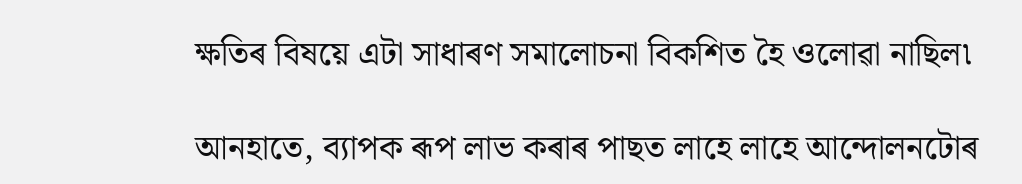ক্ষতিৰ বিষয়ে এটা সাধাৰণ সমালোচনা বিকশিত হৈ ওলোৱা নাছিল৷

আনহাতে, ব্যাপক ৰূপ লাভ কৰাৰ পাছত লাহে লাহে আন্দোলনটোৰ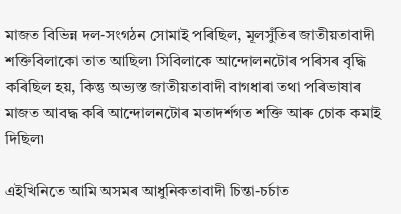মাজত বিভিন্ন দল-সংগঠন সোমাই পৰিছিল, মূলসুঁতিৰ জাতীয়তাবাদী শক্তিবিলাকো তাত আছিল৷ সিবিলাকে আন্দোলনটোৰ পৰিসৰ বৃদ্ধি কৰিছিল হয়, কিন্তু অভ্যস্ত জাতীয়তাবাদী বাগধাৰা তথা পৰিভাষাৰ মাজত আবদ্ধ কৰি আন্দোলনটোৰ মতাদৰ্শগত শক্তি আৰু চোক কমাই দিছিল৷

এইখিনিতে আমি অসমৰ আধুনিকতাবাদী চিন্তা-চৰ্চাত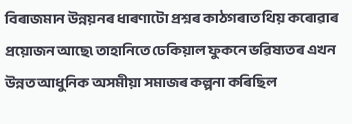বিৰাজমান উন্নয়নৰ ধাৰণাটো প্ৰশ্নৰ কাঠগৰাত থিয় কৰোৱাৰ প্ৰয়োজন আছে৷ তাহানিতে ঢেকিয়াল ফুকনে ভৱিষ্যতৰ এখন উন্নত আধুনিক অসমীয়া সমাজৰ কল্পনা কৰিছিল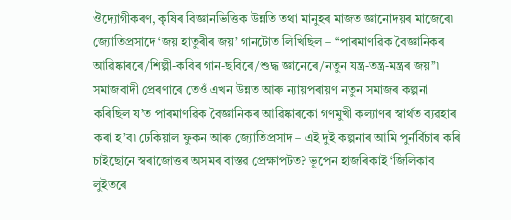ঔদ্যোগীকৰণ, কৃষিৰ বিজ্ঞানভিত্তিক উন্নতি তথা মানুহৰ মাজত জ্ঞানোদয়ৰ মাজেৰে৷ জ্যোতিপ্ৰসাদে ‘জয় হাতুৰীৰ জয়’ গানটোত লিখিছিল – ‘‘পাৰমাণৱিক বৈজ্ঞানিকৰ আৱিষ্কাৰৰে/শিল্পী-কবিৰ গান-ছবিৰে/শুদ্ধ জ্ঞানেৰে/নতুন যন্ত্ৰ-তন্ত্ৰ-মন্ত্ৰৰ জয়’’৷ সমাজবাদী প্ৰেৰণাৰে তেওঁ এখন উন্নত আৰু ন্যায়পৰায়ণ নতুন সমাজৰ কল্পনা কৰিছিল য’ত পাৰমাণৱিক বৈজ্ঞানিকৰ আৱিষ্কাৰকো গণমুখী কল্যাণৰ স্বাৰ্থত ব্যৱহাৰ কৰা হ’ব৷ ঢেকিয়াল ফুকন আৰু জ্যোতিপ্ৰসাদ – এই দুই কল্পনাৰ আমি পুৰ্নৰ্বিচাৰ কৰি চাইছোনে স্বৰাজোত্তৰ অসমৰ বাস্তৱ প্ৰেক্ষাপটত? ভূপেন হাজৰিকাই ‘জিলিকাব লুইতৰে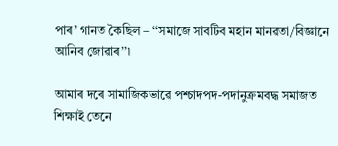পাৰ’ গানত কৈছিল – ‘‘সমাজে সাবটিব মহান মানৱতা/বিজ্ঞানে আনিব জোৱাৰ’’৷

আমাৰ দৰে সামাজিকভাৱে পশ্চাদপদ-পদানুক্ৰমবদ্ধ সমাজত শিক্ষাই তেনে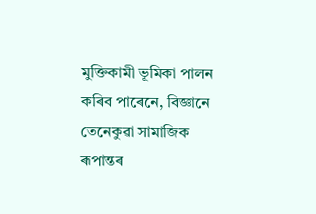মুক্তিকামী ভূমিকা পালন কৰিব পাৰেনে, বিজ্ঞানে তেনেকুৱা সামাজিক ৰূপান্তৰ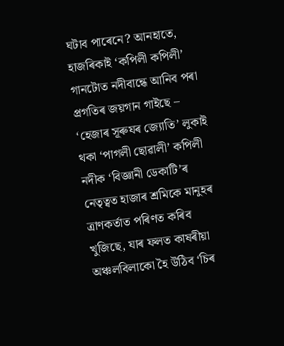ঘটাব পাৰেনে? আনহাতে, হাজৰিকাই ‘কপিলী কপিলী’ গানটোত নদীবান্ধে আনিব পৰা প্ৰগতিৰ জয়গান গাইছে – ‘হেজাৰ সূৰুযৰ জ্যোতি’ লুকাই থকা ‘পাগলী ছোৱালী’ কপিলী নদীক ‘বিজ্ঞানী ডেকাটি’ৰ নেতৃত্বত হাজাৰ শ্ৰমিকে মানুহৰ ত্ৰাণকৰ্তাত পৰিণত কৰিব খুজিছে, যাৰ ফলত কাষৰীয়া অঞ্চলবিলাকো হৈ উঠিব ‘চিৰ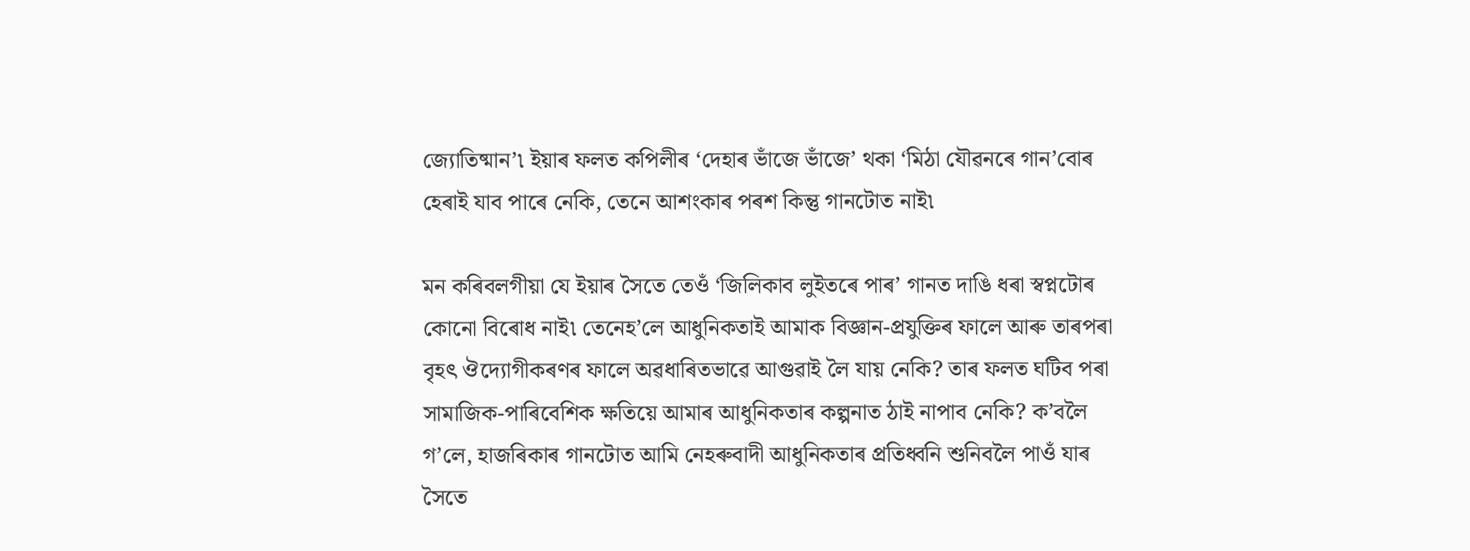জ্যোতিষ্মান’৷ ইয়াৰ ফলত কপিলীৰ ‘দেহাৰ ভাঁজে ভাঁজে’ থকা ‘মিঠা যৌৱনৰে গান’বোৰ হেৰাই যাব পাৰে নেকি, তেনে আশংকাৰ পৰশ কিন্তু গানটোত নাই৷

মন কৰিবলগীয়া যে ইয়াৰ সৈতে তেওঁ ‘জিলিকাব লুইতৰে পাৰ’ গানত দাঙি ধৰা স্বপ্নটোৰ কোনো বিৰোধ নাই৷ তেনেহ’লে আধুনিকতাই আমাক বিজ্ঞান-প্ৰযুক্তিৰ ফালে আৰু তাৰপৰা বৃহৎ ঔদ্যোগীকৰণৰ ফালে অৱধাৰিতভাৱে আগুৱাই লৈ যায় নেকি? তাৰ ফলত ঘটিব পৰা সামাজিক-পাৰিবেশিক ক্ষতিয়ে আমাৰ আধুনিকতাৰ কল্পনাত ঠাই নাপাব নেকি? ক’বলৈ গ’লে, হাজৰিকাৰ গানটোত আমি নেহৰুবাদী আধুনিকতাৰ প্ৰতিধ্বনি শুনিবলৈ পাওঁ যাৰ সৈতে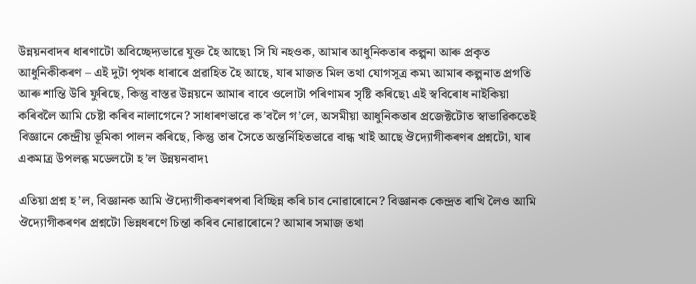উন্নয়নবাদৰ ধাৰণাটো অবিচ্ছেদ্যভাৱে যুক্ত হৈ আছে৷ সি যি নহওক, আমাৰ আধুনিকতাৰ কল্পনা আৰু প্ৰকৃত আধুনিকীকৰণ – এই দুটা পৃথক ধাৰাৰে প্ৰৱাহিত হৈ আছে, যাৰ মাজত মিল তথা যোগসূত্ৰ কম৷ আমাৰ কল্পনাত প্ৰগতি আৰু শান্তি উৰি ফুৰিছে, কিন্তু বাস্তৱ উন্নয়নে আমাৰ বাবে ওলোটা পৰিণামৰ সৃষ্টি কৰিছে৷ এই স্ববিৰোধ নাইকিয়া কৰিবলৈ আমি চেষ্টা কৰিব নালাগেনে? সাধাৰণভাৱে ক’বলৈ গ’লে, অসমীয়া আধুনিকতাৰ প্ৰজেক্টটোত স্বাভাৱিকতেই বিজ্ঞানে কেন্দ্ৰীয় ভূমিকা পালন কৰিছে, কিন্তু তাৰ সৈতে অন্তৰ্নিহিতভাৱে বান্ধ খাই আছে ঔদ্যোগীকৰণৰ প্ৰশ্নটো, যাৰ একমাত্ৰ উপলব্ধ মডেলটো হ’ল উন্নয়নবাদ৷

এতিয়া প্ৰশ্ন হ’ল, বিজ্ঞানক আমি ঔদ্যোগীকৰণৰপৰা বিচ্ছিন্ন কৰি চাব নোৱাৰোনে? বিজ্ঞানক কেন্দ্ৰত ৰাখি লৈও আমি ঔদ্যোগীকৰণৰ প্ৰশ্নটো ভিন্নধৰণে চিন্তা কৰিব নোৱাৰোনে? আমাৰ সমাজ তথা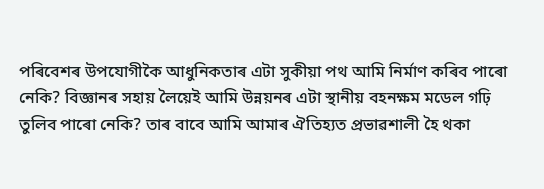পৰিবেশৰ উপযোগীকৈ আধুনিকতাৰ এটা সুকীয়া পথ আমি নিৰ্মাণ কৰিব পাৰো নেকি? বিজ্ঞানৰ সহায় লৈয়েই আমি উন্নয়নৰ এটা স্থানীয় বহনক্ষম মডেল গঢ়ি তুলিব পাৰো নেকি? তাৰ বাবে আমি আমাৰ ঐতিহ্যত প্ৰভাৱশালী হৈ থকা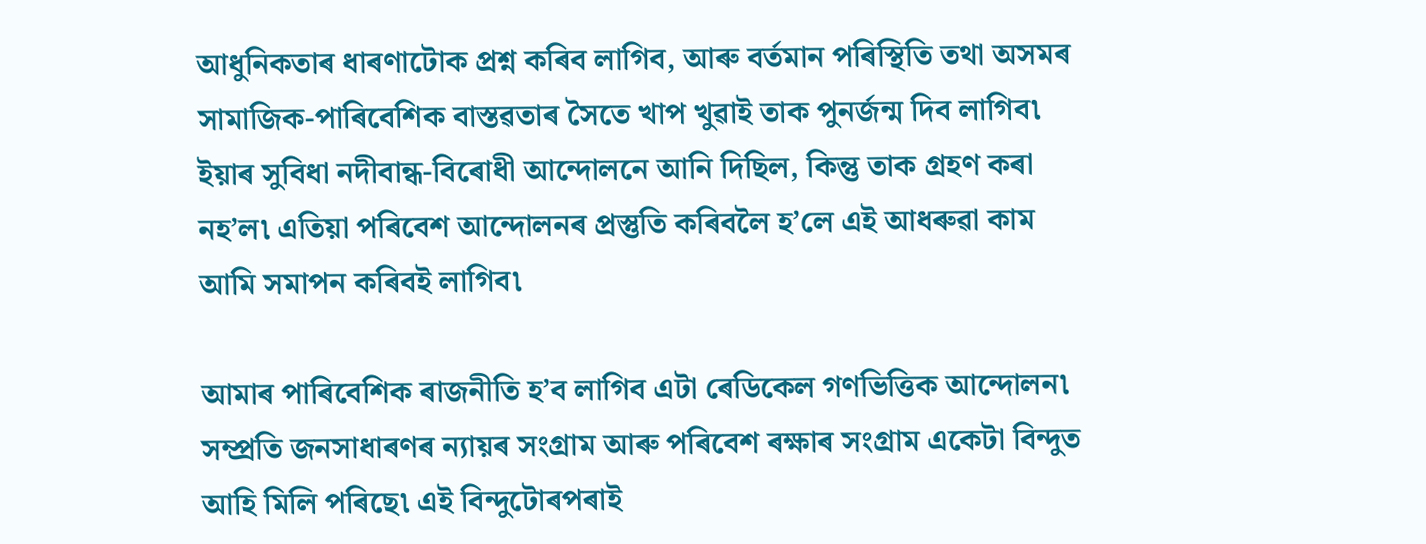আধুনিকতাৰ ধাৰণাটোক প্ৰশ্ন কৰিব লাগিব, আৰু বৰ্তমান পৰিস্থিতি তথা অসমৰ সামাজিক-পাৰিবেশিক বাস্তৱতাৰ সৈতে খাপ খুৱাই তাক পুনৰ্জন্ম দিব লাগিব৷ ইয়াৰ সুবিধা নদীবান্ধ-বিৰোধী আন্দোলনে আনি দিছিল, কিন্তু তাক গ্ৰহণ কৰা নহ’ল৷ এতিয়া পৰিবেশ আন্দোলনৰ প্ৰস্তুতি কৰিবলৈ হ’লে এই আধৰুৱা কাম আমি সমাপন কৰিবই লাগিব৷

আমাৰ পাৰিবেশিক ৰাজনীতি হ’ব লাগিব এটা ৰেডিকেল গণভিত্তিক আন্দোলন৷ সম্প্ৰতি জনসাধাৰণৰ ন্যায়ৰ সংগ্ৰাম আৰু পৰিবেশ ৰক্ষাৰ সংগ্ৰাম একেটা বিন্দুত আহি মিলি পৰিছে৷ এই বিন্দুটোৰপৰাই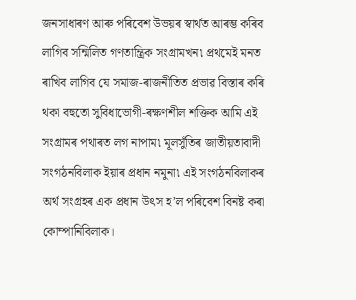জনসাধাৰণ আৰু পৰিবেশ উভয়ৰ স্বাৰ্থত আৰম্ভ কৰিব লাগিব সন্মিলিত গণতান্ত্ৰিক সংগ্ৰামখন৷ প্ৰথমেই মনত ৰাখিব লাগিব যে সমাজ-ৰাজনীতিত প্ৰভাৱ বিস্তাৰ কৰি থকা বহুতো সুবিধাভোগী-ৰক্ষণশীল শক্তিক আমি এই সংগ্ৰামৰ পথাৰত লগ নাপাম৷ মূলসুঁতিৰ জাতীয়তাবাদী সংগঠনবিলাক ইয়াৰ প্ৰধান নমুনা৷ এই সংগঠনবিলাকৰ অৰ্থ সংগ্ৰহৰ এক প্ৰধান উৎস হ’ল পৰিবেশ বিনষ্ট কৰা কোম্পানিবিলাক।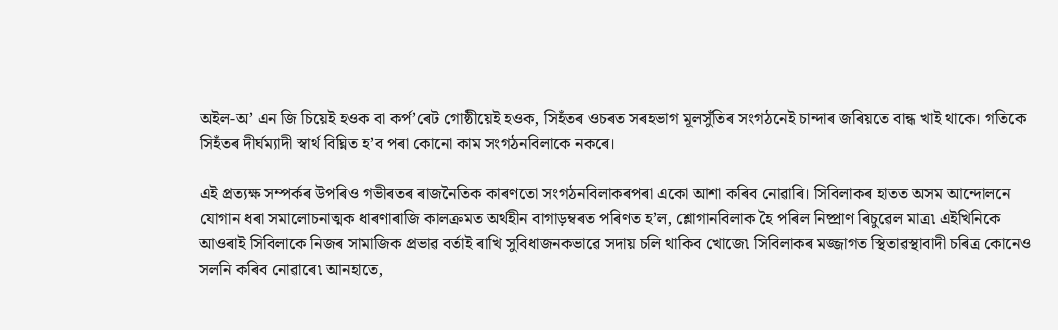অইল-অ’ এন জি চিয়েই হ‌ওক বা কৰ্প’ৰেট গোষ্ঠীয়েই হ‌ওক, সিহঁতৰ ওচৰত সৰহভাগ মূলসুঁতিৰ সংগঠনেই চান্দাৰ জৰিয়তে বান্ধ খাই থাকে। গতিকে সিহঁতৰ দীৰ্ঘম্যাদী স্বাৰ্থ বিঘ্নিত হ’ব পৰা কোনো কাম সংগঠনবিলাকে নকৰে।

এই প্ৰত্যক্ষ সম্পৰ্কৰ উপৰিও গভীৰতৰ ৰাজনৈতিক কাৰণতো সংগঠনবিলাক‌ৰপৰা একো আশা কৰিব নোৱাৰি। সিবিলাকৰ হাতত অসম আন্দোলনে যোগান ধৰা সমালোচনাত্মক ধাৰণাৰাজি কালক্ৰমত অৰ্থহীন বাগাড়ম্বৰত পৰিণত হ’ল, শ্লোগানবিলাক হৈ পৰিল নিষ্প্ৰাণ ৰিচুৱেল মাত্ৰ৷ এইখিনিকে আওৰাই সিবিলাকে নিজৰ সামাজিক প্ৰভাৱ বৰ্তাই ৰাখি সুবিধাজনকভাৱে সদায় চলি থাকিব খোজে৷ সিবিলাকৰ মজ্জাগত স্থিতাৱস্থাবাদী চৰিত্ৰ কোনেও সলনি কৰিব নোৱাৰে৷ আনহাতে,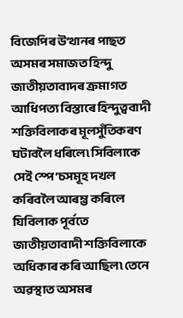বিজেপিৰ উত্থানৰ পাছত অসমৰ সমাজত হিন্দু জাতীয়তাবাদৰ ক্ৰমাগত আধিপত্য বিস্তাৰে হিন্দুত্ববাদী শক্তিবিলাকৰ মূলসুঁতিকৰণ ঘটাবলৈ ধৰিলে৷ সিবিলাকে সেই স্পে’চসমূহ দখল কৰিবলৈ আৰম্ভ কৰিলে যিবিলাক পূৰ্বতে জাতীয়তাবাদী শক্তিবিলাকে অধিকাৰ কৰি আছিল৷ তেনে অৱস্থাত অসমৰ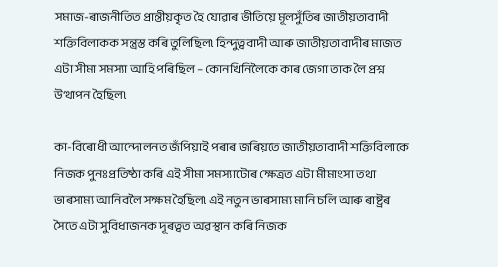সমাজ-ৰাজনীতিত প্ৰান্তীয়কৃত হৈ যোৱাৰ ভীতিয়ে মূলসুঁতিৰ জাতীয়তাবাদী শক্তিবিলাকক সন্ত্ৰস্ত কৰি তুলিছিল৷ হিন্দুত্ববাদী আৰু জাতীয়তাবাদীৰ মাজত এটা সীমা সমস্যা আহি পৰিছিল – কোনখিনিলৈকে কাৰ জেগা তাক লৈ প্ৰশ্ন উত্থাপন হৈছিল৷

কা-বিৰোধী আন্দোলনত জঁপিয়াই পৰাৰ জৰিয়তে জাতীয়তাবাদী শক্তিবিলাকে নিজক পুনঃপ্ৰতিষ্ঠা কৰি এই সীমা সমস্যাটোৰ ক্ষেত্ৰত এটা মীমাংসা তথা ভাৰসাম্য আনিবলৈ সক্ষম হৈছিল৷ এই নতুন ভাৰসাম্য মানি চলি আৰু ৰাষ্ট্ৰৰ সৈতে এটা সুবিধাজনক দূৰত্বত অৱস্থান কৰি নিজক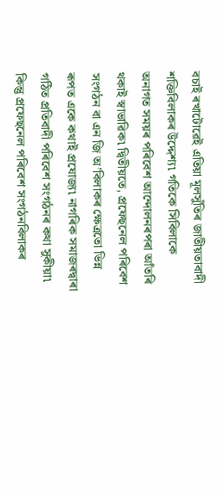বচাই ৰখাটোৱেই এতিয়া মূলসুঁতিৰ জাতীয়তাবাদী শক্তিবিলাকৰ উদ্দেশ্য৷ গতিকে সিবিলাকে অনাগত সময়ৰ পৰিবেশ আন্দোলনৰপৰা আঁতৰি থকাই স্বাভাৱিক৷ দ্বিতীয়তে, প্ৰফেছনেল পৰিবেশ সংগঠন বা এন জি অ’বিলাকৰ ক্ষেত্ৰতো ভিন্ন ৰূপত একে কথাই প্ৰযোজ্য৷ নাগৰিক সমাজৰদ্বাৰা গঠিত প্ৰতিবাদী পৰিবেশ সংগঠনৰ কথা সুকীয়া৷ কিন্তু প্ৰফেছনেল পৰিবেশ সংগঠনবিলাকৰ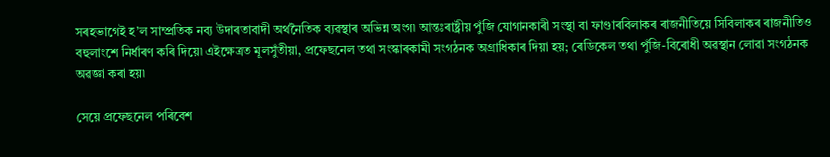সৰহভাগেই হ’ল সাম্প্ৰতিক নব্য উদাৰতাবাদী অৰ্থনৈতিক ব্যৱস্থাৰ অভিন্ন অংগ৷ আন্তঃৰাষ্ট্ৰীয় পুঁজি যোগানকাৰী সংস্থা বা ফাণ্ডাৰবিলাকৰ ৰাজনীতিয়ে সিবিলাকৰ ৰাজনীতিও বহুলাংশে নিৰ্ধাৰণ কৰি দিয়ে৷ এইক্ষেত্ৰত মূলসুঁতীয়া, প্ৰফেছনেল তথা সংস্কাৰকামী সংগঠনক অগ্ৰাধিকাৰ দিয়া হয়; ৰেডিকেল তথা পুঁজি-বিৰোধী অৱস্থান লোৱা সংগঠনক অৱজ্ঞা কৰা হয়৷

সেয়ে প্ৰফেছনেল পৰিবেশ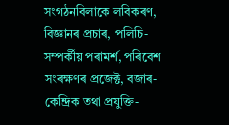সংগঠনবিলাকে লবিকৰণ, বিজ্ঞানৰ প্ৰচাৰ, পলিচি-সম্পৰ্কীয় পৰামৰ্শ, পৰিবেশ সংৰক্ষণৰ প্ৰজেক্ট, বজাৰ-কেন্দ্ৰিক তথা প্ৰযুক্তি-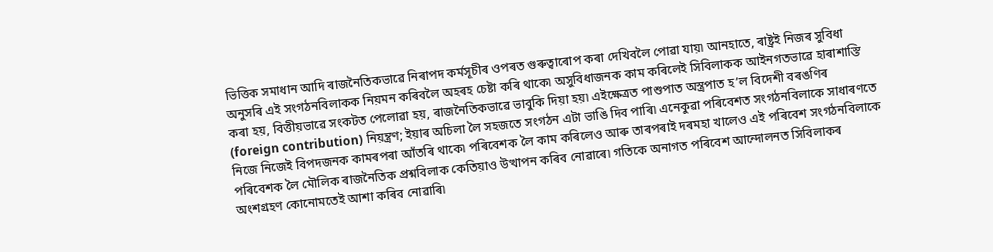ভিত্তিক সমাধান আদি ৰাজনৈতিকভাৱে নিৰাপদ কৰ্মসূচীৰ ওপৰত গুৰুত্বাৰোপ কৰা দেখিবলৈ পোৱা যায়৷ আনহাতে, ৰাষ্ট্ৰই নিজৰ সুবিধা অনুসৰি এই সংগঠনবিলাকক নিয়মন কৰিবলৈ অহৰহ চেষ্টা কৰি থাকে৷ অসুবিধাজনক কাম কৰিলেই সিবিলাকক আইনগতভাৱে হাৰাশাস্তি কৰা হয়, বিত্তীয়ভাৱে সংকটত পেলোৱা হয়, ৰাজনৈতিকভাৱে ভাবুকি দিয়া হয়৷ এইক্ষেত্ৰত পাশুপাত অস্ত্ৰপাত হ’ল বিদেশী বৰঙণিৰ (foreign contribution) নিয়ন্ত্ৰণ; ইয়াৰ অচিলা লৈ সহজতে সংগঠন এটা ভাঙি দিব পাৰি৷ এনেকুৱা পৰিবেশত সংগঠনবিলাকে সাধাৰণতে নিজে নিজেই বিপদজনক কামৰপৰা আঁতৰি থাকে৷ পৰিবেশক লৈ কাম কৰিলেও আৰু তাৰপৰাই দৰমহা খালেও এই পৰিবেশ সংগঠনবিলাকে পৰিবেশক লৈ মৌলিক ৰাজনৈতিক প্ৰশ্নবিলাক কেতিয়াও উত্থাপন কৰিব নোৱাৰে৷ গতিকে অনাগত পৰিবেশ আন্দোলনত সিবিলাকৰ অংশগ্ৰহণ কোনোমতেই আশা কৰিব নোৱাৰি৷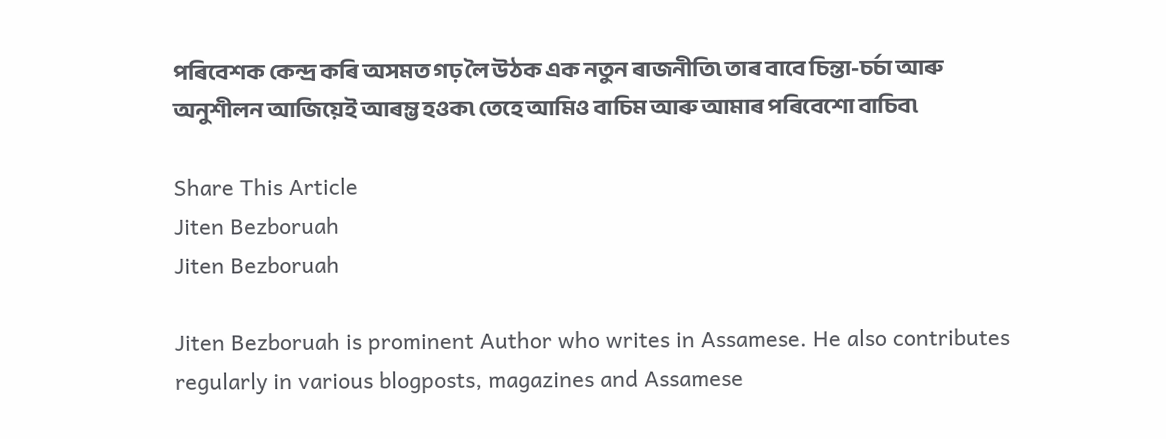পৰিবেশক কেন্দ্ৰ কৰি অসমত গঢ় লৈ উঠক এক নতুন ৰাজনীতি৷ তাৰ বাবে চিন্তা-চৰ্চা আৰু অনুশীলন আজিয়েই আৰম্ভ হওক৷ তেহে আমিও বাচিম আৰু আমাৰ পৰিবেশো বাচিব৷

Share This Article
Jiten Bezboruah
Jiten Bezboruah

Jiten Bezboruah is prominent Author who writes in Assamese. He also contributes regularly in various blogposts, magazines and Assamese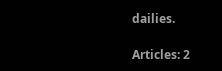dailies.

Articles: 2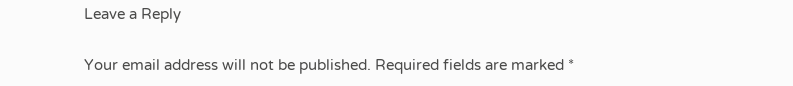Leave a Reply

Your email address will not be published. Required fields are marked *